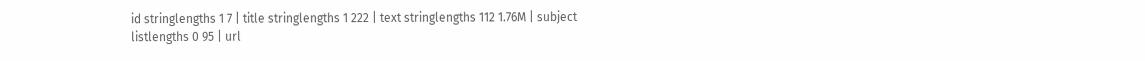id stringlengths 1 7 | title stringlengths 1 222 | text stringlengths 112 1.76M | subject listlengths 0 95 | url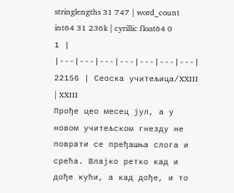stringlengths 31 747 | word_count int64 31 236k | cyrillic float64 0 1 |
|---|---|---|---|---|---|---|
22156 | Сеоска учитељица/XXIII | XXIII
Прође цео месец јул, а у новом учитељском гнезду не поврати се пређашња слога и срећа. Влајко ретко кад и дође кући, а кад дође, и то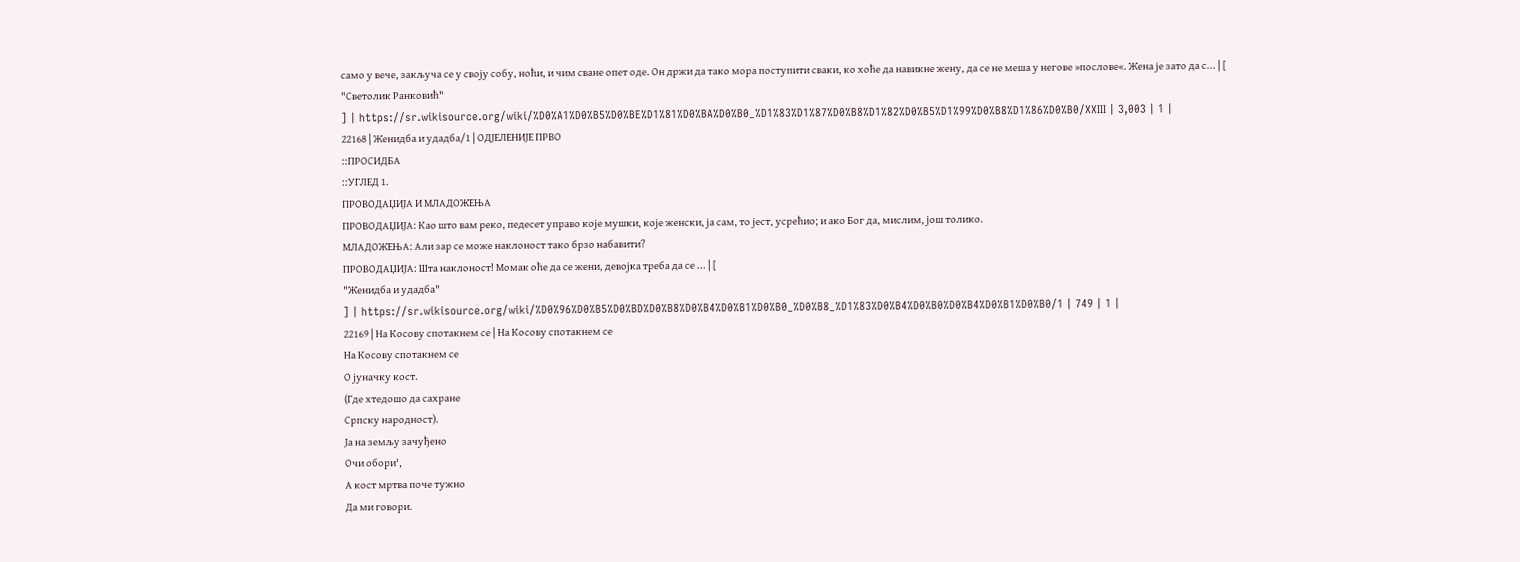само у вече, закључа се у своју собу, ноћи, и чим сване опет оде. Он држи да тако мора поступити сваки, ко хоће да навикне жену, да се не меша у негове »послове«. Жена је зато да с... | [
"Светолик Ранковић"
] | https://sr.wikisource.org/wiki/%D0%A1%D0%B5%D0%BE%D1%81%D0%BA%D0%B0_%D1%83%D1%87%D0%B8%D1%82%D0%B5%D1%99%D0%B8%D1%86%D0%B0/XXIII | 3,003 | 1 |
22168 | Женидба и удадба/1 | ОДЈЕЛЕНИЈЕ ПРВО
::ПРОСИДБА
::УГЛЕД 1.
ПРОВОДАЏИЈА И МЛАДОЖЕЊА
ПРОВОДАЏИЈА: Као што вам реко, педесет управо које мушки, које женски, ја сам, то јест, усрећио; и ако Бог да, мислим, још толико.
МЛАДОЖЕЊА: Али зар се може наклоност тако брзо набавити?
ПРОВОДАЏИЈА: Шта наклоност! Момак оће да се жени, девојка треба да се ... | [
"Женидба и удадба"
] | https://sr.wikisource.org/wiki/%D0%96%D0%B5%D0%BD%D0%B8%D0%B4%D0%B1%D0%B0_%D0%B8_%D1%83%D0%B4%D0%B0%D0%B4%D0%B1%D0%B0/1 | 749 | 1 |
22169 | На Косову спотакнем се | На Косову спотакнем се
На Косову спотакнем се
О јуначку кост.
(Где хтедошо да сахране
Српску народност).
Ја на земљу зачуђено
Очи обори',
А кост мртва поче тужно
Да ми говори.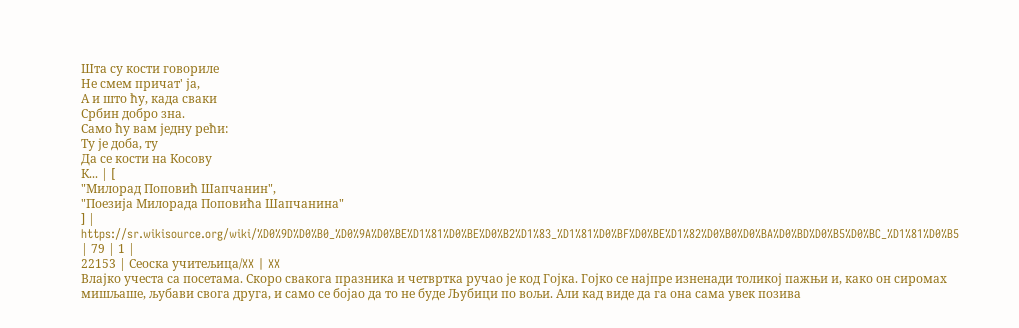Шта су кости говориле
Не смем причат' ја,
А и што ћу, када сваки
Србин добро зна.
Само ћу вам једну рећи:
Ту је доба, ту
Да се кости на Косову
К... | [
"Милорад Поповић Шапчанин",
"Поезија Милорада Поповића Шапчанина"
] | https://sr.wikisource.org/wiki/%D0%9D%D0%B0_%D0%9A%D0%BE%D1%81%D0%BE%D0%B2%D1%83_%D1%81%D0%BF%D0%BE%D1%82%D0%B0%D0%BA%D0%BD%D0%B5%D0%BC_%D1%81%D0%B5 | 79 | 1 |
22153 | Сеоска учитељица/XX | XX
Влајко учеста са посетама. Скоро свакога празника и четвртка ручао је код Гојка. Гојко се најпре изненади толикој пажњи и, како он сиромах мишљаше, љубави свога друга, и само се бојао да то не буде Љубици по вољи. Али кад виде да га она сама увек позива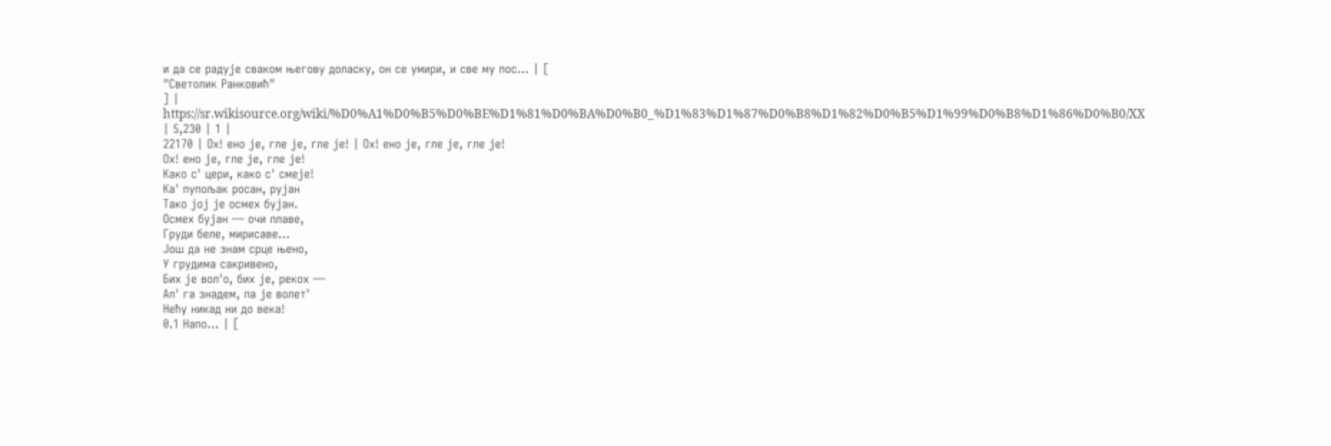и да се радује сваком његову доласку, он се умири, и све му пос... | [
"Светолик Ранковић"
] | https://sr.wikisource.org/wiki/%D0%A1%D0%B5%D0%BE%D1%81%D0%BA%D0%B0_%D1%83%D1%87%D0%B8%D1%82%D0%B5%D1%99%D0%B8%D1%86%D0%B0/XX | 5,230 | 1 |
22170 | Ох! ено је, гле је, гле је! | Ох! ено је, гле је, гле је!
Ох! ено је, гле је, гле је!
Како с' цери, како с' смеје!
Ка' пупољак росан, рујан
Тако јој је осмех бујан.
Осмех бујан — очи плаве,
Груди беле, мирисаве...
Још да не знам срце њено,
У грудима сакривено,
Бих је вол'о, бих је, рекох —
Ал' га знадем, па је волет'
Нећу никад ни до века!
0.1 Напо... | [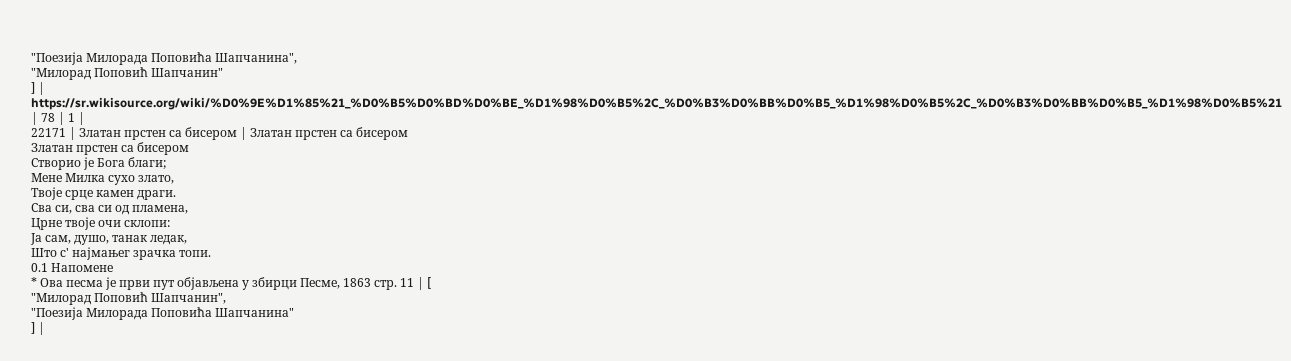"Поезија Милорада Поповића Шапчанина",
"Милорад Поповић Шапчанин"
] | https://sr.wikisource.org/wiki/%D0%9E%D1%85%21_%D0%B5%D0%BD%D0%BE_%D1%98%D0%B5%2C_%D0%B3%D0%BB%D0%B5_%D1%98%D0%B5%2C_%D0%B3%D0%BB%D0%B5_%D1%98%D0%B5%21 | 78 | 1 |
22171 | Златан прстен са бисером | Златан прстен са бисером
Златан прстен са бисером
Створио је Бога благи;
Мене Милка сухо злато,
Твоје срце камен драги.
Сва си, сва си од пламена,
Црне твоје очи склопи:
Ја сам, душо, танак ледак,
Што с' најмањег зрачка топи.
0.1 Напомене
* Ова песма је први пут објављена у збирци Песме, 1863 стр. 11 | [
"Милорад Поповић Шапчанин",
"Поезија Милорада Поповића Шапчанина"
] |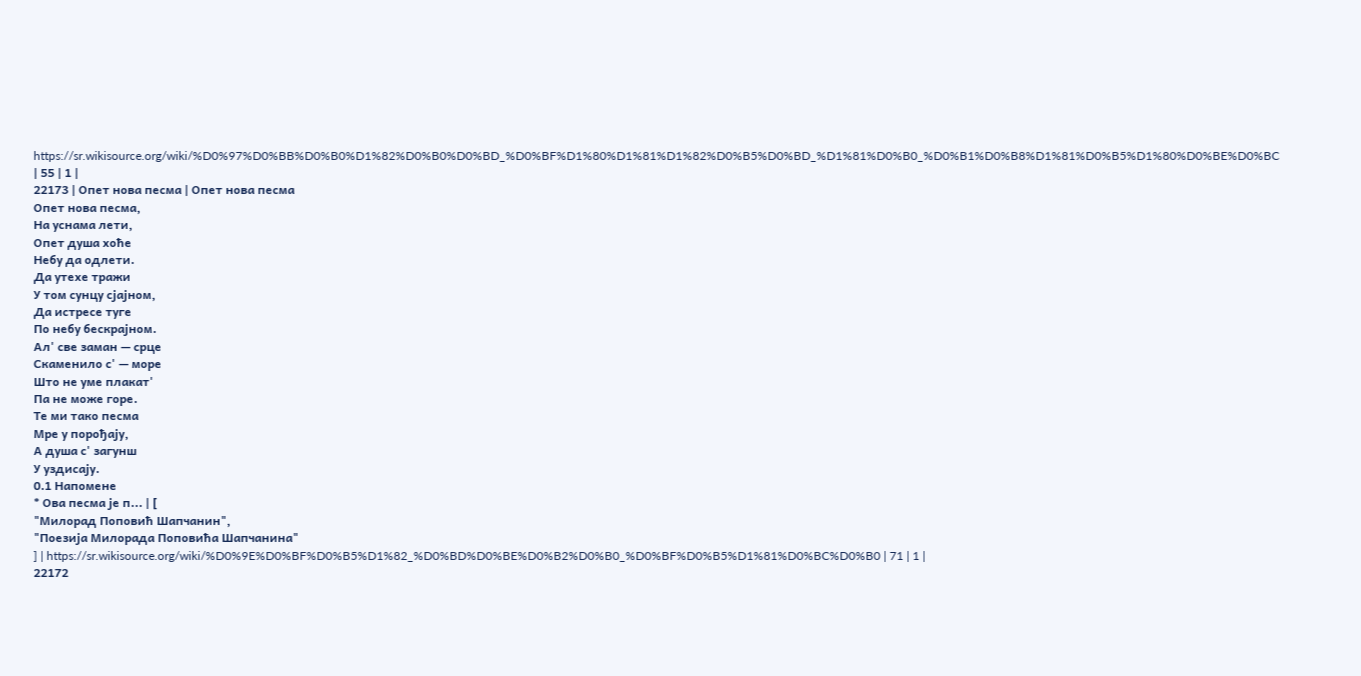https://sr.wikisource.org/wiki/%D0%97%D0%BB%D0%B0%D1%82%D0%B0%D0%BD_%D0%BF%D1%80%D1%81%D1%82%D0%B5%D0%BD_%D1%81%D0%B0_%D0%B1%D0%B8%D1%81%D0%B5%D1%80%D0%BE%D0%BC | 55 | 1 |
22173 | Опет нова песма | Опет нова песма
Опет нова песма,
На уснама лети,
Опет душа хоће
Небу да одлети.
Да утехе тражи
У том сунцу сјајном,
Да истресе туге
По небу бескрајном.
Ал' све заман — срце
Скаменило с' — море
Што не уме плакат'
Па не може горе.
Те ми тако песма
Мре у порођају,
А душа с' загунш
У уздисају.
0.1 Напомене
* Ова песма је п... | [
"Милорад Поповић Шапчанин",
"Поезија Милорада Поповића Шапчанина"
] | https://sr.wikisource.org/wiki/%D0%9E%D0%BF%D0%B5%D1%82_%D0%BD%D0%BE%D0%B2%D0%B0_%D0%BF%D0%B5%D1%81%D0%BC%D0%B0 | 71 | 1 |
22172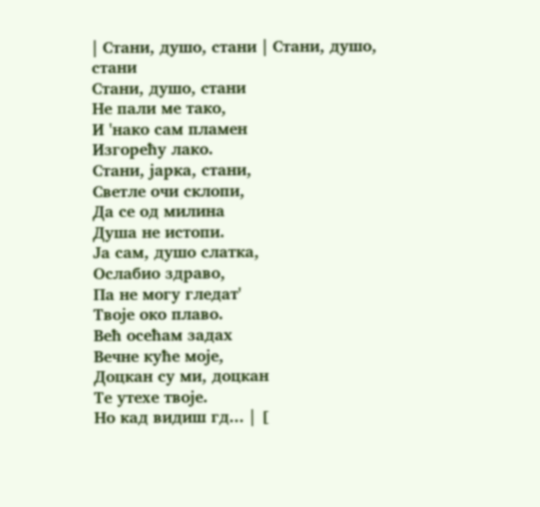| Стани, душо, стани | Стани, душо, стани
Стани, душо, стани
Не пали ме тако,
И 'нако сам пламен
Изгорећу лако.
Стани, јарка, стани,
Светле очи склопи,
Да се од милина
Душа не истопи.
Ја сам, душо слатка,
Ослабио здраво,
Па не могу гледат'
Твоје око плаво.
Већ осећам задах
Вечне куће моје,
Доцкан су ми, доцкан
Те утехе твоје.
Но кад видиш гд... | [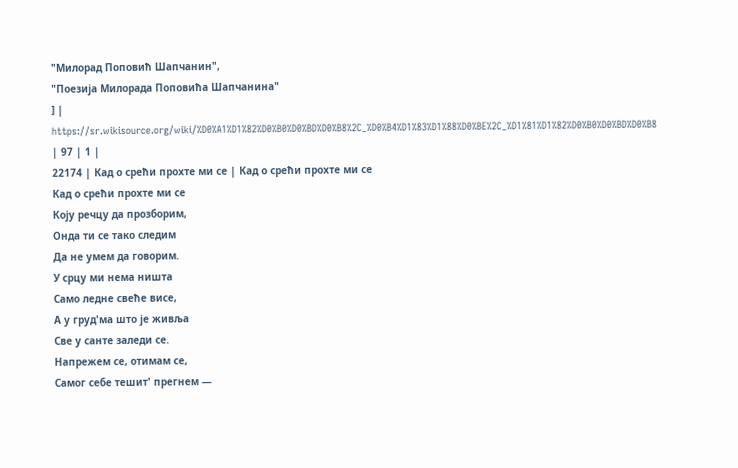"Милорад Поповић Шапчанин",
"Поезија Милорада Поповића Шапчанина"
] | https://sr.wikisource.org/wiki/%D0%A1%D1%82%D0%B0%D0%BD%D0%B8%2C_%D0%B4%D1%83%D1%88%D0%BE%2C_%D1%81%D1%82%D0%B0%D0%BD%D0%B8 | 97 | 1 |
22174 | Кад о срећи прохте ми се | Кад о срећи прохте ми се
Кад о срећи прохте ми се
Коју речцу да прозборим,
Онда ти се тако следим
Да не умем да говорим.
У срцу ми нема ништа
Само ледне свеће висе,
А у груд'ма што је живља
Све у санте заледи се.
Напрежем се, отимам се,
Самог себе тешит' прегнем —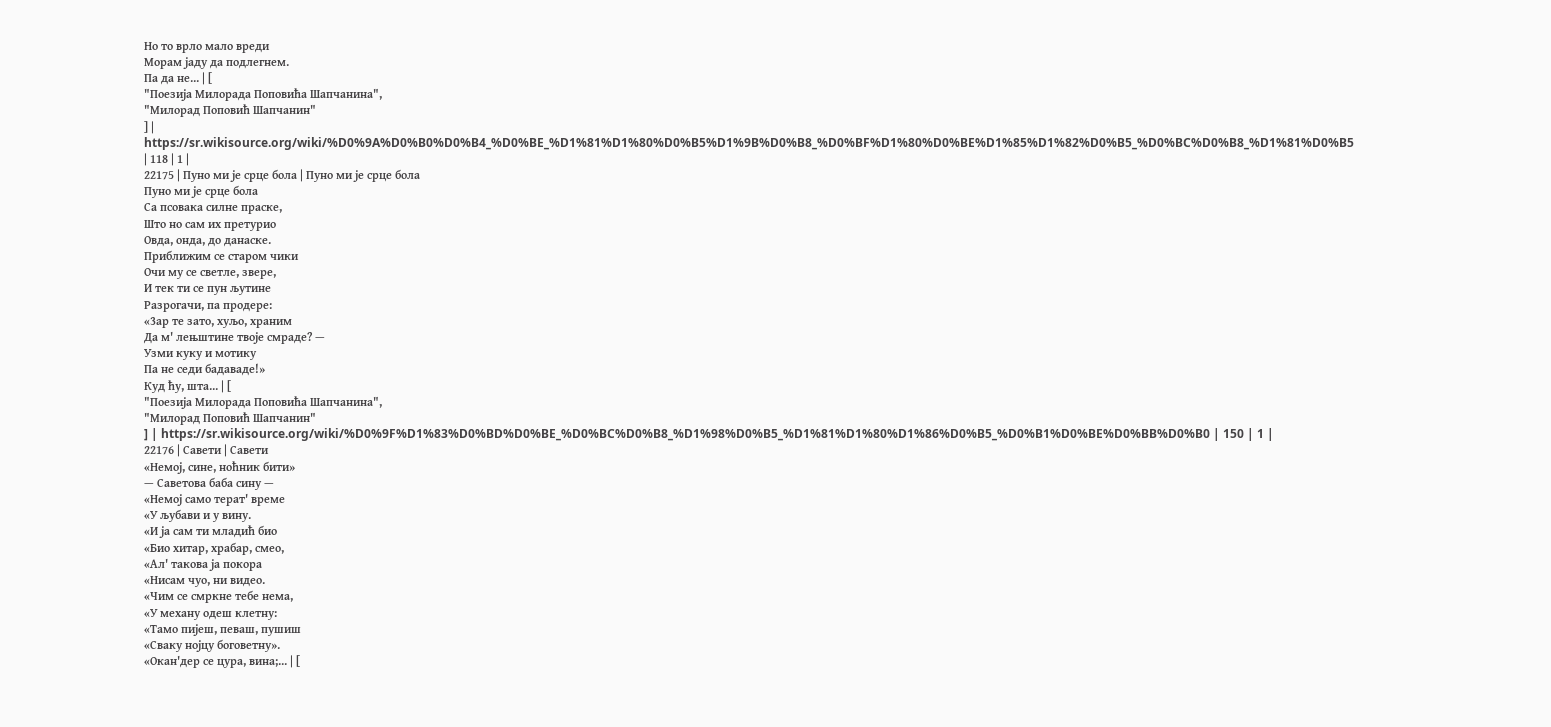Но то врло мало вреди
Морам јаду да подлегнем.
Па да не... | [
"Поезија Милорада Поповића Шапчанина",
"Милорад Поповић Шапчанин"
] | https://sr.wikisource.org/wiki/%D0%9A%D0%B0%D0%B4_%D0%BE_%D1%81%D1%80%D0%B5%D1%9B%D0%B8_%D0%BF%D1%80%D0%BE%D1%85%D1%82%D0%B5_%D0%BC%D0%B8_%D1%81%D0%B5 | 118 | 1 |
22175 | Пуно ми је срце бола | Пуно ми је срце бола
Пуно ми је срце бола
Са псовака силне праске,
Што но сам их претурио
Овда, онда, до данаске.
Приближим се старом чики
Очи му се светле, звере,
И тек ти се пун љутине
Разрогачи, па продере:
«3ар те зато, хуљо, храним
Да м' лењштине твоје смраде? —
Узми куку и мотику
Па не седи бадаваде!»
Куд ћу, шта... | [
"Поезија Милорада Поповића Шапчанина",
"Милорад Поповић Шапчанин"
] | https://sr.wikisource.org/wiki/%D0%9F%D1%83%D0%BD%D0%BE_%D0%BC%D0%B8_%D1%98%D0%B5_%D1%81%D1%80%D1%86%D0%B5_%D0%B1%D0%BE%D0%BB%D0%B0 | 150 | 1 |
22176 | Савети | Савети
«Немој, сине, ноћник бити»
— Саветова баба сину —
«Немој само терат' време
«У љубави и у вину.
«И ја сам ти младић био
«Био хитар, храбар, смео,
«Ал' такова ја покора
«Нисам чуо, ни видео.
«Чим се смркне тебе нема,
«У механу одеш клетну:
«Тамо пијеш, певаш, пушиш
«Сваку нојцу боговетну».
«Окан'дер се цура, вина;... | [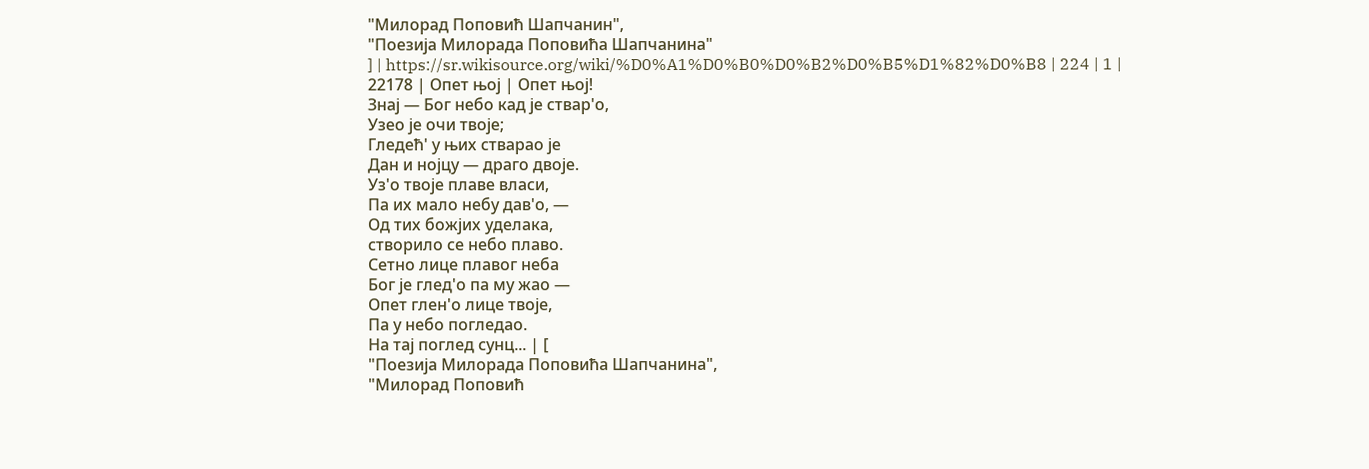"Милорад Поповић Шапчанин",
"Поезија Милорада Поповића Шапчанина"
] | https://sr.wikisource.org/wiki/%D0%A1%D0%B0%D0%B2%D0%B5%D1%82%D0%B8 | 224 | 1 |
22178 | Опет њој | Опет њој!
Знај — Бог небо кад је ствар'о,
Узео је очи твоје;
Гледећ' у њих стварао је
Дан и нојцу — драго двоје.
Уз'о твоје плаве власи,
Па их мало небу дав'о, —
Од тих божјих уделака,
створило се небо плаво.
Сетно лице плавог неба
Бог је глед'о па му жао —
Опет глен'о лице твоје,
Па у небо погледао.
На тај поглед сунц... | [
"Поезија Милорада Поповића Шапчанина",
"Милорад Поповић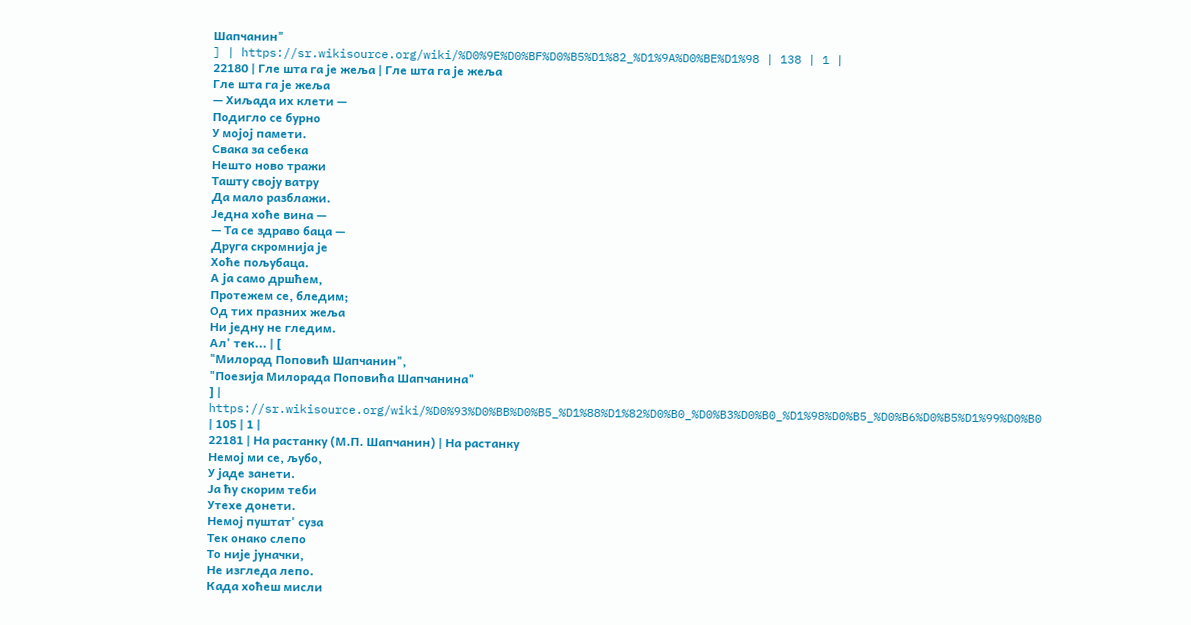Шапчанин"
] | https://sr.wikisource.org/wiki/%D0%9E%D0%BF%D0%B5%D1%82_%D1%9A%D0%BE%D1%98 | 138 | 1 |
22180 | Гле шта га је жеља | Гле шта га је жеља
Гле шта га је жеља
— Хиљада их клети —
Подигло се бурно
У мојој памети.
Свака за себека
Нешто ново тражи
Ташту своју ватру
Да мало разблажи.
Једна хоће вина —
— Та се здраво баца —
Друга скромнија је
Хоће пољубаца.
А ја само дршћем,
Протежем се, бледим;
Од тих празних жеља
Ни једну не гледим.
Ал' тек... | [
"Милорад Поповић Шапчанин",
"Поезија Милорада Поповића Шапчанина"
] | https://sr.wikisource.org/wiki/%D0%93%D0%BB%D0%B5_%D1%88%D1%82%D0%B0_%D0%B3%D0%B0_%D1%98%D0%B5_%D0%B6%D0%B5%D1%99%D0%B0 | 105 | 1 |
22181 | На растанку (М.П. Шапчанин) | На растанку
Немој ми се, љубо,
У јаде занети.
Ја ћу скорим теби
Утехе донети.
Немој пуштат' суза
Тек онако слепо
То није јуначки,
Не изгледа лепо.
Када хоћеш мисли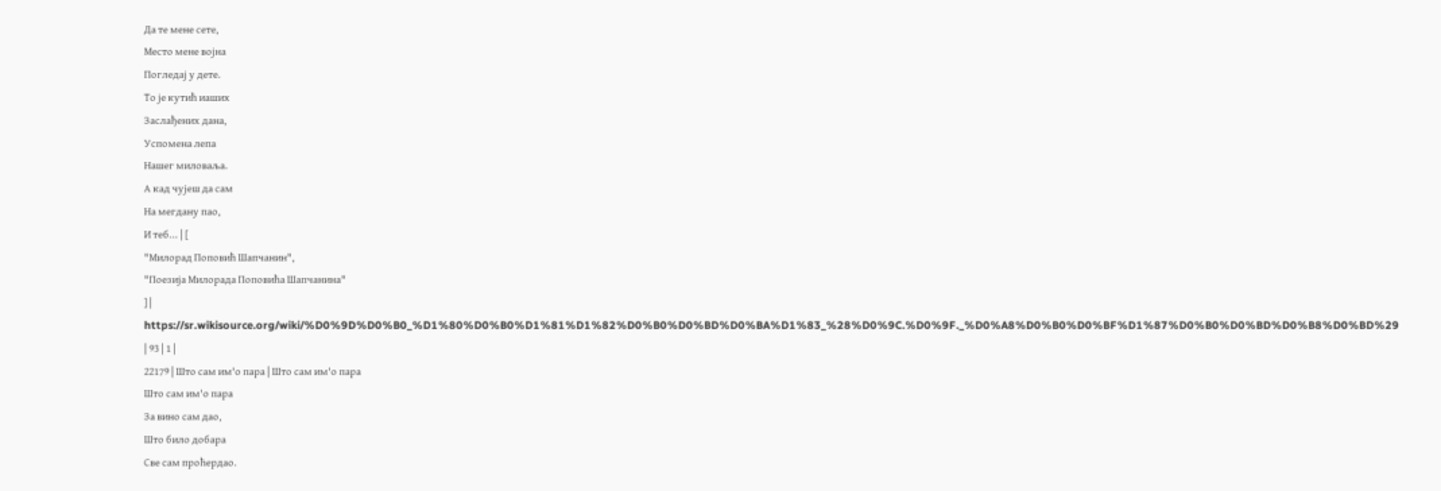Да те мене сете,
Место мене војна
Погледај у дете.
То је кутић иаших
Заслађених дана,
Успомена лепа
Нашег миловаља.
А кад чујеш да сам
На мегдану пао,
И теб... | [
"Милорад Поповић Шапчанин",
"Поезија Милорада Поповића Шапчанина"
] | https://sr.wikisource.org/wiki/%D0%9D%D0%B0_%D1%80%D0%B0%D1%81%D1%82%D0%B0%D0%BD%D0%BA%D1%83_%28%D0%9C.%D0%9F._%D0%A8%D0%B0%D0%BF%D1%87%D0%B0%D0%BD%D0%B8%D0%BD%29 | 93 | 1 |
22179 | Што сам им'о пара | Што сам им'о пара
Што сам им'о пара
За вино сам дао,
Што било добара
Све сам проћердао.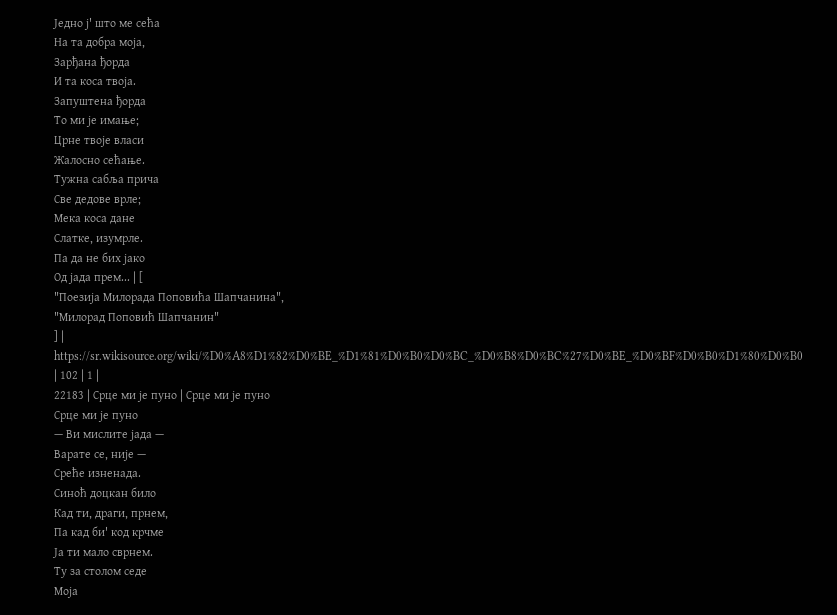Једно ј' што ме сећа
На та добра моја,
Зарђана ђорда
И та коса твоја.
Запуштена ђорда
То ми је имање;
Црне твоје власи
Жалосно сећање.
Тужна сабља прича
Све дедове врле;
Мека коса дане
Слатке, изумрле.
Па да не бих јако
Од јада прем... | [
"Поезија Милорада Поповића Шапчанина",
"Милорад Поповић Шапчанин"
] | https://sr.wikisource.org/wiki/%D0%A8%D1%82%D0%BE_%D1%81%D0%B0%D0%BC_%D0%B8%D0%BC%27%D0%BE_%D0%BF%D0%B0%D1%80%D0%B0 | 102 | 1 |
22183 | Срце ми је пуно | Срце ми је пуно
Срце ми је пуно
— Ви мислите јада —
Варате се, није —
Среће изненада.
Синоћ доцкан било
Кад ти, драги, прнем,
Па кад би' код крчме
Ја ти мало сврнем.
Ту за столом седе
Моја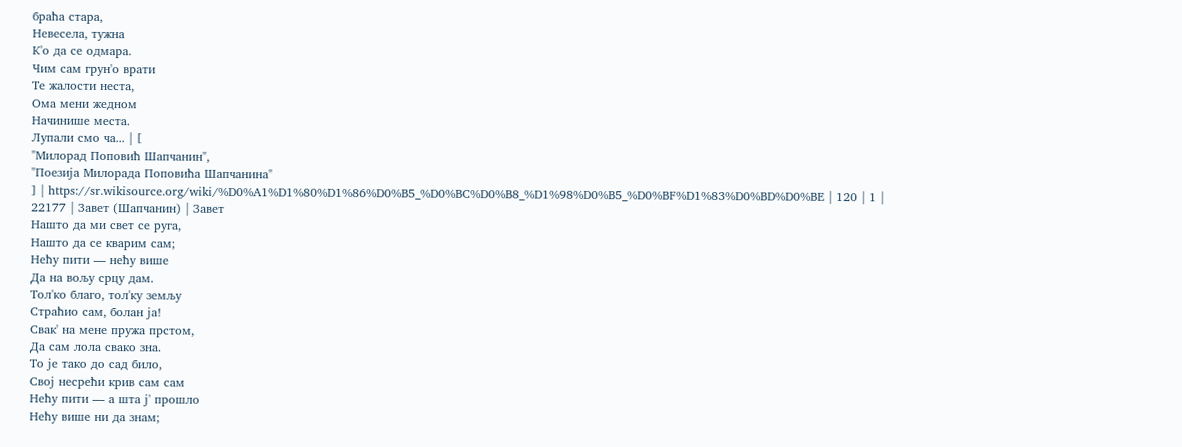браћа стара,
Невесела, тужна
К'о да се одмара.
Чим сам грун'о врати
Те жалости неста,
Ома мени жедном
Начинише места.
Лупали смо ча... | [
"Милорад Поповић Шапчанин",
"Поезија Милорада Поповића Шапчанина"
] | https://sr.wikisource.org/wiki/%D0%A1%D1%80%D1%86%D0%B5_%D0%BC%D0%B8_%D1%98%D0%B5_%D0%BF%D1%83%D0%BD%D0%BE | 120 | 1 |
22177 | Завет (Шапчанин) | Завет
Нашто да ми свет се руга,
Нашто да се кварим сам;
Нећу пити — нећу више
Да на вољу срцу дам.
Тол'ко благо, тол'ку земљу
Страћио сам, болан ја!
Свак' на мене пружа прстом,
Да сам лола свако зна.
То је тако до сад било,
Свој несрећи крив сам сам
Нећу пити — а шта ј' прошло
Нећу више ни да знам;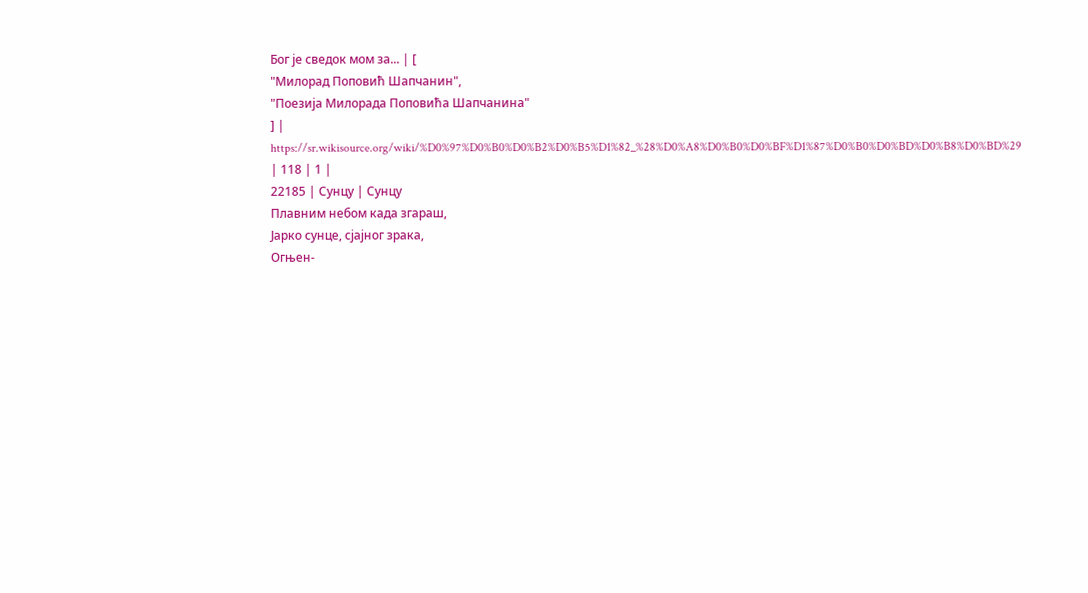Бог је сведок мом за... | [
"Милорад Поповић Шапчанин",
"Поезија Милорада Поповића Шапчанина"
] | https://sr.wikisource.org/wiki/%D0%97%D0%B0%D0%B2%D0%B5%D1%82_%28%D0%A8%D0%B0%D0%BF%D1%87%D0%B0%D0%BD%D0%B8%D0%BD%29 | 118 | 1 |
22185 | Сунцу | Сунцу
Плавним небом када згараш,
Јарко сунце, сјајног зрака,
Огњен-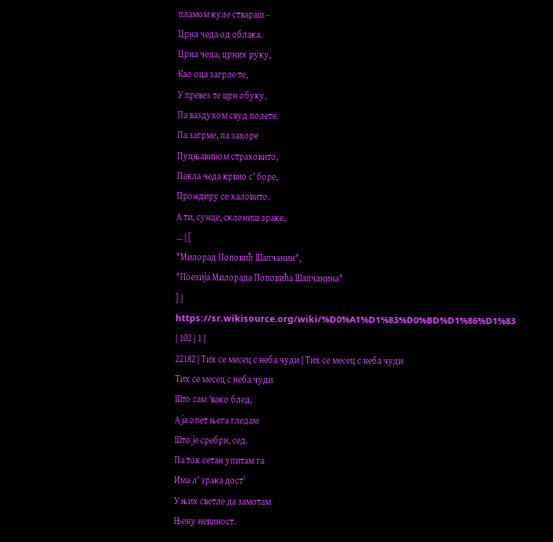пламом куле ствараш -
Црна чеда од облака.
Црна чеда, црних руку,
Као оца загрле те,
У превез те црн обуку,
Па ваздухом свуд полете.
Па загрме, па захоре
Пуцњавином страховито,
Пакла чеда крвно с' боре,
Прождиру се халовито.
А ти, сунце, склониш зраке,
... | [
"Милорад Поповић Шапчанин",
"Поезија Милорада Поповића Шапчанина"
] | https://sr.wikisource.org/wiki/%D0%A1%D1%83%D0%BD%D1%86%D1%83 | 102 | 1 |
22182 | Тих се месец с неба чуди | Тих се месец с неба чуди
Тих се месец с неба чуди
Што сам 'вако блед,
А ја опет њега гледам
Што је сребрн, сед.
Па ток сетан упитам га
Има л' зрака дост'
У њих светле да замотам
Њену невиност.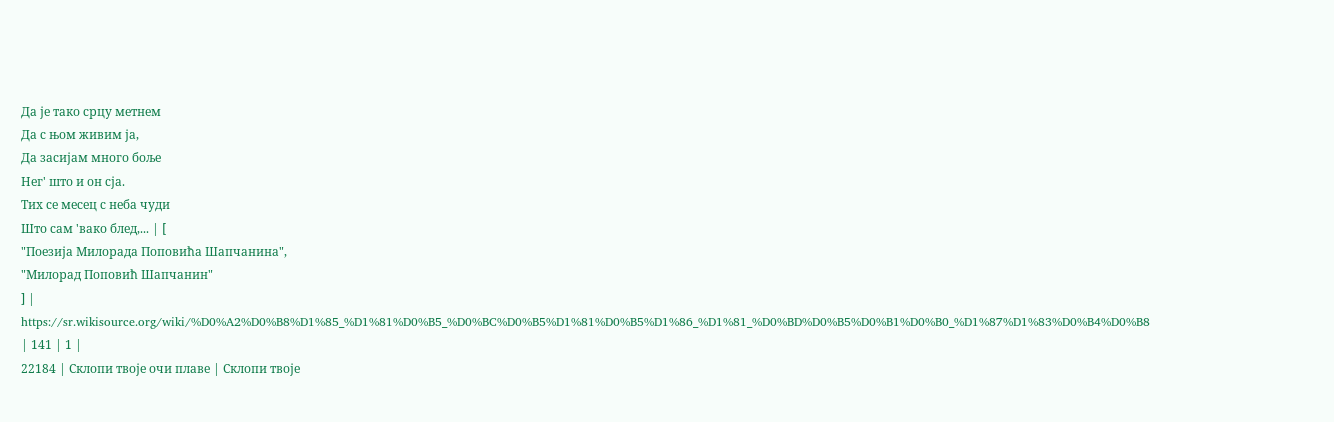Да је тако срцу метнем
Да с њом живим ја,
Да засијам много боље
Нег' што и он сја.
Тих се месец с неба чуди
Што сам 'вако блед,... | [
"Поезија Милорада Поповића Шапчанина",
"Милорад Поповић Шапчанин"
] | https://sr.wikisource.org/wiki/%D0%A2%D0%B8%D1%85_%D1%81%D0%B5_%D0%BC%D0%B5%D1%81%D0%B5%D1%86_%D1%81_%D0%BD%D0%B5%D0%B1%D0%B0_%D1%87%D1%83%D0%B4%D0%B8 | 141 | 1 |
22184 | Склопи твоје очи плаве | Склопи твоје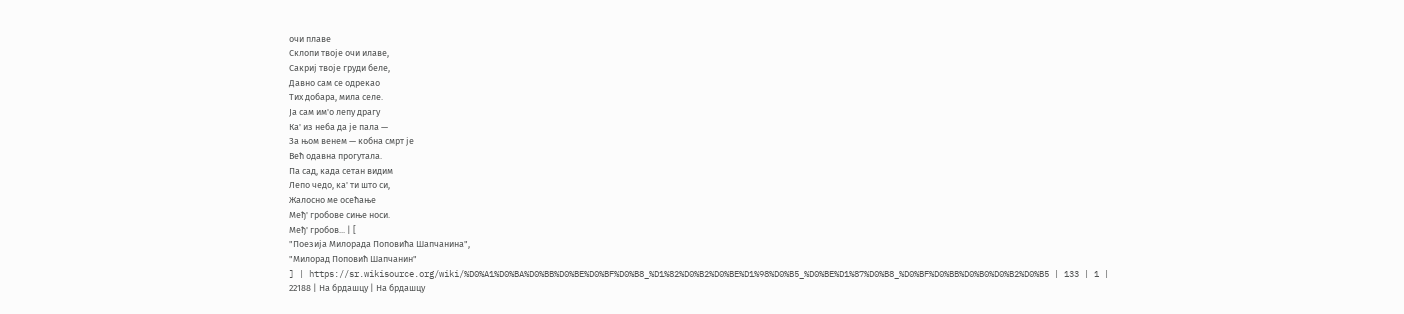очи плаве
Склопи твоје очи илаве,
Сакриј твоје груди беле,
Давно сам се одрекао
Тих добара, мила селе.
Ја сам им'о лепу драгу
Ка' из неба да је пала —
За њом венем — кобна смрт је
Већ одавна прогутала.
Па сад, када сетан видим
Лепо чедо, ка' ти што си,
Жалосно ме осећање
Међ' гробове сиње носи.
Међ' гробов... | [
"Поезија Милорада Поповића Шапчанина",
"Милорад Поповић Шапчанин"
] | https://sr.wikisource.org/wiki/%D0%A1%D0%BA%D0%BB%D0%BE%D0%BF%D0%B8_%D1%82%D0%B2%D0%BE%D1%98%D0%B5_%D0%BE%D1%87%D0%B8_%D0%BF%D0%BB%D0%B0%D0%B2%D0%B5 | 133 | 1 |
22188 | На брдашцу | На брдашцу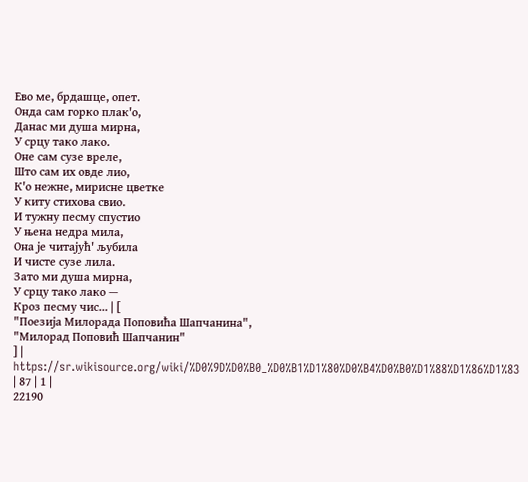Ево ме, брдашце, опет.
Онда сам горко плак'о,
Данас ми душа мирна,
У срцу тако лако.
Оне сам сузе вреле,
Што сам их овде лио,
К'о нежне, мирисне цветке
У киту стихова свио.
И тужну песму спустио
У њена недра мила,
Она је читајућ' љубила
И чисте сузе лила.
Зато ми душа мирна,
У срцу тако лако —
Кроз песму чис... | [
"Поезија Милорада Поповића Шапчанина",
"Милорад Поповић Шапчанин"
] | https://sr.wikisource.org/wiki/%D0%9D%D0%B0_%D0%B1%D1%80%D0%B4%D0%B0%D1%88%D1%86%D1%83 | 87 | 1 |
22190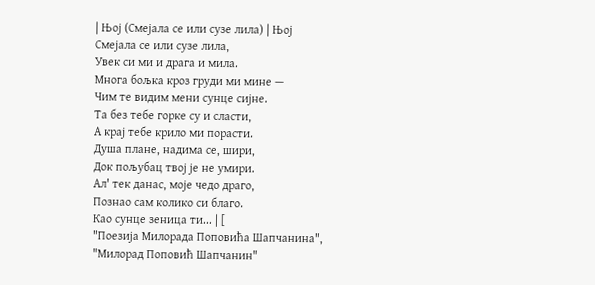| Њој (Смејала се или сузе лила) | Њој
Смејала се или сузе лила,
Увек си ми и драга и мила.
Многа бољка кроз груди ми мине —
Чим те видим мени сунце сијне.
Та без тебе горке су и сласти,
А крај тебе крило ми порасти.
Душа плане, надима се, шири,
Док пољубац твој је не умири.
Ал' тек данас, моје чедо драго,
Познао сам колико си благо.
Као сунце зеница ти... | [
"Поезија Милорада Поповића Шапчанина",
"Милорад Поповић Шапчанин"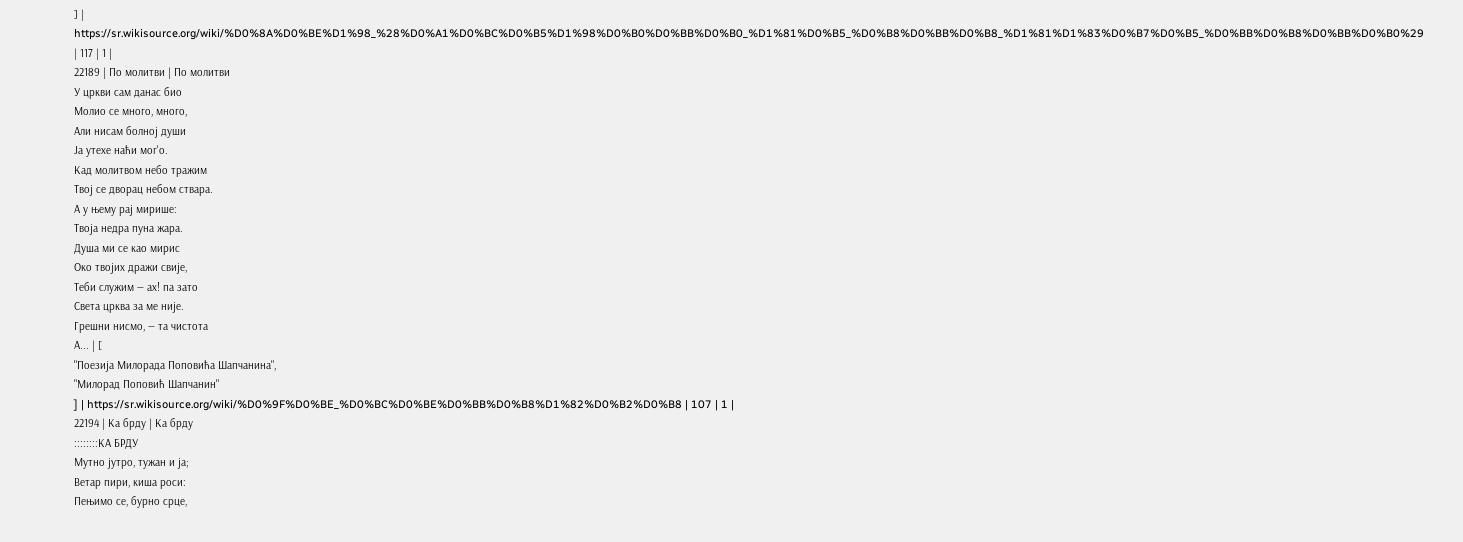] | https://sr.wikisource.org/wiki/%D0%8A%D0%BE%D1%98_%28%D0%A1%D0%BC%D0%B5%D1%98%D0%B0%D0%BB%D0%B0_%D1%81%D0%B5_%D0%B8%D0%BB%D0%B8_%D1%81%D1%83%D0%B7%D0%B5_%D0%BB%D0%B8%D0%BB%D0%B0%29 | 117 | 1 |
22189 | По молитви | По молитви
У цркви сам данас био
Молио се много, много,
Али нисам болној души
Ја утехе наћи мог'о.
Кад молитвом небо тражим
Твој се дворац небом ствара.
А у њему рај мирише:
Твоја недра пуна жара.
Душа ми се као мирис
Око твојих дражи свије,
Теби служим — ах! па зато
Света црква за ме није.
Грешни нисмо, — та чистота
А... | [
"Поезија Милорада Поповића Шапчанина",
"Милорад Поповић Шапчанин"
] | https://sr.wikisource.org/wiki/%D0%9F%D0%BE_%D0%BC%D0%BE%D0%BB%D0%B8%D1%82%D0%B2%D0%B8 | 107 | 1 |
22194 | Ка брду | Ка брду
::::::::КА БРДУ
Мутно јутро, тужан и ја;
Ветар пири, киша роси:
Пењимо се, бурно срце,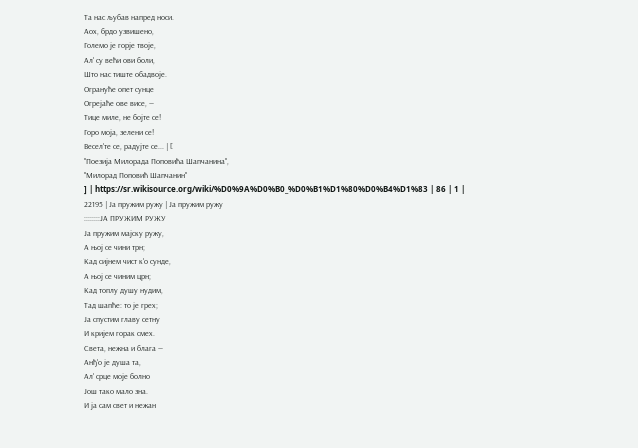Та нас љубав напред носи.
Аох, брдо узвишено,
Големо је горје твоје,
Ал' су већи ови боли,
Што нас тиште обадвоје.
Огрануће опет сунце
Огрејаће ове висе, —
Тице миле, не бојте се!
Горо моја, зелени се!
Весел'те се, радујте се... | [
"Поезија Милорада Поповића Шапчанина",
"Милорад Поповић Шапчанин"
] | https://sr.wikisource.org/wiki/%D0%9A%D0%B0_%D0%B1%D1%80%D0%B4%D1%83 | 86 | 1 |
22195 | Ја пружим ружу | Ја пружим ружу
::::::::ЈА ПРУЖИМ РУЖУ
Ја пружим мајску ружу,
А њој се чини трн;
Кад сијнем чист к'о сунде,
А њој се чиним црн;
Кад топлу душу нудим,
Тад шапће: то је грех;
Ја спустим главу сетну
И кријем горак смех.
Света, нежна и блага —
Анђ'о је душа та,
Ал' срце моје болно
Још тако мало зна.
И ја сам свет и нежан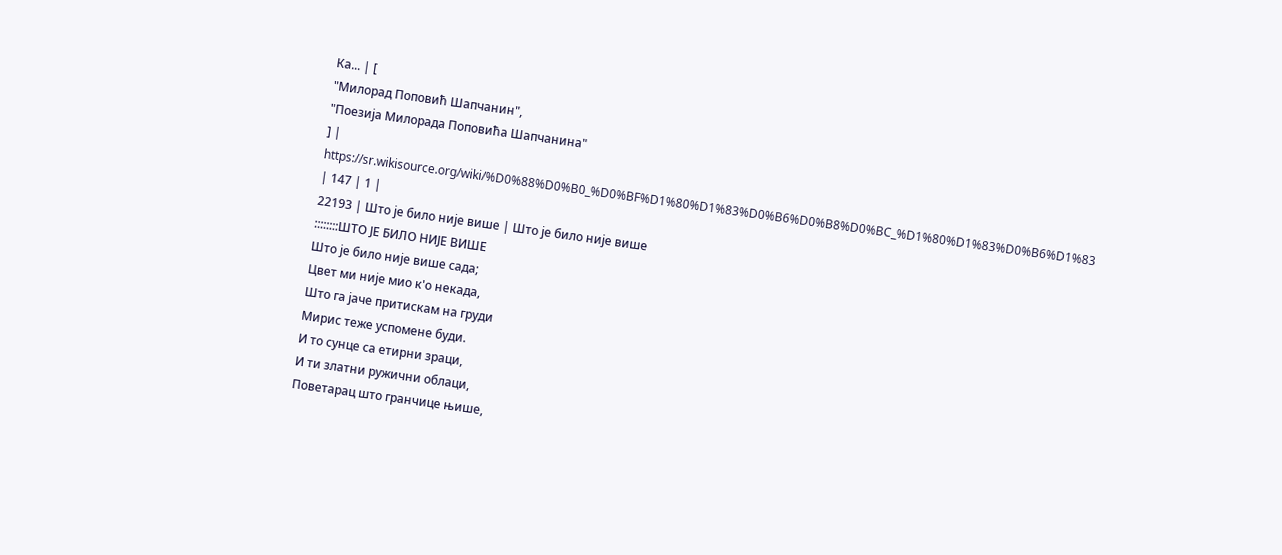Ка... | [
"Милорад Поповић Шапчанин",
"Поезија Милорада Поповића Шапчанина"
] | https://sr.wikisource.org/wiki/%D0%88%D0%B0_%D0%BF%D1%80%D1%83%D0%B6%D0%B8%D0%BC_%D1%80%D1%83%D0%B6%D1%83 | 147 | 1 |
22193 | Што је било није више | Што је било није више
::::::::ШТО ЈЕ БИЛО НИЈЕ ВИШЕ
Што је било није више сада;
Цвет ми није мио к'о некада,
Што га јаче притискам на груди
Мирис теже успомене буди.
И то сунце са етирни зраци,
И ти златни ружични облаци,
Поветарац што гранчице њише,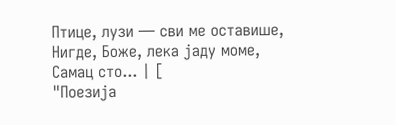Птице, лузи — сви ме оставише,
Нигде, Боже, лека јаду моме,
Самац сто... | [
"Поезија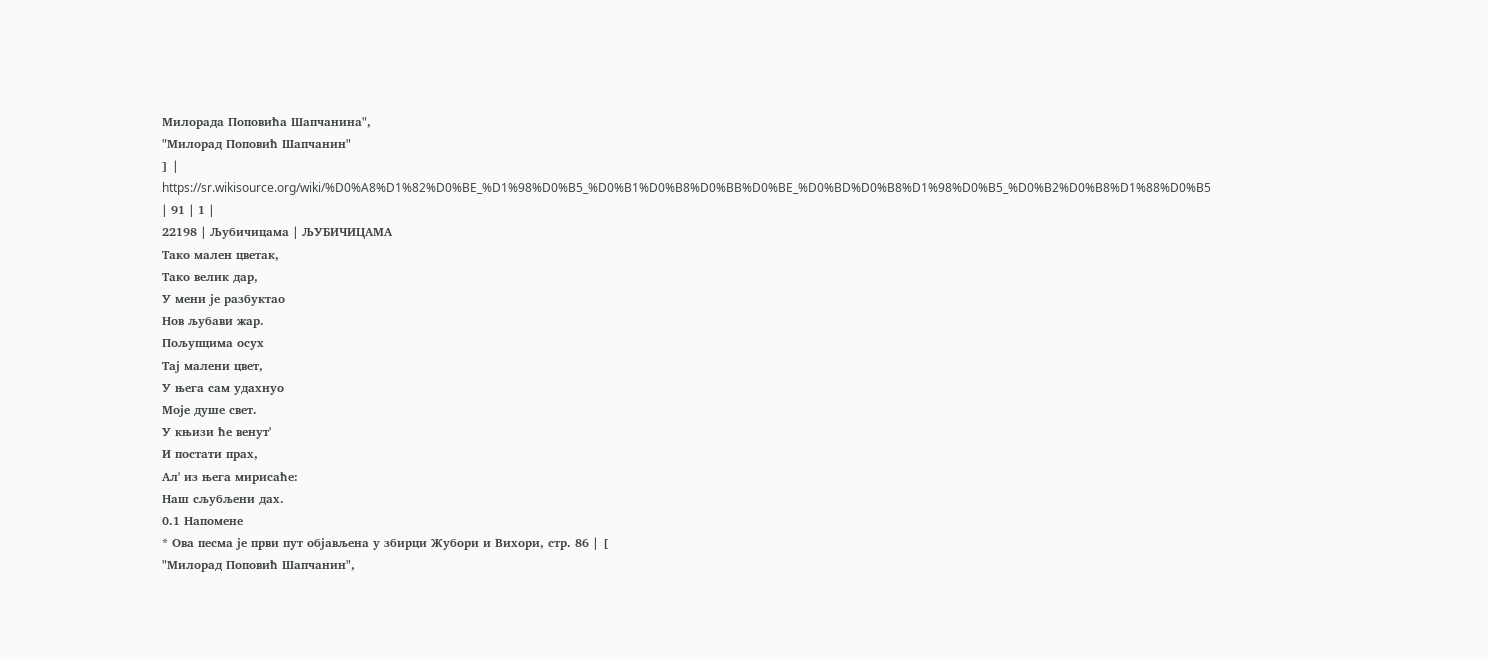Милорада Поповића Шапчанина",
"Милорад Поповић Шапчанин"
] | https://sr.wikisource.org/wiki/%D0%A8%D1%82%D0%BE_%D1%98%D0%B5_%D0%B1%D0%B8%D0%BB%D0%BE_%D0%BD%D0%B8%D1%98%D0%B5_%D0%B2%D0%B8%D1%88%D0%B5 | 91 | 1 |
22198 | Љубичицама | ЉУБИЧИЦАМА
Тако мален цветак,
Тако велик дар,
У мени је разбуктао
Нов љубави жар.
Пољупцима осух
Тај малени цвет,
У њега сам удахнуо
Моје душе свет.
У књизи ће венут'
И постати прах,
Ал' из њега мирисаће:
Наш сљубљени дах.
0.1 Напомене
* Ова песма је први пут објављена у збирци Жубори и Вихори, стр. 86 | [
"Милорад Поповић Шапчанин",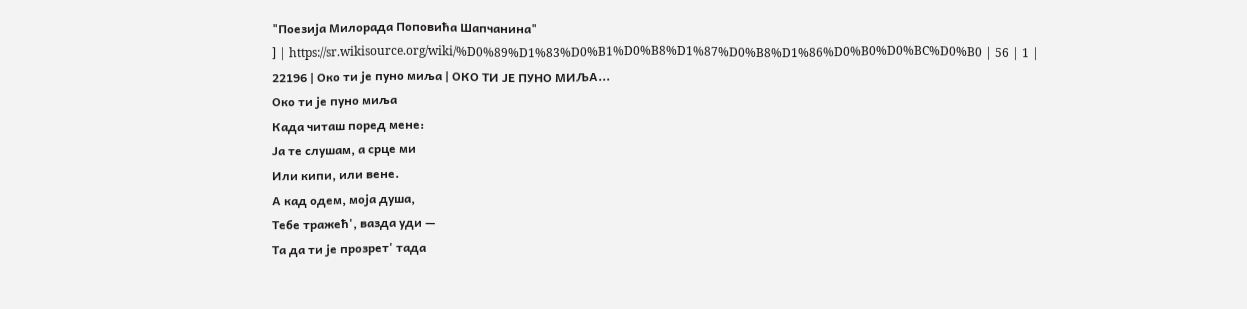"Поезија Милорада Поповића Шапчанина"
] | https://sr.wikisource.org/wiki/%D0%89%D1%83%D0%B1%D0%B8%D1%87%D0%B8%D1%86%D0%B0%D0%BC%D0%B0 | 56 | 1 |
22196 | Око ти је пуно миља | ОКО ТИ ЈЕ ПУНО МИЉА...
Око ти је пуно миља
Када читаш поред мене:
Ја те слушам, а срце ми
Или кипи, или вене.
А кад одем, моја душа,
Тебе тражећ', вазда уди —
Та да ти је прозрет' тада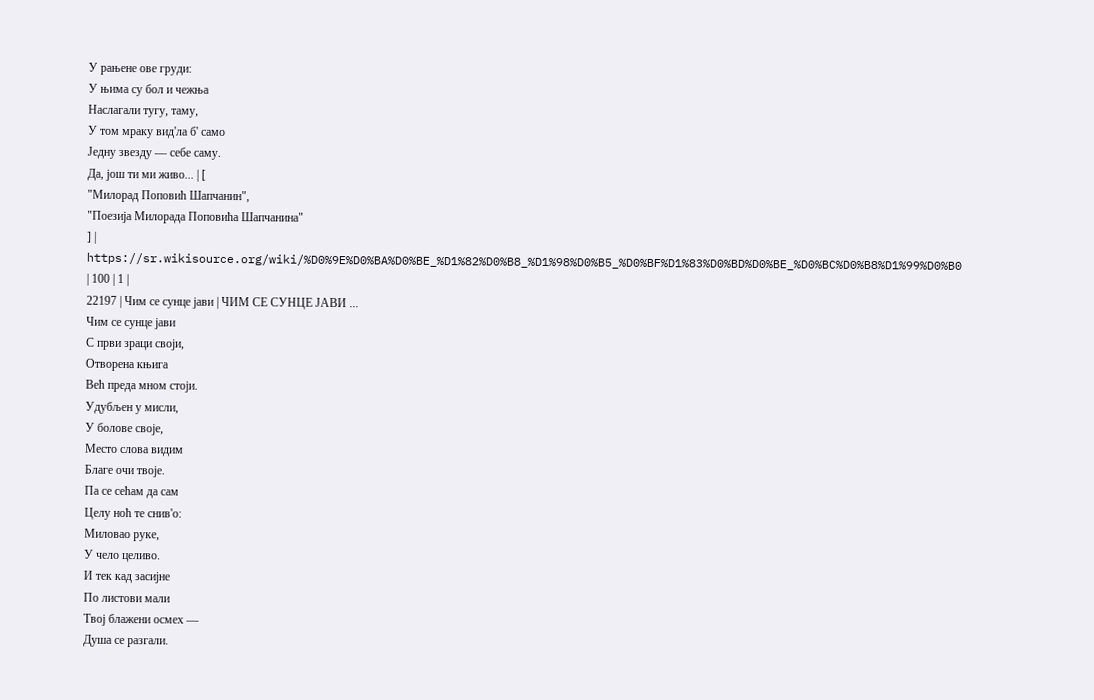У рањене ове груди:
У њима су бол и чежња
Наслагали тугу, таму,
У том мраку вид'ла б' само
Једну звезду — себе саму.
Да, још ти ми живо... | [
"Милорад Поповић Шапчанин",
"Поезија Милорада Поповића Шапчанина"
] | https://sr.wikisource.org/wiki/%D0%9E%D0%BA%D0%BE_%D1%82%D0%B8_%D1%98%D0%B5_%D0%BF%D1%83%D0%BD%D0%BE_%D0%BC%D0%B8%D1%99%D0%B0 | 100 | 1 |
22197 | Чим се сунце јави | ЧИМ СЕ СУНЦЕ ЈАВИ ...
Чим се сунце јави
С први зраци своји,
Отворена књига
Већ преда мном стоји.
Удубљен у мисли,
У болове своје,
Место слова видим
Благе очи твоје.
Па се сећам да сам
Целу ноћ те снив'о:
Миловао руке,
У чело целиво.
И тек кад засијне
По листови мали
Твој блажени осмех —
Душа се разгали.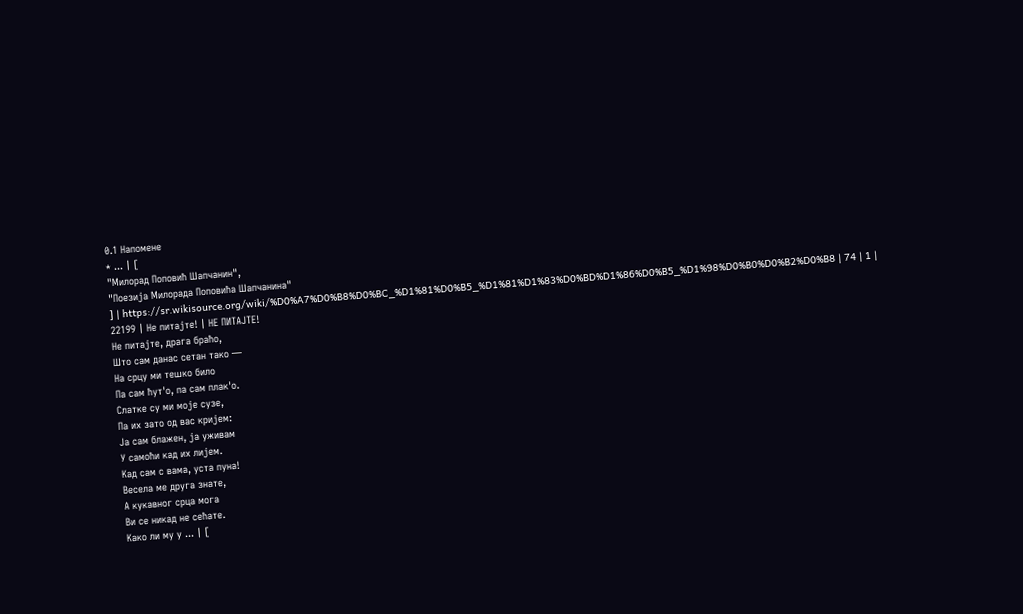0.1 Напомене
* ... | [
"Милорад Поповић Шапчанин",
"Поезија Милорада Поповића Шапчанина"
] | https://sr.wikisource.org/wiki/%D0%A7%D0%B8%D0%BC_%D1%81%D0%B5_%D1%81%D1%83%D0%BD%D1%86%D0%B5_%D1%98%D0%B0%D0%B2%D0%B8 | 74 | 1 |
22199 | Не питајте! | НЕ ПИТАЈТЕ!
Не питајте, драга браћо,
Што сам данас сетан тако —
На срцу ми тешко било
Па сам ћут'о, па сам плак'о.
Слатке су ми моје сузе,
Па их зато од вас кријем:
Ја сам блажен, ја уживам
У самоћи кад их лијем.
Кад сам с вама, уста пуна!
Весела ме друга знате,
А кукавног срца мога
Ви се никад не сећате.
Како ли му у ... | [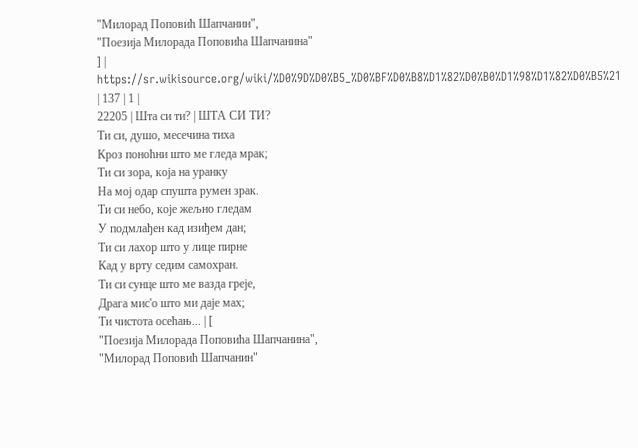"Милорад Поповић Шапчанин",
"Поезија Милорада Поповића Шапчанина"
] | https://sr.wikisource.org/wiki/%D0%9D%D0%B5_%D0%BF%D0%B8%D1%82%D0%B0%D1%98%D1%82%D0%B5%21 | 137 | 1 |
22205 | Шта си ти? | ШТА СИ ТИ?
Ти си, душо, месечина тиха
Кроз поноћни што ме гледа мрак;
Ти си зора, која на уранку
На мој одар спушта румен зрак.
Ти си небо, које жељно гледам
У подмлађен кад изиђем дан;
Ти си лахор што у лице пирне
Кад у врту седим самохран.
Ти си сунце што ме вазда греје,
Драга мис'о што ми даје мах;
Ти чистота осећањ... | [
"Поезија Милорада Поповића Шапчанина",
"Милорад Поповић Шапчанин"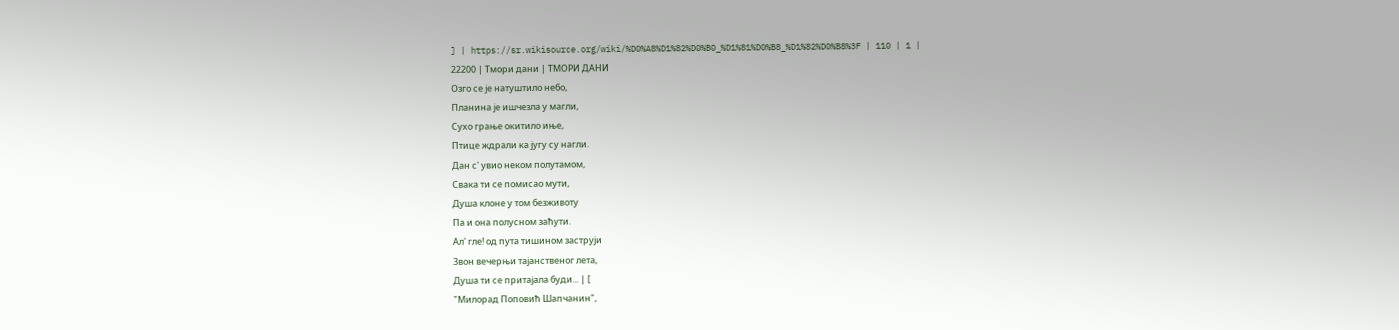] | https://sr.wikisource.org/wiki/%D0%A8%D1%82%D0%B0_%D1%81%D0%B8_%D1%82%D0%B8%3F | 110 | 1 |
22200 | Тмори дани | ТМОРИ ДАНИ
Озго се је натуштило небо,
Планина је ишчезла у магли,
Сухо грање окитило иње,
Птице ждрали ка југу су нагли.
Дан с' увио неком полутамом,
Свака ти се помисао мути,
Душа клоне у том безживоту
Па и она полусном заћути.
Ал' гле! од пута тишином заструји
Звон вечерњи тајанственог лета,
Душа ти се притајала буди... | [
"Милорад Поповић Шапчанин",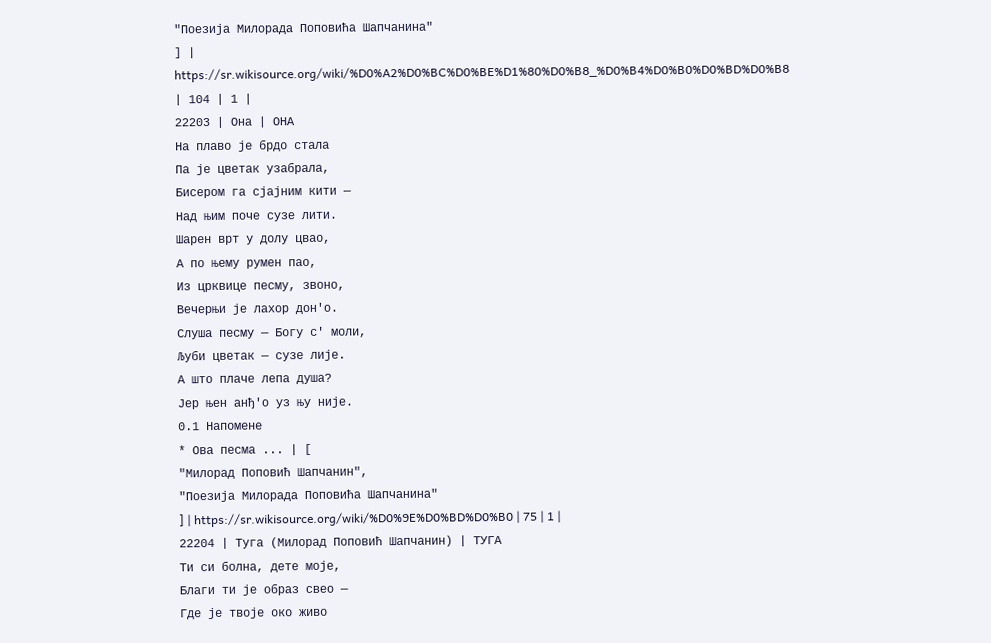"Поезија Милорада Поповића Шапчанина"
] | https://sr.wikisource.org/wiki/%D0%A2%D0%BC%D0%BE%D1%80%D0%B8_%D0%B4%D0%B0%D0%BD%D0%B8 | 104 | 1 |
22203 | Она | ОНА
На плаво је брдо стала
Па је цветак узабрала,
Бисером га сјајним кити —
Над њим поче сузе лити.
Шарен врт у долу цвао,
А по њему румен пао,
Из црквице песму, звоно,
Вечерњи је лахор дон'о.
Слуша песму — Богу с' моли,
Љуби цветак — сузе лије.
А што плаче лепа душа?
Јер њен анђ'о уз њу није.
0.1 Напомене
* Ова песма ... | [
"Милорад Поповић Шапчанин",
"Поезија Милорада Поповића Шапчанина"
] | https://sr.wikisource.org/wiki/%D0%9E%D0%BD%D0%B0 | 75 | 1 |
22204 | Туга (Милорад Поповић Шапчанин) | ТУГА
Ти си болна, дете моје,
Благи ти је образ свео —
Где је твоје око живо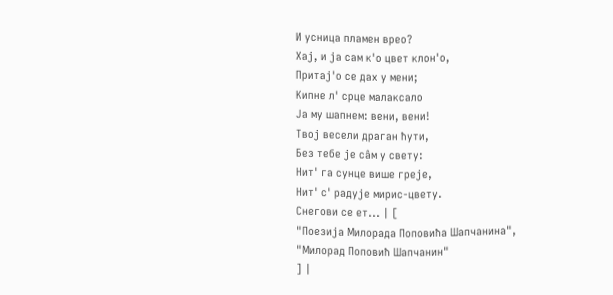И усница пламен врео?
Хај, и ја сам к'о цвет клон'о,
Притај'о се дах у мени;
Кипне л' срце малаксало
Ја му шапнем: вени, вени!
Твој весели драган ћути,
Без тебе је сâм у свету:
Нит' га сунце више греје,
Нит' с' радује мирис-цвету.
Снегови се ет... | [
"Поезија Милорада Поповића Шапчанина",
"Милорад Поповић Шапчанин"
] |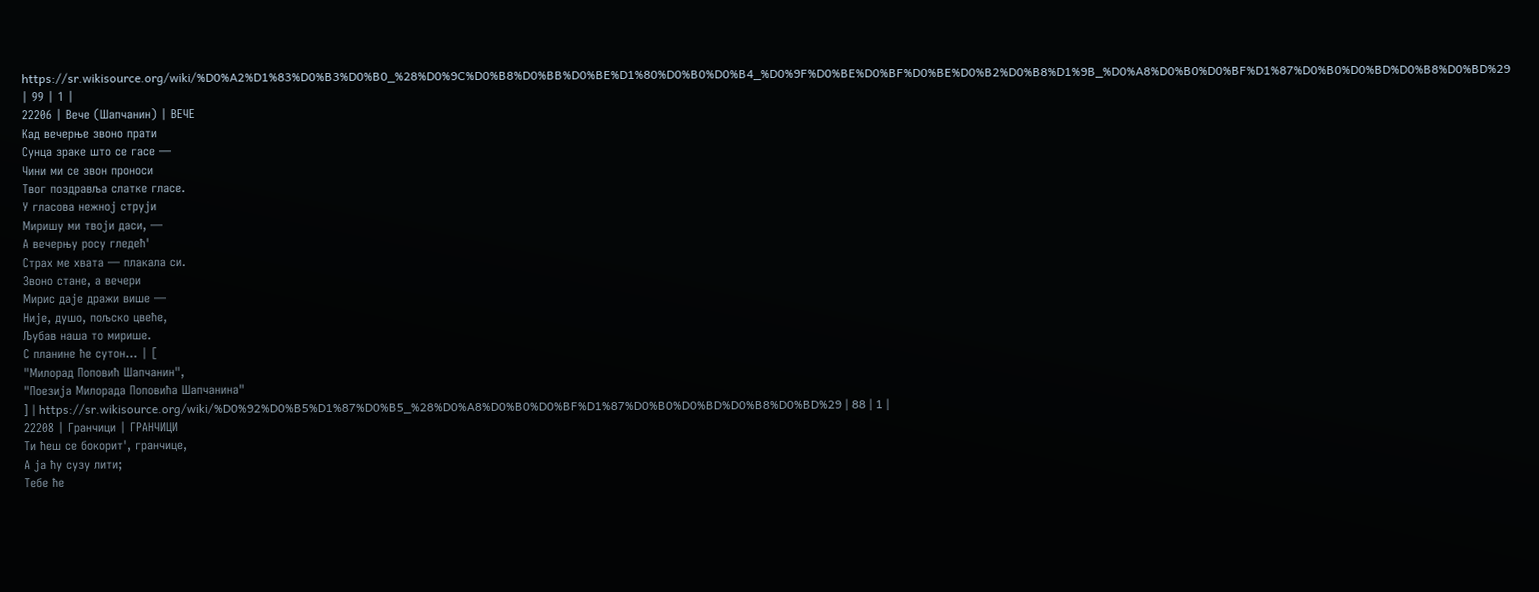https://sr.wikisource.org/wiki/%D0%A2%D1%83%D0%B3%D0%B0_%28%D0%9C%D0%B8%D0%BB%D0%BE%D1%80%D0%B0%D0%B4_%D0%9F%D0%BE%D0%BF%D0%BE%D0%B2%D0%B8%D1%9B_%D0%A8%D0%B0%D0%BF%D1%87%D0%B0%D0%BD%D0%B8%D0%BD%29 | 99 | 1 |
22206 | Вече (Шапчанин) | ВЕЧЕ
Кад вечерње звоно прати
Сунца зраке што се гасе —
Чини ми се звон проноси
Твог поздравља слатке гласе.
У гласова нежној струји
Миришу ми твоји даси, —
А вечерњу росу гледећ'
Страх ме хвата — плакала си.
Звоно стане, а вечери
Мирис даје дражи више —
Није, душо, пољско цвеће,
Љубав наша то мирише.
С планине ће сутон... | [
"Милорад Поповић Шапчанин",
"Поезија Милорада Поповића Шапчанина"
] | https://sr.wikisource.org/wiki/%D0%92%D0%B5%D1%87%D0%B5_%28%D0%A8%D0%B0%D0%BF%D1%87%D0%B0%D0%BD%D0%B8%D0%BD%29 | 88 | 1 |
22208 | Гранчици | ГРАНЧИЦИ
Ти ћеш се бокорит', гранчице,
А ја ћу сузу лити;
Тебе ће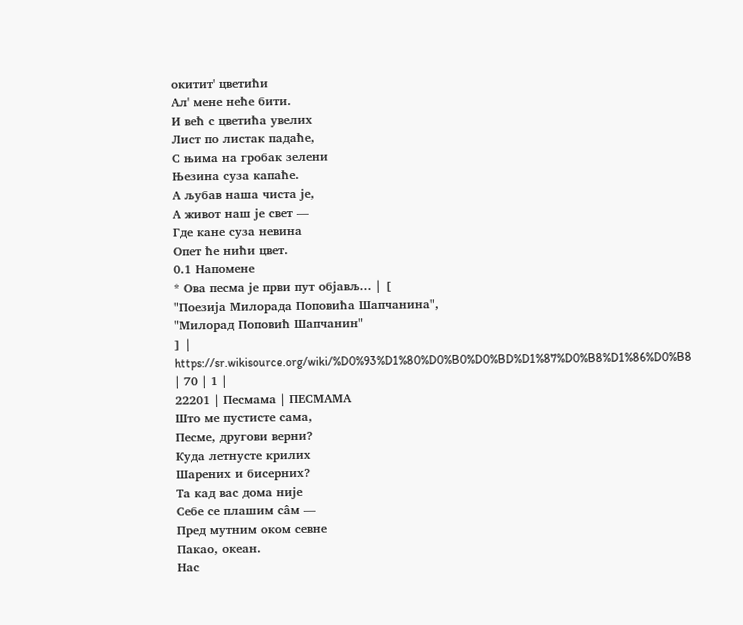окитит' цветићи
Ал' мене неће бити.
И већ с цветића увелих
Лист по листак падаће,
С њима на гробак зелени
Њезина суза капаће.
А љубав наша чиста је,
А живот наш је свет —
Где кане суза невина
Опет ће нићи цвет.
0.1 Напомене
* Ова песма је први пут објављ... | [
"Поезија Милорада Поповића Шапчанина",
"Милорад Поповић Шапчанин"
] | https://sr.wikisource.org/wiki/%D0%93%D1%80%D0%B0%D0%BD%D1%87%D0%B8%D1%86%D0%B8 | 70 | 1 |
22201 | Песмама | ПЕСМАМА
Што ме пустисте сама,
Песме, другови верни?
Куда летнусте крилих
Шарених и бисерних?
Та кад вас дома није
Себе се плашим сâм —
Пред мутним оком севне
Пакао, океан.
Нас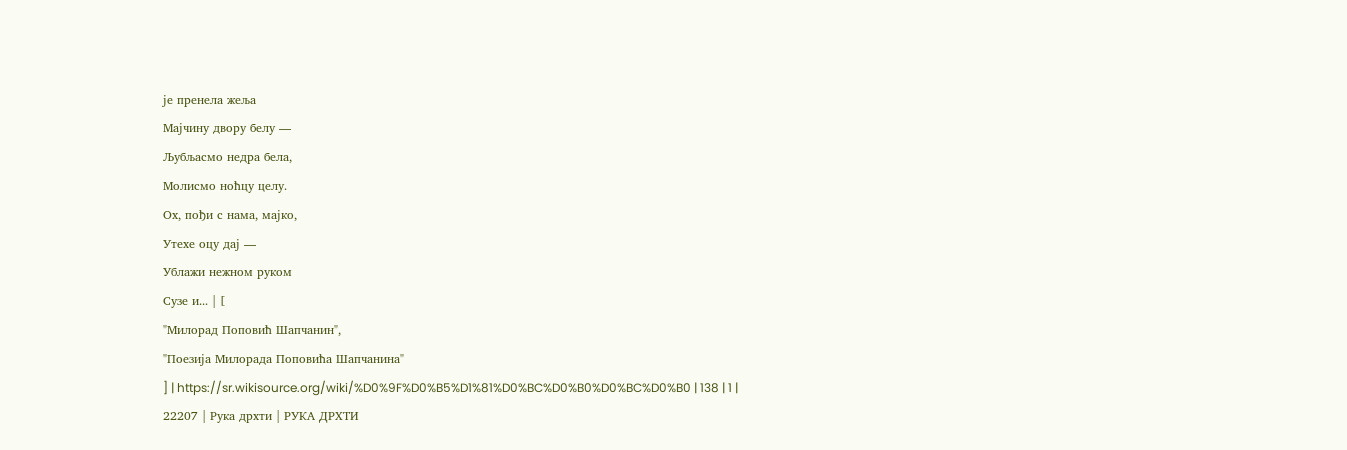је пренела жеља
Мајчину двору белу —
Љубљасмо недра бела,
Молисмо ноћцу целу.
Ох, пођи с нама, мајко,
Утехе оцу дај —
Ублажи нежном руком
Сузе и... | [
"Милорад Поповић Шапчанин",
"Поезија Милорада Поповића Шапчанина"
] | https://sr.wikisource.org/wiki/%D0%9F%D0%B5%D1%81%D0%BC%D0%B0%D0%BC%D0%B0 | 138 | 1 |
22207 | Рука дрхти | РУКА ДРХТИ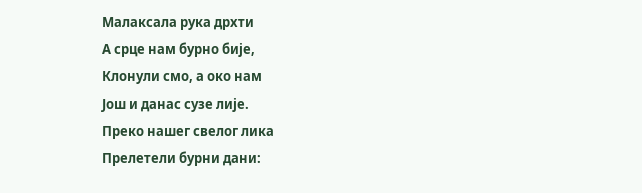Малаксала рука дрхти
А срце нам бурно бије,
Клонули смо, а око нам
Још и данас сузе лије.
Преко нашег свелог лика
Прелетели бурни дани: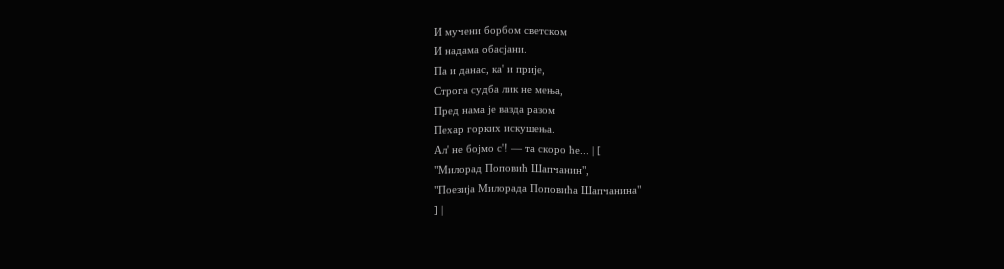И мучени борбом светском
И надама обасјани.
Па и данас, ка' и прије,
Строга судба лик не мења,
Пред нама је вазда разом
Пехар горких искушења.
Ал' не бојмо с'! — та скоро ће... | [
"Милорад Поповић Шапчанин",
"Поезија Милорада Поповића Шапчанина"
] |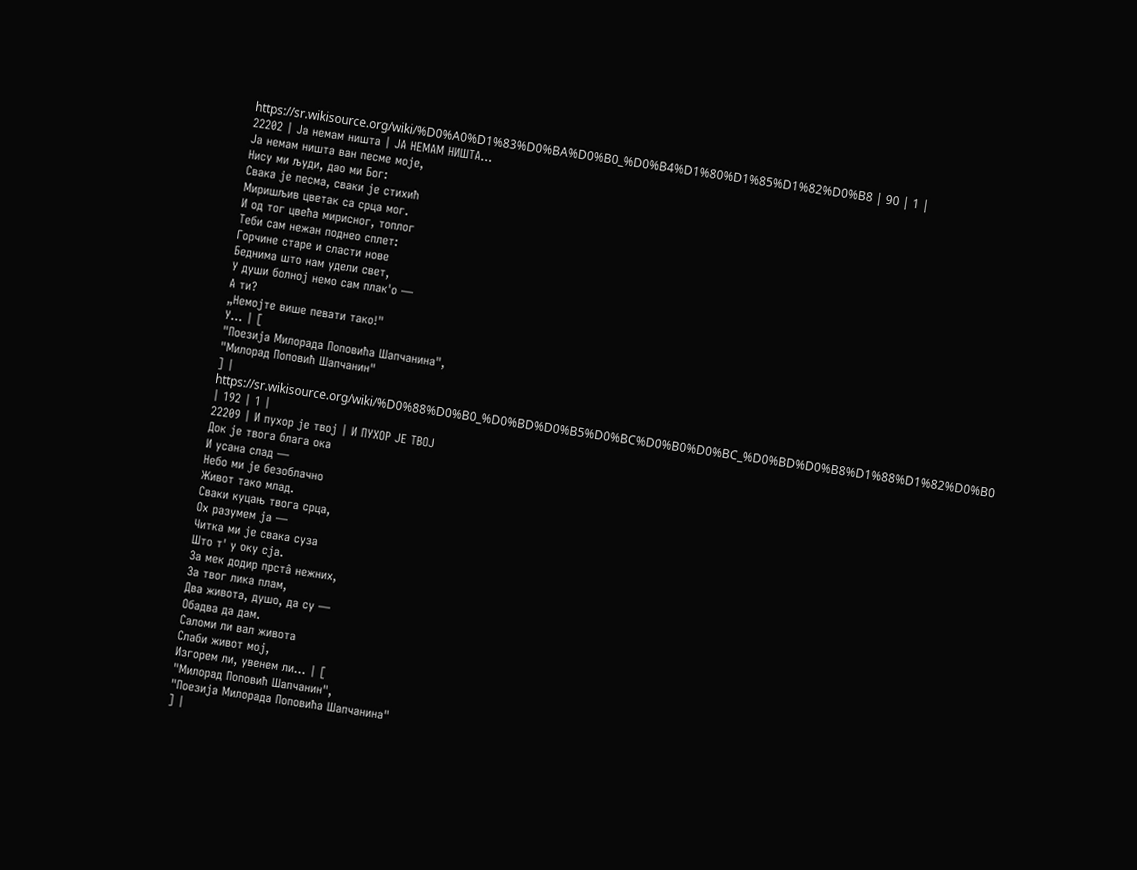https://sr.wikisource.org/wiki/%D0%A0%D1%83%D0%BA%D0%B0_%D0%B4%D1%80%D1%85%D1%82%D0%B8 | 90 | 1 |
22202 | Ја немам ништа | ЈА НЕМАМ НИШТА...
Ја немам ништа ван песме моје,
Нису ми људи, дао ми Бог:
Свака је песма, сваки је стихић
Миришљив цветак са срца мог.
И од тог цвећа мирисног, топлог
Теби сам нежан поднео сплет:
Горчине старе и сласти нове
Беднима што нам удели свет,
У души болној немо сам плак'о —
А ти?
„Немојте више певати тако!"
У... | [
"Поезија Милорада Поповића Шапчанина",
"Милорад Поповић Шапчанин"
] | https://sr.wikisource.org/wiki/%D0%88%D0%B0_%D0%BD%D0%B5%D0%BC%D0%B0%D0%BC_%D0%BD%D0%B8%D1%88%D1%82%D0%B0 | 192 | 1 |
22209 | И пухор је твој | И ПУХОР ЈЕ ТВОЈ
Док је твога блага ока
И усана слад —
Небо ми је безоблачно
Живот тако млад.
Сваки куцањ твога срца,
Ох разумем ја —
Читка ми је свака суза
Што т' у оку сја.
За мек додир прстâ нежних,
За твог лика плам,
Два живота, душо, да су —
Обадва да дам.
Саломи ли вал живота
Слаби живот мој,
Изгорем ли, увенем ли... | [
"Милорад Поповић Шапчанин",
"Поезија Милорада Поповића Шапчанина"
] |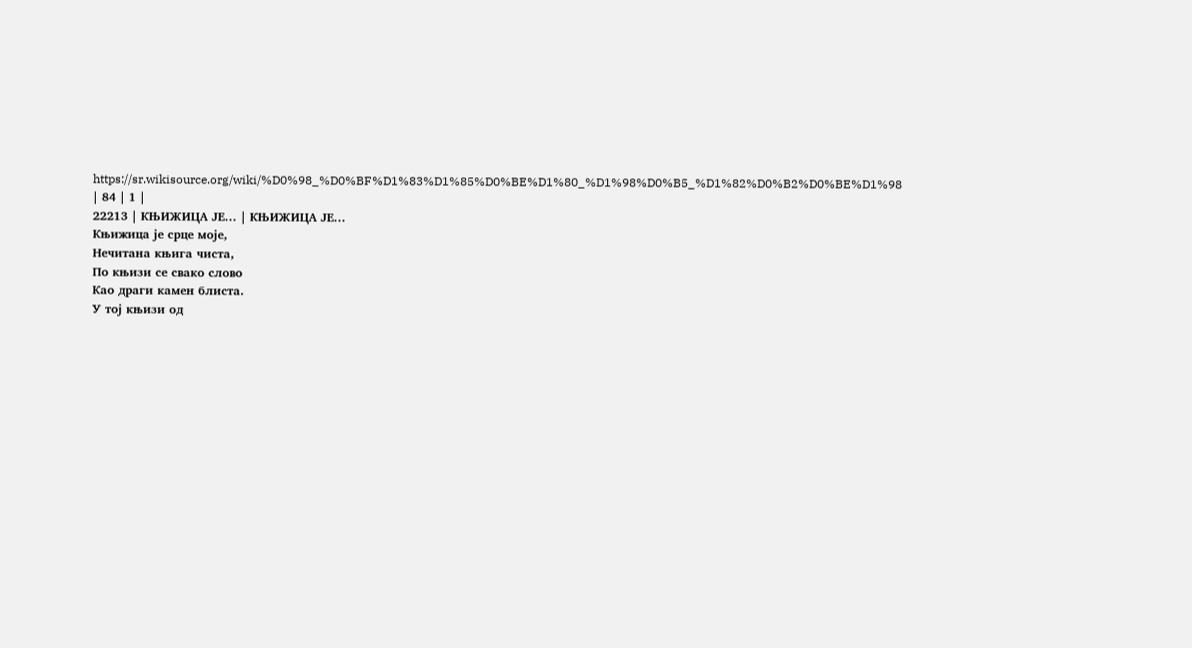https://sr.wikisource.org/wiki/%D0%98_%D0%BF%D1%83%D1%85%D0%BE%D1%80_%D1%98%D0%B5_%D1%82%D0%B2%D0%BE%D1%98 | 84 | 1 |
22213 | КЊИЖИЦА ЈЕ... | КЊИЖИЦА ЈЕ...
Књижица је срце моје,
Нечитана књига чиста,
По књизи се свако слово
Као драги камен блиста.
У тој књизи од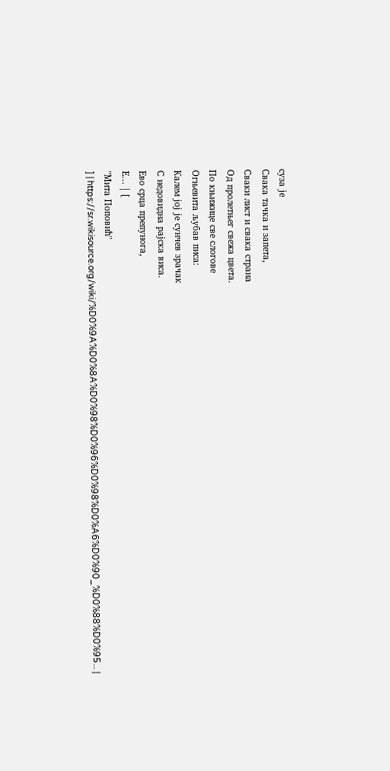суза је
Свака тачка и запета,
Сваки лист и свака страна
Од пролетњег свежа цвета.
По књижице све слогове
Огњевита љубав писа:
Калем јој је сунчев зрачак
С недовидна рајска виса.
Ево срца препунога,
Е... | [
"Мита Поповић"
] | https://sr.wikisource.org/wiki/%D0%9A%D0%8A%D0%98%D0%96%D0%98%D0%A6%D0%90_%D0%88%D0%95... |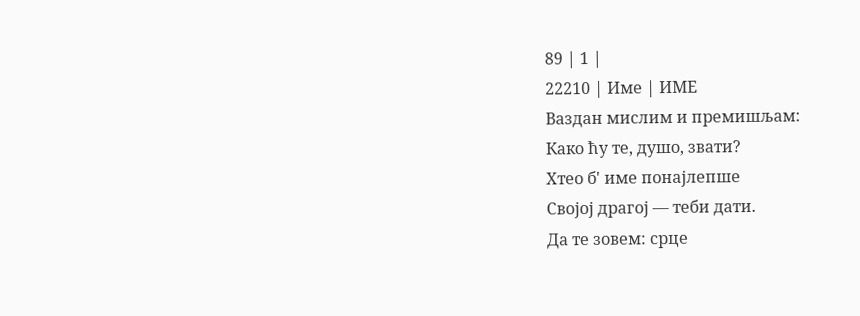89 | 1 |
22210 | Име | ИМЕ
Ваздан мислим и премишљам:
Како ћу те, душо, звати?
Хтео б' име понајлепше
Својој драгој — теби дати.
Да те зовем: срце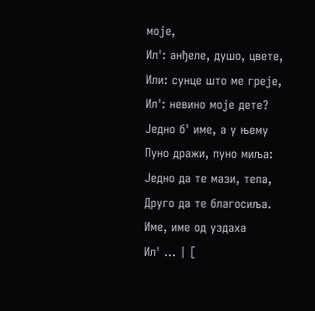моје,
Ил': анђеле, душо, цвете,
Или: сунце што ме греје,
Ил': невино моје дете?
Једно б' име, а у њему
Пуно дражи, пуно миља:
Једно да те мази, тепа,
Друго да те благосиља.
Име, име од уздаха
Ил' ... | [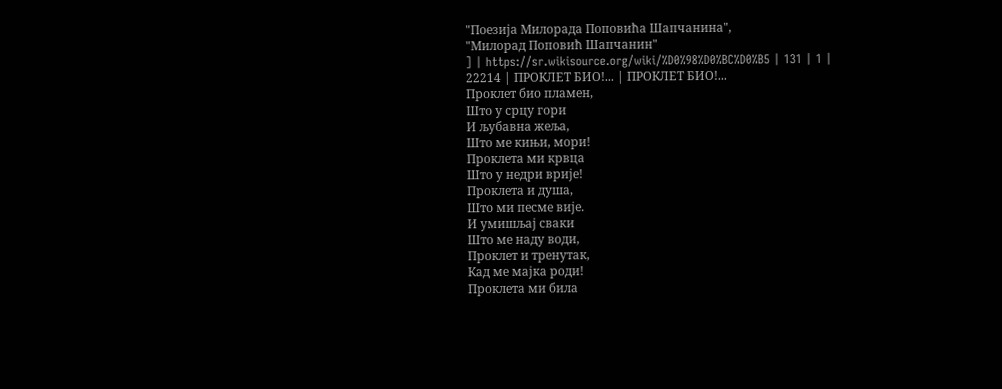"Поезија Милорада Поповића Шапчанина",
"Милорад Поповић Шапчанин"
] | https://sr.wikisource.org/wiki/%D0%98%D0%BC%D0%B5 | 131 | 1 |
22214 | ПРОКЛЕТ БИО!... | ПРОКЛЕТ БИО!...
Проклет био пламен,
Што у срцу гори
И љубавна жеља,
Што ме кињи, мори!
Проклета ми крвца
Што у недри врије!
Проклета и душа,
Што ми песме вије.
И умишљај сваки
Што ме наду води,
Проклет и тренутак,
Кад ме мајка роди!
Проклета ми била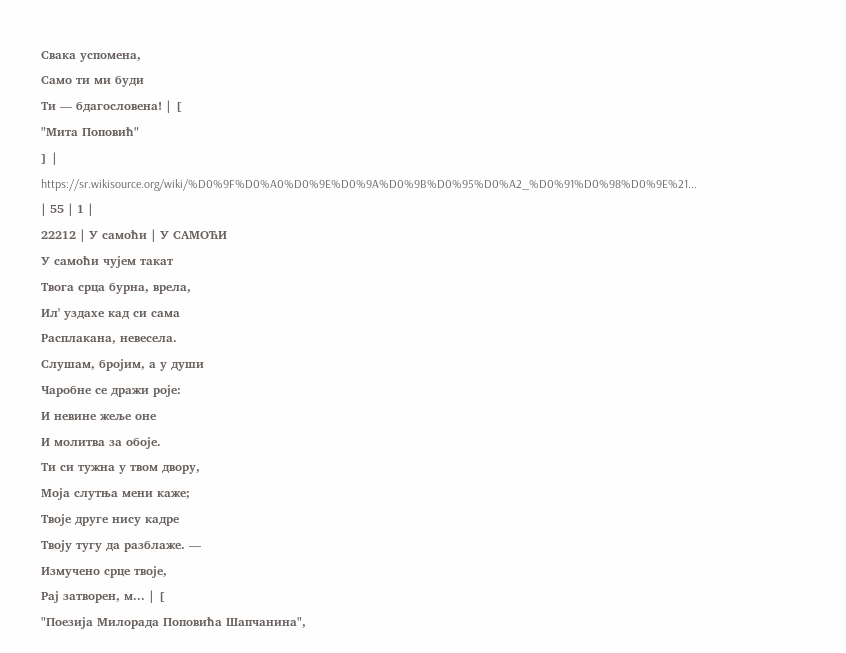Свака успомена,
Само ти ми буди
Ти — бдагословена! | [
"Мита Поповић"
] | https://sr.wikisource.org/wiki/%D0%9F%D0%A0%D0%9E%D0%9A%D0%9B%D0%95%D0%A2_%D0%91%D0%98%D0%9E%21... | 55 | 1 |
22212 | У самоћи | У САМОЋИ
У самоћи чујем такат
Твога срца бурна, врела,
Ил' уздахе кад си сама
Расплакана, невесела.
Слушам, бројим, а у души
Чаробне се дражи роје:
И невине жеље оне
И молитва за обоје.
Ти си тужна у твом двору,
Моја слутња мени каже;
Твоје друге нису кадре
Твоју тугу да разблаже. —
Измучено срце твоје,
Рај затворен, м... | [
"Поезија Милорада Поповића Шапчанина",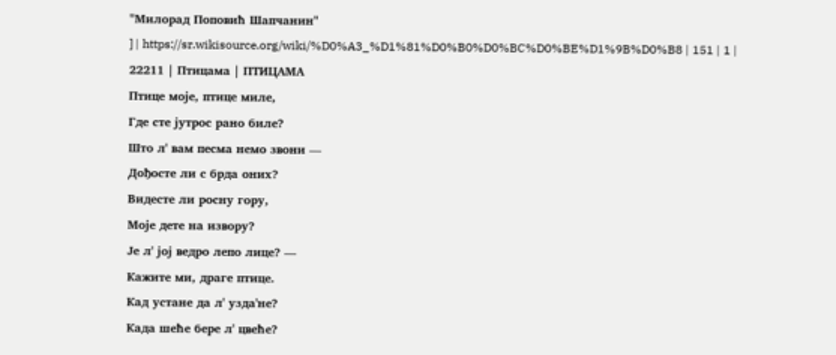"Милорад Поповић Шапчанин"
] | https://sr.wikisource.org/wiki/%D0%A3_%D1%81%D0%B0%D0%BC%D0%BE%D1%9B%D0%B8 | 151 | 1 |
22211 | Птицама | ПТИЦАМА
Птице моје, птице миле,
Где сте јутрос рано биле?
Што л' вам песма немо звони —
Дођосте ли с брда оних?
Видесте ли росну гору,
Моје дете на извору?
Је л' јој ведро лепо лице? —
Кажите ми, драге птице.
Кад устане да л' узда'не?
Када шеће бере л' цвеће?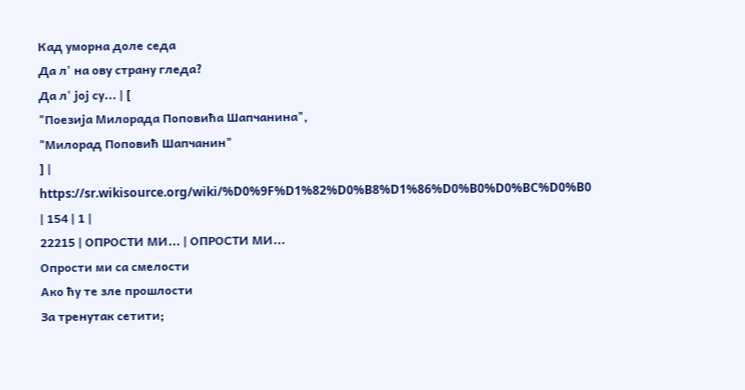Кад уморна доле седа
Да л' на ову страну гледа?
Да л' јој су... | [
"Поезија Милорада Поповића Шапчанина",
"Милорад Поповић Шапчанин"
] | https://sr.wikisource.org/wiki/%D0%9F%D1%82%D0%B8%D1%86%D0%B0%D0%BC%D0%B0 | 154 | 1 |
22215 | ОПРОСТИ МИ... | ОПРОСТИ МИ...
Опрости ми са смелости
Ако ћу те зле прошлости
За тренутак сетити;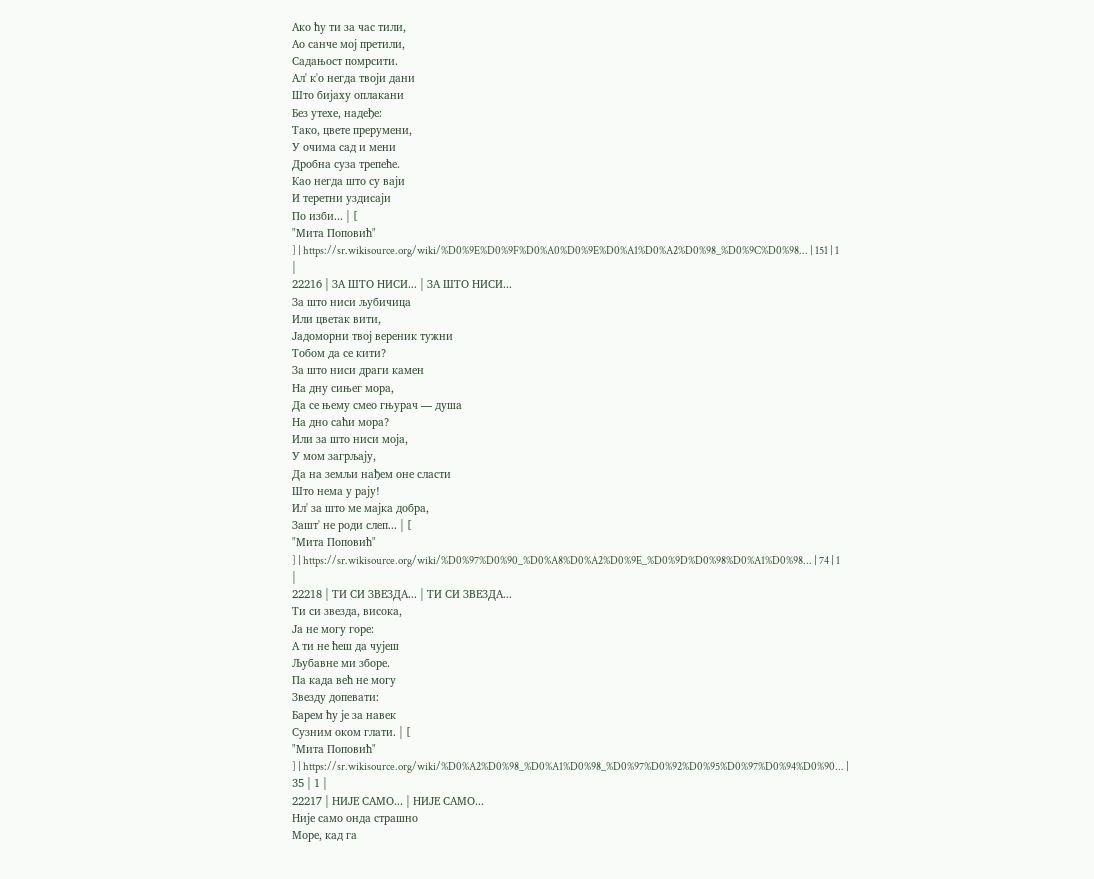Ако ћу ти за час тили,
Ао санче мој претили,
Садањост помрсити.
Ал' к'о негда твоји дани
Што бијаху оплакани
Без утехе, надеђе:
Тако, цвете прерумени,
У очима сад и мени
Дробна суза трепеће.
Као негда што су ваји
И теретни уздисаји
По изби... | [
"Мита Поповић"
] | https://sr.wikisource.org/wiki/%D0%9E%D0%9F%D0%A0%D0%9E%D0%A1%D0%A2%D0%98_%D0%9C%D0%98... | 151 | 1 |
22216 | ЗА ШТО НИСИ... | ЗА ШТО НИСИ...
За што ниси љубичица
Или цветак вити,
Јадоморни твој вереник тужни
Тобом да се кити?
За што ниси драги камен
На дну сињег мора,
Да се њему смео гњурач — душа
На дно саћи мора?
Или за што ниси моја,
У мом загрљају,
Да на земљи нађем оне сласти
Што нема у рају!
Ил' за што ме мајка добра,
Зашт' не роди слеп... | [
"Мита Поповић"
] | https://sr.wikisource.org/wiki/%D0%97%D0%90_%D0%A8%D0%A2%D0%9E_%D0%9D%D0%98%D0%A1%D0%98... | 74 | 1 |
22218 | ТИ СИ ЗВЕЗДА... | ТИ СИ ЗВЕЗДА...
Ти си звезда, висока,
Ја не могу горе:
А ти не ћеш да чујеш
Љубавне ми зборе.
Па када већ не могу
Звезду допевати:
Барем ћу је за навек
Сузним оком глати. | [
"Мита Поповић"
] | https://sr.wikisource.org/wiki/%D0%A2%D0%98_%D0%A1%D0%98_%D0%97%D0%92%D0%95%D0%97%D0%94%D0%90... | 35 | 1 |
22217 | НИЈЕ САМО... | НИЈЕ САМО...
Није само онда страшно
Море, кад га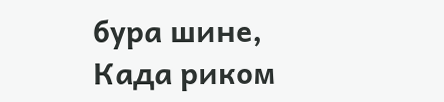бура шине,
Када риком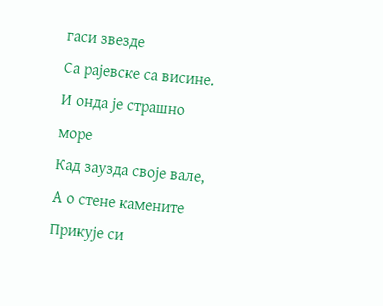гаси звезде
Са рајевске са висине.
И онда је страшно море
Кад заузда своје вале,
А о стене камените
Прикује си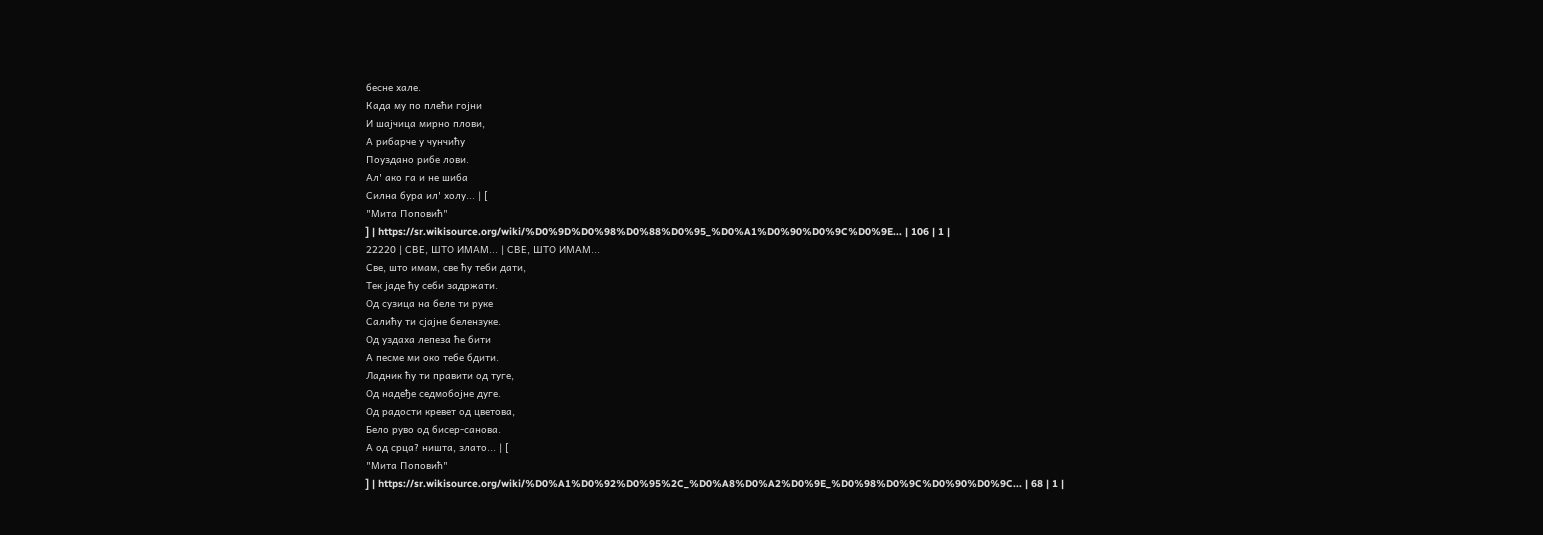бесне хале.
Када му по плећи гојни
И шајчица мирно плови,
А рибарче у чунчићу
Поуздано рибе лови.
Ал' ако га и не шиба
Силна бура ил' холу... | [
"Мита Поповић"
] | https://sr.wikisource.org/wiki/%D0%9D%D0%98%D0%88%D0%95_%D0%A1%D0%90%D0%9C%D0%9E... | 106 | 1 |
22220 | СВЕ, ШТО ИМАМ... | СВЕ, ШТО ИМАМ...
Све, што имам, све ћу теби дати,
Тек јаде ћу себи задржати.
Од сузица на беле ти руке
Салићу ти сјајне белензуке.
Од уздаха лепеза ће бити
А песме ми око тебе бдити.
Ладник ћу ти правити од туге,
Од надеђе седмобојне дуге.
Од радости кревет од цветова,
Бело руво од бисер-санова.
А од срца? ништа, злато... | [
"Мита Поповић"
] | https://sr.wikisource.org/wiki/%D0%A1%D0%92%D0%95%2C_%D0%A8%D0%A2%D0%9E_%D0%98%D0%9C%D0%90%D0%9C... | 68 | 1 |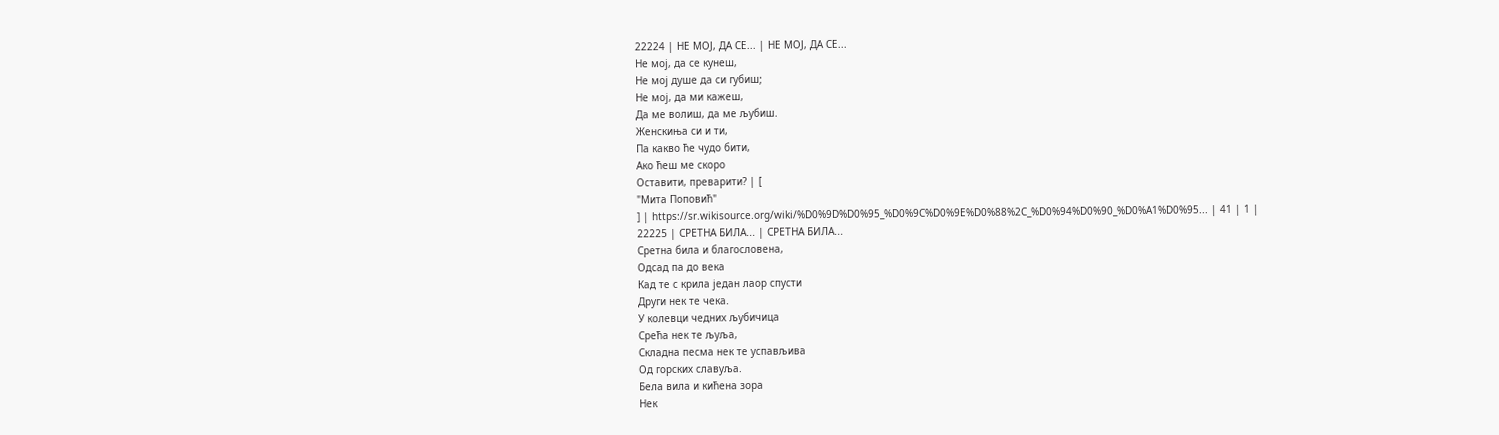22224 | НЕ МОЈ, ДА СЕ... | НЕ МОЈ, ДА СЕ...
Не мој, да се кунеш,
Не мој душе да си губиш;
Не мој, да ми кажеш,
Да ме волиш, да ме љубиш.
Женскиња си и ти,
Па какво ће чудо бити,
Ако ћеш ме скоро
Оставити, преварити? | [
"Мита Поповић"
] | https://sr.wikisource.org/wiki/%D0%9D%D0%95_%D0%9C%D0%9E%D0%88%2C_%D0%94%D0%90_%D0%A1%D0%95... | 41 | 1 |
22225 | СРЕТНА БИЛА... | СРЕТНА БИЛА...
Сретна била и благословена,
Одсад па до века
Кад те с крила један лаор спусти
Други нек те чека.
У колевци чедних љубичица
Срећа нек те љуља,
Складна песма нек те успављива
Од горских славуља.
Бела вила и кићена зора
Нек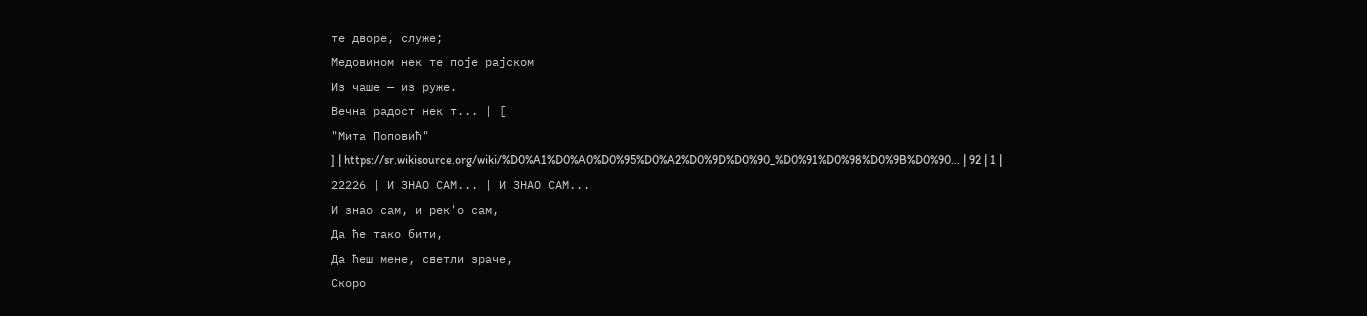те дворе, служе;
Медовином нек те поје рајском
Из чаше — из руже.
Вечна радост нек т... | [
"Мита Поповић"
] | https://sr.wikisource.org/wiki/%D0%A1%D0%A0%D0%95%D0%A2%D0%9D%D0%90_%D0%91%D0%98%D0%9B%D0%90... | 92 | 1 |
22226 | И ЗНАО САМ... | И ЗНАО САМ...
И знао сам, и рек'о сам,
Да ће тако бити,
Да ћеш мене, светли зраче,
Скоро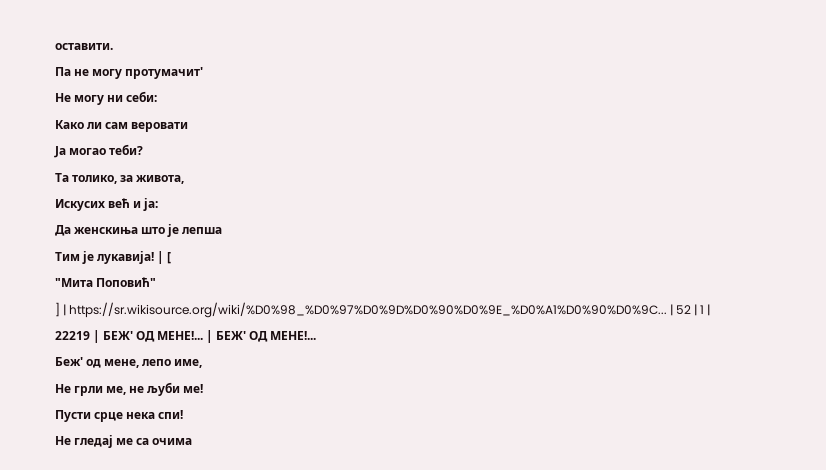оставити.
Па не могу протумачит'
Не могу ни себи:
Како ли сам веровати
Ја могао теби?
Та толико, за живота,
Искусих већ и ја:
Да женскиња што је лепша
Тим је лукавија! | [
"Мита Поповић"
] | https://sr.wikisource.org/wiki/%D0%98_%D0%97%D0%9D%D0%90%D0%9E_%D0%A1%D0%90%D0%9C... | 52 | 1 |
22219 | БЕЖ' ОД МЕНЕ!... | БЕЖ' ОД МЕНЕ!...
Беж' од мене, лепо име,
Не грли ме, не љуби ме!
Пусти срце нека спи!
Не гледај ме са очима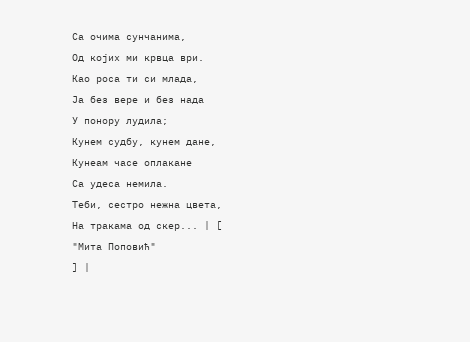Са очима сунчанима,
Од којих ми крвца ври.
Као роса ти си млада,
Ја без вере и без нада
У понору лудила;
Кунем судбу, кунем дане,
Кунеам часе оплакане
Са удеса немила.
Теби, сестро нежна цвета,
На тракама од скер... | [
"Мита Поповић"
] |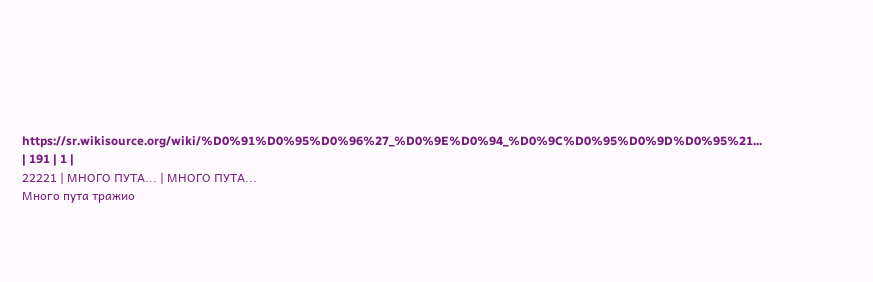https://sr.wikisource.org/wiki/%D0%91%D0%95%D0%96%27_%D0%9E%D0%94_%D0%9C%D0%95%D0%9D%D0%95%21... | 191 | 1 |
22221 | МНОГО ПУТА... | МНОГО ПУТА...
Много пута тражио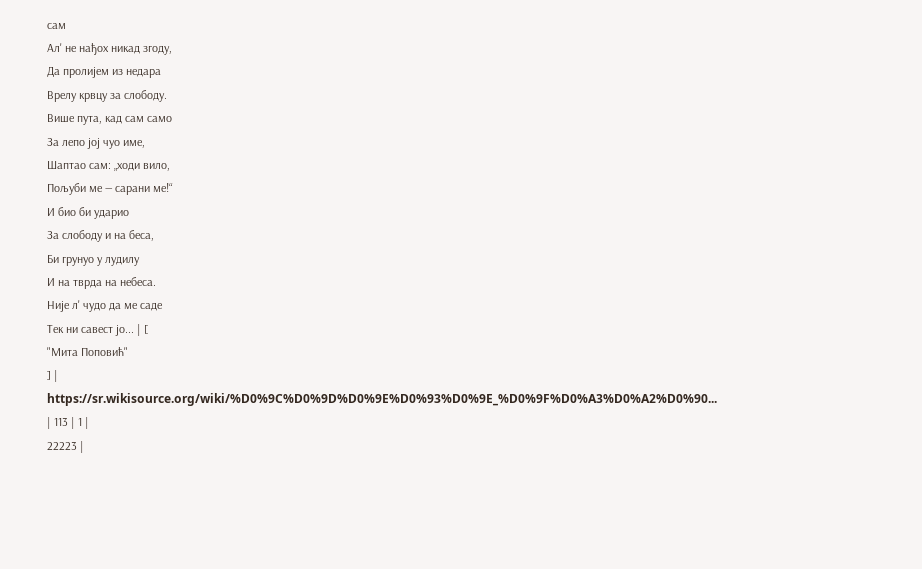сам
Ал' не нађох никад згоду,
Да пролијем из недара
Врелу крвцу за слободу.
Више пута, кад сам само
За лепо јој чуо име,
Шаптао сам: „ходи вило,
Пољуби ме — сарани ме!“
И био би ударио
За слободу и на беса,
Би грунуо у лудилу
И на тврда на небеса.
Није л' чудо да ме саде
Тек ни савест јо... | [
"Мита Поповић"
] | https://sr.wikisource.org/wiki/%D0%9C%D0%9D%D0%9E%D0%93%D0%9E_%D0%9F%D0%A3%D0%A2%D0%90... | 113 | 1 |
22223 |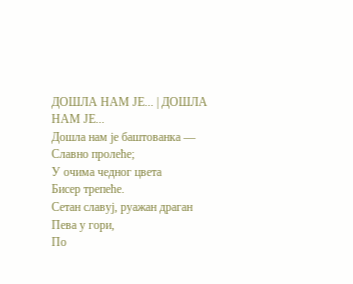ДОШЛА НАМ ЈЕ... | ДОШЛА НАМ ЈЕ...
Дошла нам је баштованка —
Славно пролеће;
У очима чедног цвета
Бисер трепеће.
Сетан славуј, руажан драган
Пева у гори,
По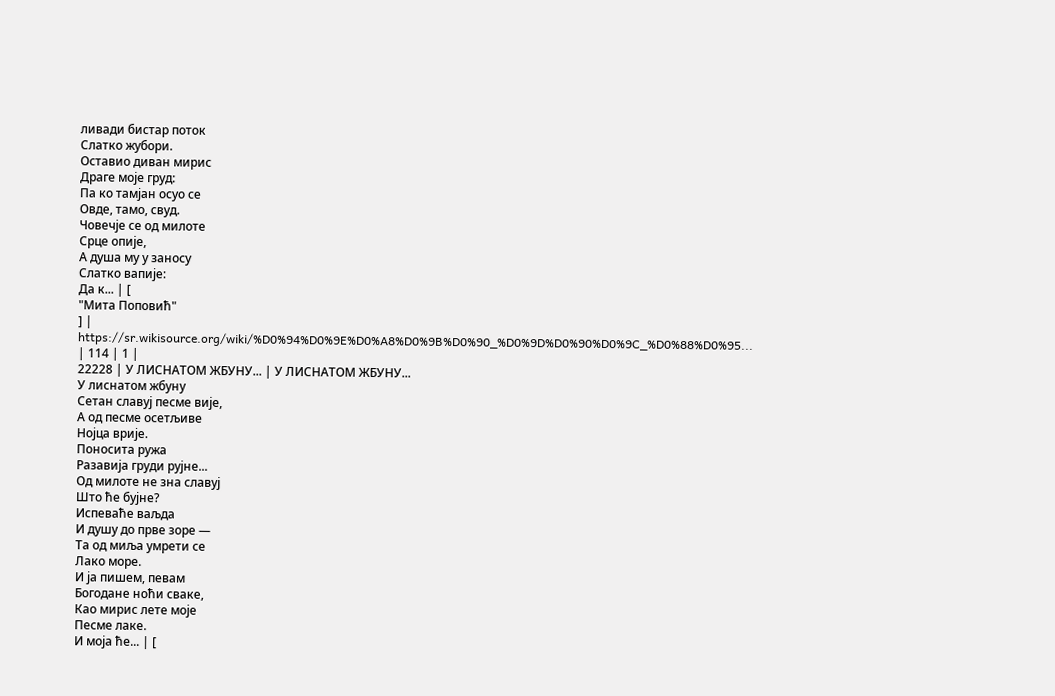ливади бистар поток
Слатко жубори.
Оставио диван мирис
Драге моје груд:
Па ко тамјан осуо се
Овде, тамо, свуд.
Човечје се од милоте
Срце опије,
А душа му у заносу
Слатко вапије:
Да к... | [
"Мита Поповић"
] | https://sr.wikisource.org/wiki/%D0%94%D0%9E%D0%A8%D0%9B%D0%90_%D0%9D%D0%90%D0%9C_%D0%88%D0%95... | 114 | 1 |
22228 | У ЛИСНАТОМ ЖБУНУ... | У ЛИСНАТОМ ЖБУНУ...
У лиснатом жбуну
Сетан славуј песме вије,
А од песме осетљиве
Нојца врије.
Поносита ружа
Разавија груди рујне...
Од милоте не зна славуј
Што ће бујне?
Испеваће ваљда
И душу до прве зоре —
Та од миља умрети се
Лако море.
И ја пишем, певам
Богодане ноћи сваке,
Као мирис лете моје
Песме лаке.
И моја ће... | [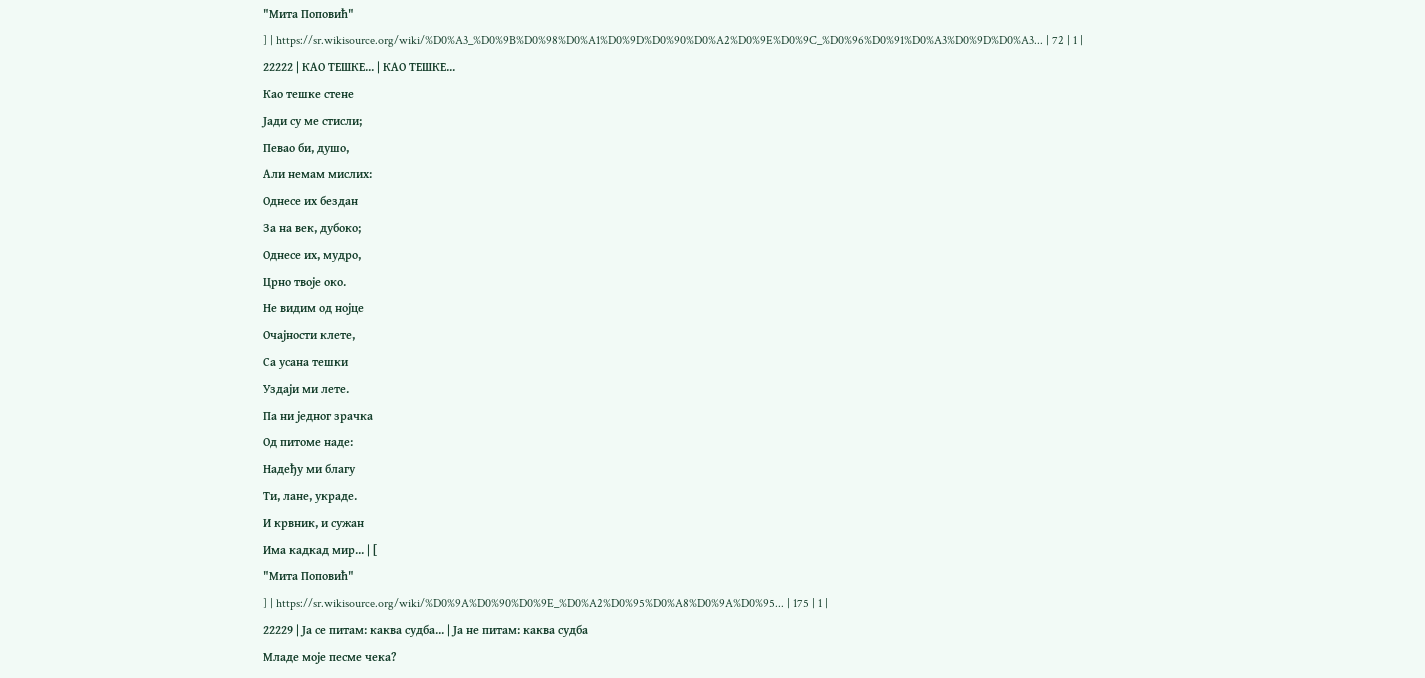"Мита Поповић"
] | https://sr.wikisource.org/wiki/%D0%A3_%D0%9B%D0%98%D0%A1%D0%9D%D0%90%D0%A2%D0%9E%D0%9C_%D0%96%D0%91%D0%A3%D0%9D%D0%A3... | 72 | 1 |
22222 | КАО ТЕШКЕ... | КАО ТЕШКЕ...
Као тешке стене
Јади су ме стисли;
Певао би, душо,
Али немам мислих:
Однесе их бездан
За на век, дубоко;
Однесе их, мудро,
Црно твоје око.
Не видим од нојце
Очајности клете,
Са усана тешки
Уздаји ми лете.
Па ни једног зрачка
Од питоме наде:
Надеђу ми благу
Ти, лане, украде.
И крвник, и сужан
Има кадкад мир... | [
"Мита Поповић"
] | https://sr.wikisource.org/wiki/%D0%9A%D0%90%D0%9E_%D0%A2%D0%95%D0%A8%D0%9A%D0%95... | 175 | 1 |
22229 | Ја се питам: каква судба... | Ја не питам: каква судба
Младе моје песме чека?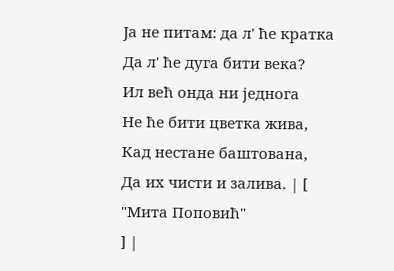Ја не питам: да л' ће кратка
Да л' ће дуга бити века?
Ил већ онда ни једнога
Не ће бити цветка жива,
Кад нестане баштована,
Да их чисти и залива. | [
"Мита Поповић"
] |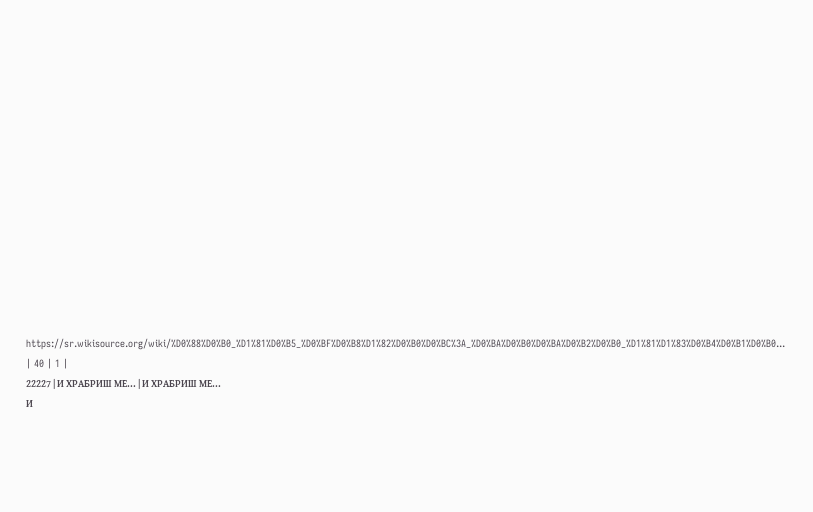https://sr.wikisource.org/wiki/%D0%88%D0%B0_%D1%81%D0%B5_%D0%BF%D0%B8%D1%82%D0%B0%D0%BC%3A_%D0%BA%D0%B0%D0%BA%D0%B2%D0%B0_%D1%81%D1%83%D0%B4%D0%B1%D0%B0... | 40 | 1 |
22227 | И ХРАБРИШ МЕ... | И ХРАБРИШ МЕ...
И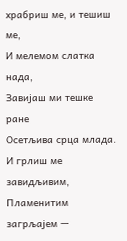храбриш ме, и тешиш ме,
И мелемом слатка нада,
Завијаш ми тешке ране
Осетљива срца млада.
И грлиш ме завидљивим,
Пламенитим загрљајем —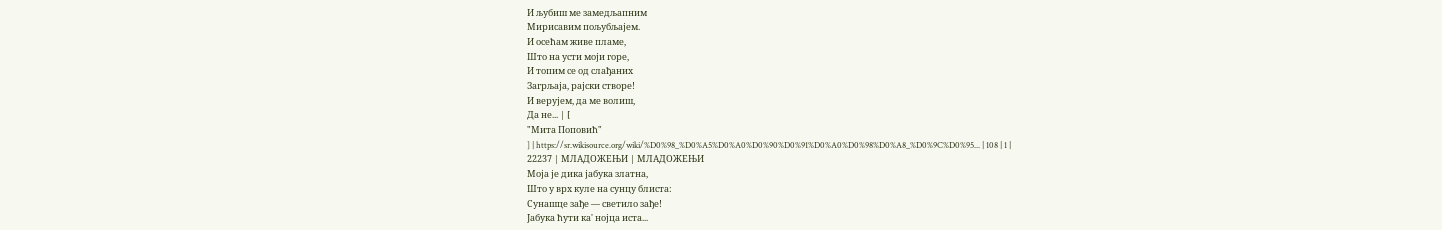И љубиш ме замедљапним
Мирисавим пољубљајем.
И осећам живе пламе,
Што на усти моји горе,
И топим се од слађаних
Загрљаја, рајски створе!
И верујем, да ме волиш,
Да не... | [
"Мита Поповић"
] | https://sr.wikisource.org/wiki/%D0%98_%D0%A5%D0%A0%D0%90%D0%91%D0%A0%D0%98%D0%A8_%D0%9C%D0%95... | 108 | 1 |
22237 | МЛАДОЖЕЊИ | МЛАДОЖЕЊИ
Моја је дика јабука златна,
Што у врх куле на сунцу блиста:
Сунашце зађе — светило зађе!
Јабука ћути ка' нојца иста...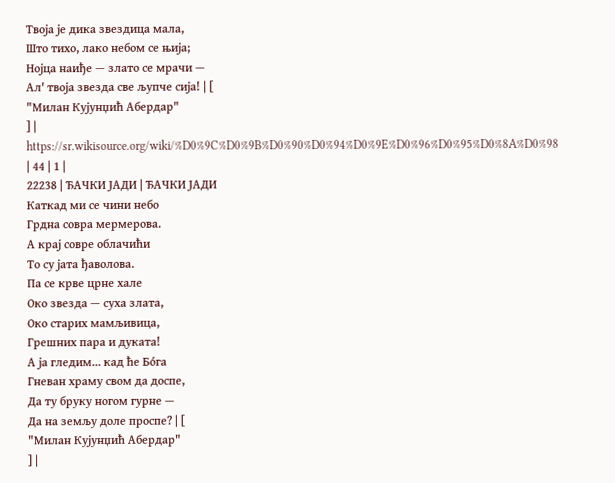Твоја је дика звездица мала,
Што тихо, лако небом се њија;
Нојца наиђе — злато се мрачи —
Ал' твоја звезда све љупче сија! | [
"Милан Кујунџић Абердар"
] | https://sr.wikisource.org/wiki/%D0%9C%D0%9B%D0%90%D0%94%D0%9E%D0%96%D0%95%D0%8A%D0%98 | 44 | 1 |
22238 | ЂАЧКИ ЈАДИ | ЂАЧКИ ЈАДИ
Каткад ми се чини небо
Грдна совра мермерова.
А крај совре облачићи
То су јата ђаволова.
Па се крве црне хале
Око звезда — суха злата,
Око старих мамљивица,
Грешних пара и дуката!
А ја гледим... кад ће Бóга
Гневан храму свом да доспе,
Да ту бруку ногом гурне —
Да на земљу доле проспе? | [
"Милан Кујунџић Абердар"
] |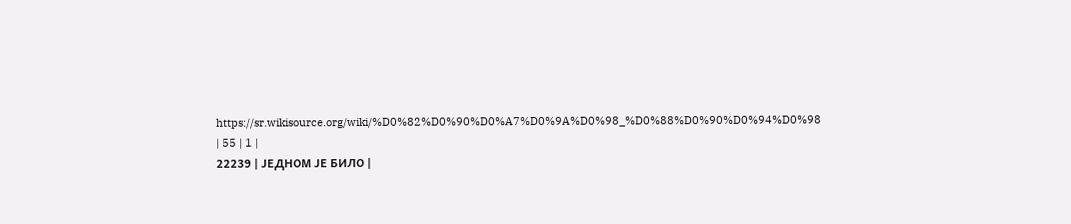https://sr.wikisource.org/wiki/%D0%82%D0%90%D0%A7%D0%9A%D0%98_%D0%88%D0%90%D0%94%D0%98 | 55 | 1 |
22239 | ЈЕДНОМ ЈЕ БИЛО |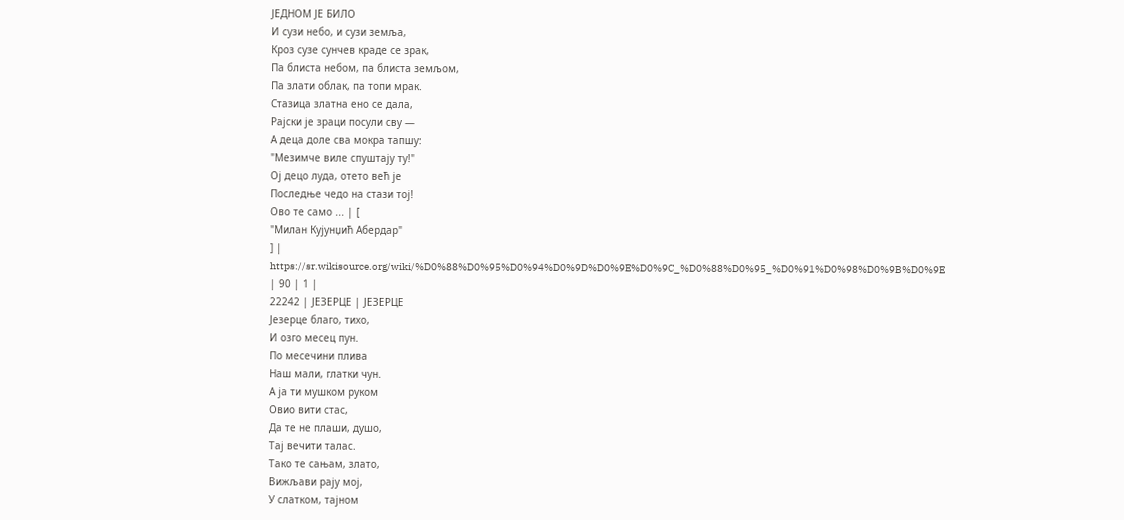ЈЕДНОМ ЈЕ БИЛО
И сузи небо, и сузи земља,
Кроз сузе сунчев краде се зрак,
Па блиста небом, па блиста земљом,
Па злати облак, па топи мрак.
Стазица златна ено се дала,
Рајски је зраци посули сву —
А деца доле сва мокра тапшу:
"Мезимче виле спуштају ту!"
Ој децо луда, отето већ је
Последње чедо на стази тој!
Ово те само ... | [
"Милан Кујунџић Абердар"
] | https://sr.wikisource.org/wiki/%D0%88%D0%95%D0%94%D0%9D%D0%9E%D0%9C_%D0%88%D0%95_%D0%91%D0%98%D0%9B%D0%9E | 90 | 1 |
22242 | ЈЕЗЕРЦЕ | ЈЕЗЕРЦЕ
Језерце благо, тихо,
И озго месец пун.
По месечини плива
Наш мали, глатки чун.
А ја ти мушком руком
Овио вити стас,
Да те не плаши, душо,
Тај вечити талас.
Тако те сањам, злато,
Вижљави рају мој,
У слатком, тајном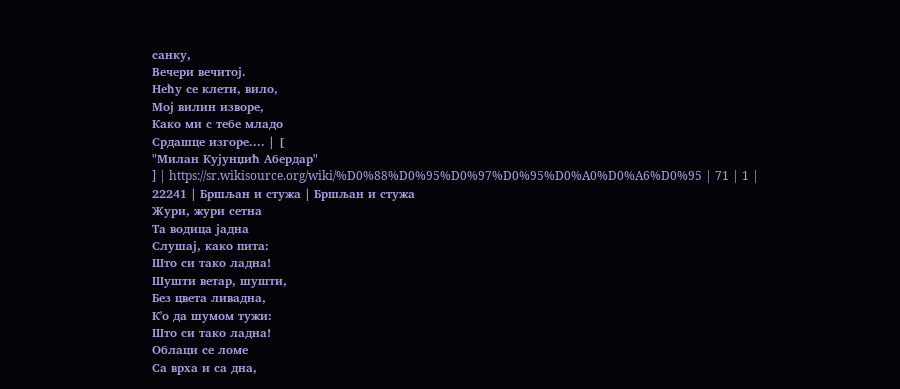санку,
Вечери вечитој.
Нећу се клети, вило,
Мој вилин изворе,
Како ми с тебе младо
Срдашце изгоре.... | [
"Милан Кујунџић Абердар"
] | https://sr.wikisource.org/wiki/%D0%88%D0%95%D0%97%D0%95%D0%A0%D0%A6%D0%95 | 71 | 1 |
22241 | Бршљан и стужа | Бршљан и стужа
Жури, жури сетна
Та водица јадна
Слушај, како пита:
Што си тако ладна!
Шушти ветар, шушти,
Без цвета ливадна,
К'о да шумом тужи:
Што си тако ладна!
Облаци се ломе
Са врха и са дна,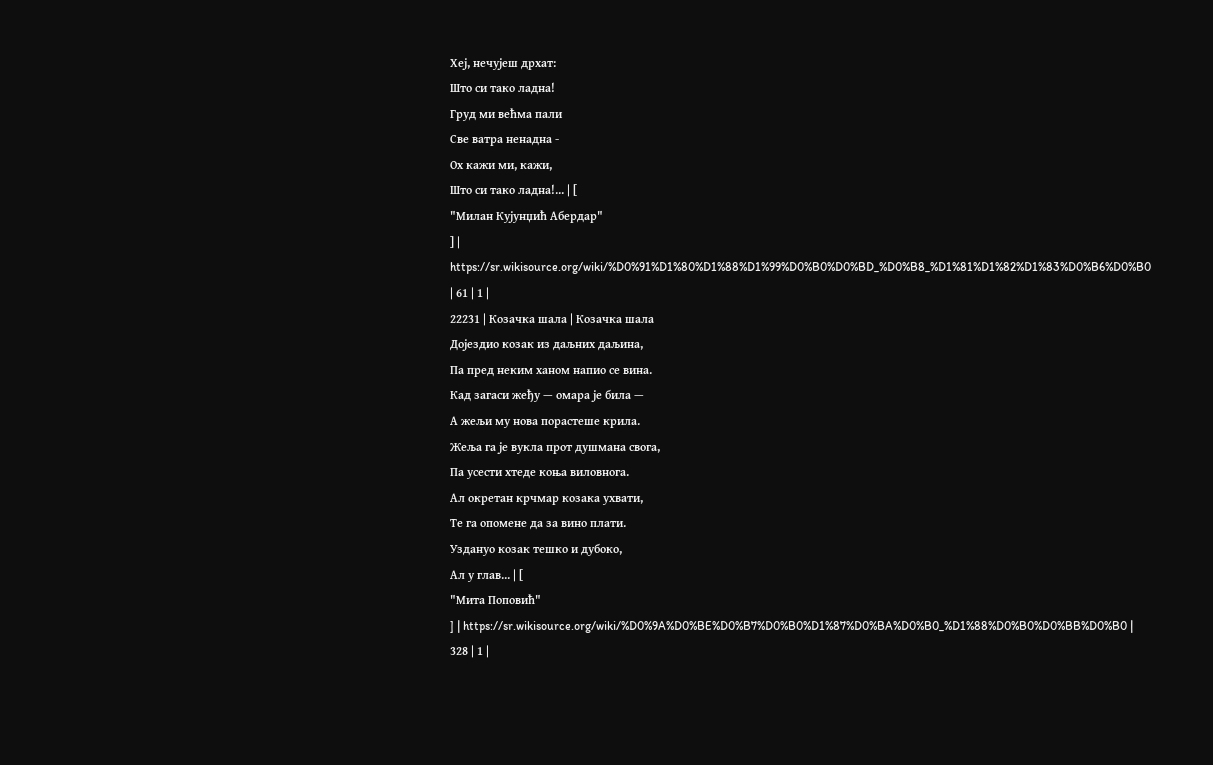Хеј, нечујеш дрхат:
Што си тако ладна!
Груд ми већма пали
Све ватра ненадна -
Ох кажи ми, кажи,
Што си тако ладна!... | [
"Милан Кујунџић Абердар"
] | https://sr.wikisource.org/wiki/%D0%91%D1%80%D1%88%D1%99%D0%B0%D0%BD_%D0%B8_%D1%81%D1%82%D1%83%D0%B6%D0%B0 | 61 | 1 |
22231 | Козачка шала | Козачка шала
Дојездио козак из даљних даљина,
Па пред неким ханом напио се вина.
Кад загаси жеђу — омара је била —
А жељи му нова порастеше крила.
Жеља га је вукла прот душмана свога,
Па усести хтеде коња виловнога.
Ал окретан крчмар козака ухвати,
Те га опомене да за вино плати.
Уздануо козак тешко и дубоко,
Ал у глав... | [
"Мита Поповић"
] | https://sr.wikisource.org/wiki/%D0%9A%D0%BE%D0%B7%D0%B0%D1%87%D0%BA%D0%B0_%D1%88%D0%B0%D0%BB%D0%B0 | 328 | 1 |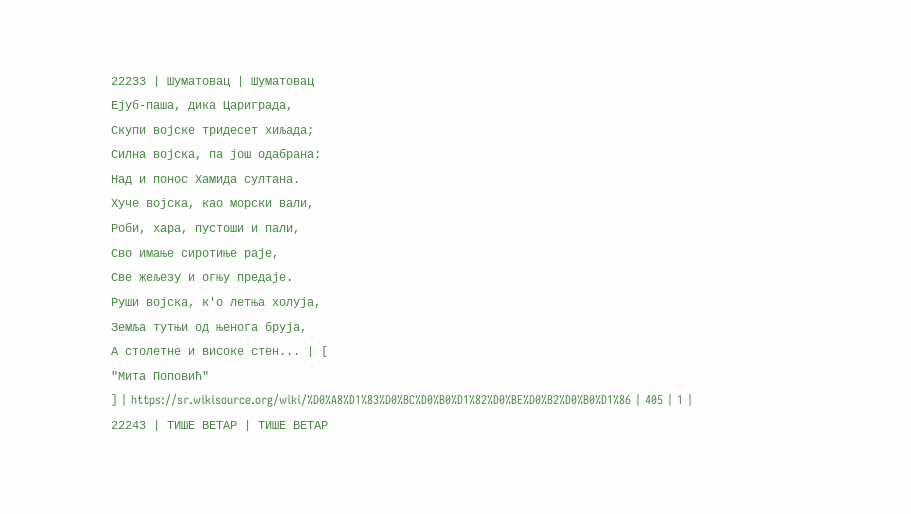22233 | Шуматовац | Шуматовац
Ејуб-паша, дика Цариграда,
Скупи војске тридесет хиљада;
Силна војска, па још одабрана:
Над и понос Хамида султана.
Хуче војска, као морски вали,
Роби, хара, пустоши и пали,
Сво имање сиротиње раје,
Све жељезу и огњу предаје.
Руши војска, к'о летња холуја,
Земља тутњи од њенога бруја,
А столетне и високе стен... | [
"Мита Поповић"
] | https://sr.wikisource.org/wiki/%D0%A8%D1%83%D0%BC%D0%B0%D1%82%D0%BE%D0%B2%D0%B0%D1%86 | 405 | 1 |
22243 | ТИШЕ ВЕТАР | ТИШЕ ВЕТАР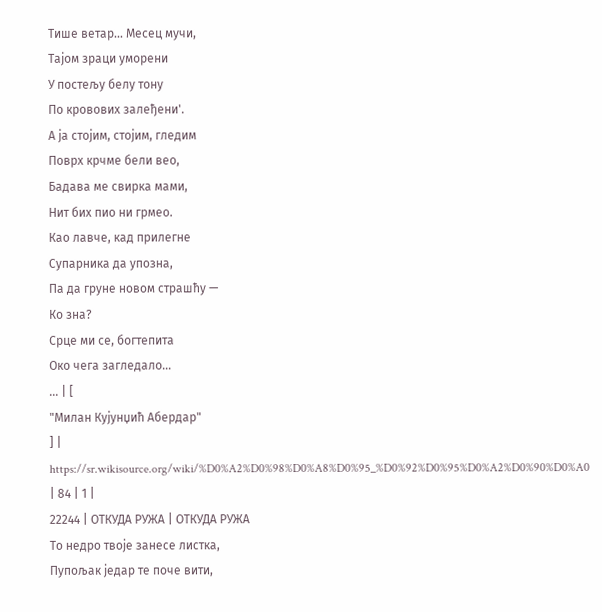Тише ветар... Месец мучи,
Тајом зраци уморени
У постељу белу тону
По кровових залеђени'.
А ја стојим, стојим, гледим
Поврх крчме бели вео,
Бадава ме свирка мами,
Нит бих пио ни грмео.
Као лавче, кад прилегне
Супарника да упозна,
Па да груне новом страшћу —
Ко зна?
Срце ми се, богтепита
Око чега загледало...
... | [
"Милан Кујунџић Абердар"
] | https://sr.wikisource.org/wiki/%D0%A2%D0%98%D0%A8%D0%95_%D0%92%D0%95%D0%A2%D0%90%D0%A0 | 84 | 1 |
22244 | ОТКУДА РУЖА | ОТКУДА РУЖА
То недро твоје занесе листка,
Пупољак једар те поче вити,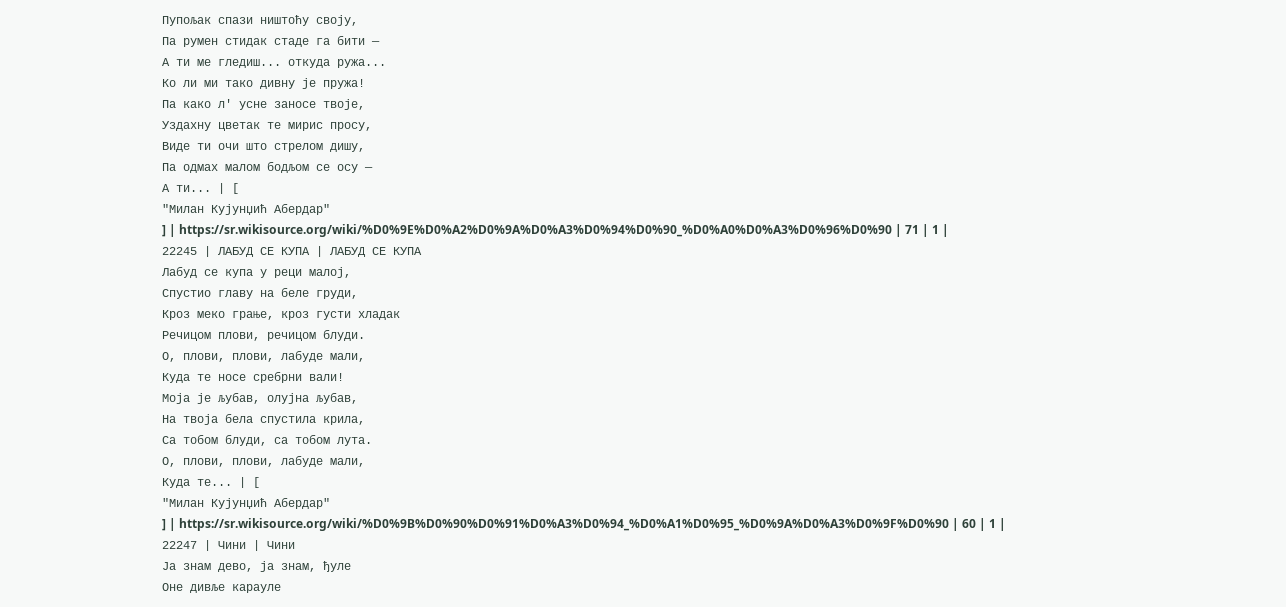Пупољак спази ништоћу своју,
Па румен стидак стаде га бити —
А ти ме гледиш... откуда ружа...
Ко ли ми тако дивну је пружа!
Па како л' усне заносе твоје,
Уздахну цветак те мирис просу,
Виде ти очи што стрелом дишу,
Па одмах малом бодљом се осу —
А ти... | [
"Милан Кујунџић Абердар"
] | https://sr.wikisource.org/wiki/%D0%9E%D0%A2%D0%9A%D0%A3%D0%94%D0%90_%D0%A0%D0%A3%D0%96%D0%90 | 71 | 1 |
22245 | ЛАБУД СЕ КУПА | ЛАБУД СЕ КУПА
Лабуд се купа у реци малој,
Спустио главу на беле груди,
Кроз меко грање, кроз густи хладак
Речицом плови, речицом блуди.
О, плови, плови, лабуде мали,
Куда те носе сребрни вали!
Моја је љубав, олујна љубав,
На твоја бела спустила крила,
Са тобом блуди, са тобом лута.
О, плови, плови, лабуде мали,
Куда те... | [
"Милан Кујунџић Абердар"
] | https://sr.wikisource.org/wiki/%D0%9B%D0%90%D0%91%D0%A3%D0%94_%D0%A1%D0%95_%D0%9A%D0%A3%D0%9F%D0%90 | 60 | 1 |
22247 | Чини | Чини
Ја знам дево, ја знам, ђуле
Оне дивље карауле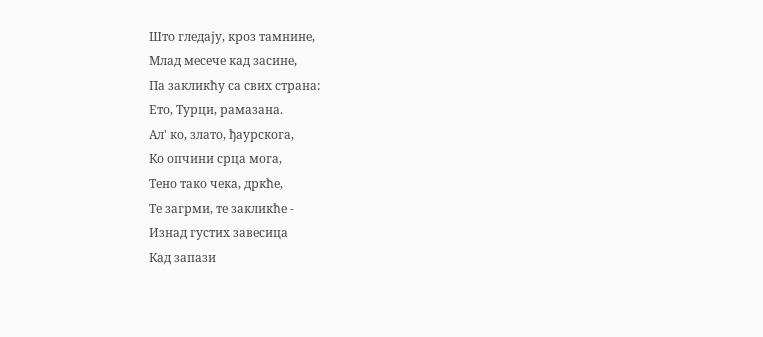Што гледају, кроз тамнине,
Млад месече кад засине,
Па закликћу са свих страна:
Ето, Турци, рамазана.
Ал' ко, злато, ђаурскога,
Ко опчини срца мога,
Тено тако чека, дркће,
Те загрми, те закликће -
Изнад густих завесица
Кад запази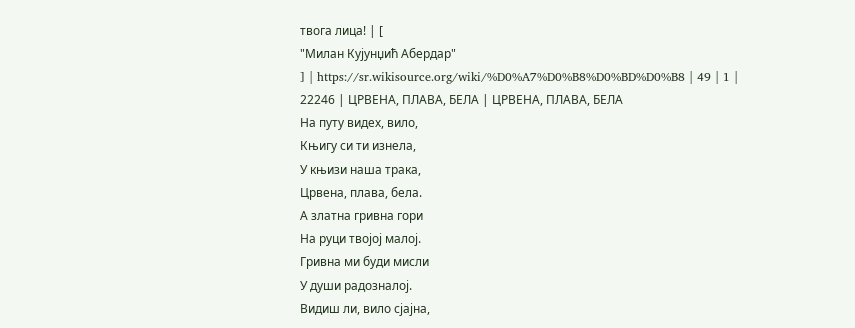твога лица! | [
"Милан Кујунџић Абердар"
] | https://sr.wikisource.org/wiki/%D0%A7%D0%B8%D0%BD%D0%B8 | 49 | 1 |
22246 | ЦРВЕНА, ПЛАВА, БЕЛА | ЦРВЕНА, ПЛАВА, БЕЛА
На путу видех, вило,
Књигу си ти изнела,
У књизи наша трака,
Црвена, плава, бела.
А златна гривна гори
На руци твојој малој.
Гривна ми буди мисли
У души радозналој.
Видиш ли, вило сјајна,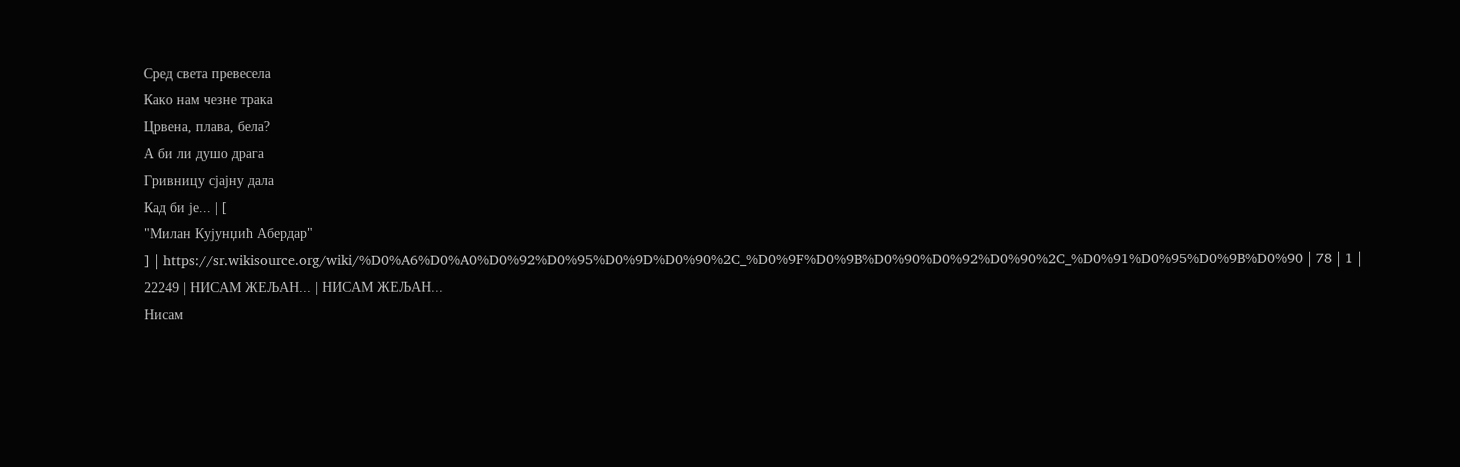Сред света превесела
Како нам чезне трака
Црвена, плава, бела?
А би ли душо драга
Гривницу сјајну дала
Кад би је... | [
"Милан Кујунџић Абердар"
] | https://sr.wikisource.org/wiki/%D0%A6%D0%A0%D0%92%D0%95%D0%9D%D0%90%2C_%D0%9F%D0%9B%D0%90%D0%92%D0%90%2C_%D0%91%D0%95%D0%9B%D0%90 | 78 | 1 |
22249 | НИСАМ ЖЕЉАН... | НИСАМ ЖЕЉАН...
Нисам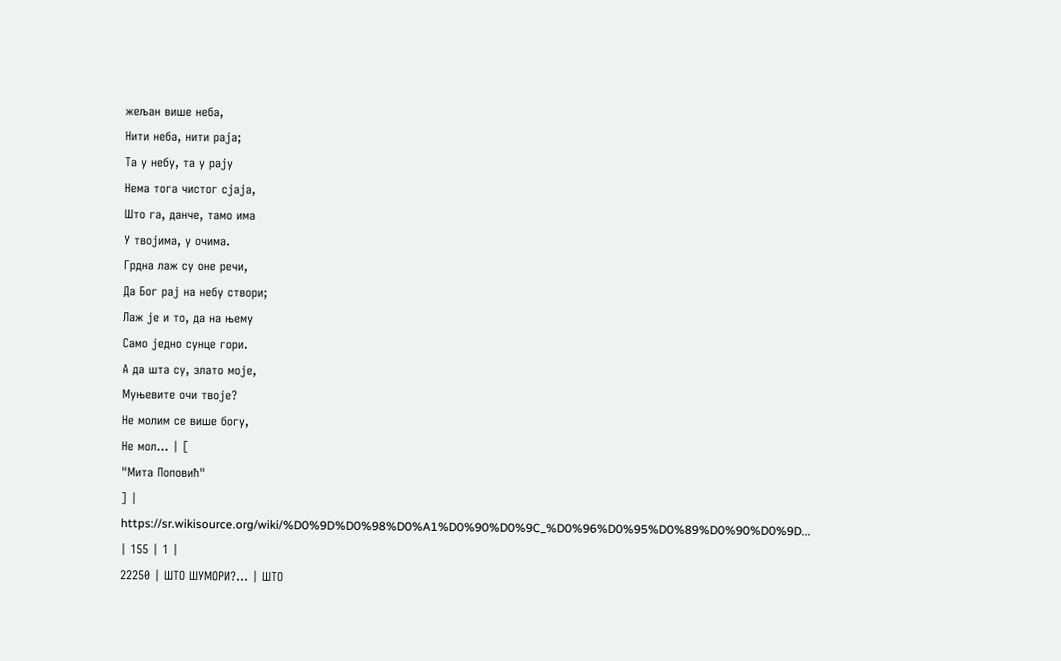жељан више неба,
Нити неба, нити раја;
Та у небу, та у рају
Нема тога чистог сјаја,
Што га, данче, тамо има
У твојима, у очима.
Грдна лаж су оне речи,
Да Бог рај на небу створи;
Лаж је и то, да на њему
Само једно сунце гори.
А да шта су, злато моје,
Муњевите очи твоје?
Не молим се више богу,
Не мол... | [
"Мита Поповић"
] | https://sr.wikisource.org/wiki/%D0%9D%D0%98%D0%A1%D0%90%D0%9C_%D0%96%D0%95%D0%89%D0%90%D0%9D... | 155 | 1 |
22250 | ШТО ШУМОРИ?... | ШТО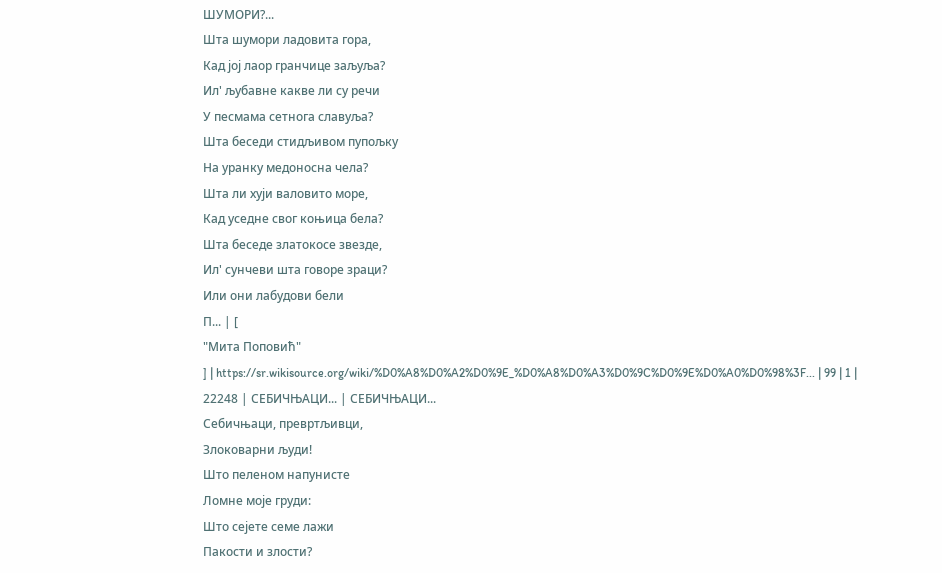ШУМОРИ?...
Шта шумори ладовита гора,
Кад јој лаор гранчице заљуља?
Ил' љубавне какве ли су речи
У песмама сетнога славуља?
Шта беседи стидљивом пупољку
На уранку медоносна чела?
Шта ли хуји валовито море,
Кад уседне свог коњица бела?
Шта беседе златокосе звезде,
Ил' сунчеви шта говоре зраци?
Или они лабудови бели
П... | [
"Мита Поповић"
] | https://sr.wikisource.org/wiki/%D0%A8%D0%A2%D0%9E_%D0%A8%D0%A3%D0%9C%D0%9E%D0%A0%D0%98%3F... | 99 | 1 |
22248 | СЕБИЧЊАЦИ... | СЕБИЧЊАЦИ...
Себичњаци, превртљивци,
Злоковарни људи!
Што пеленом напунисте
Ломне моје груди:
Што сејете семе лажи
Пакости и злости?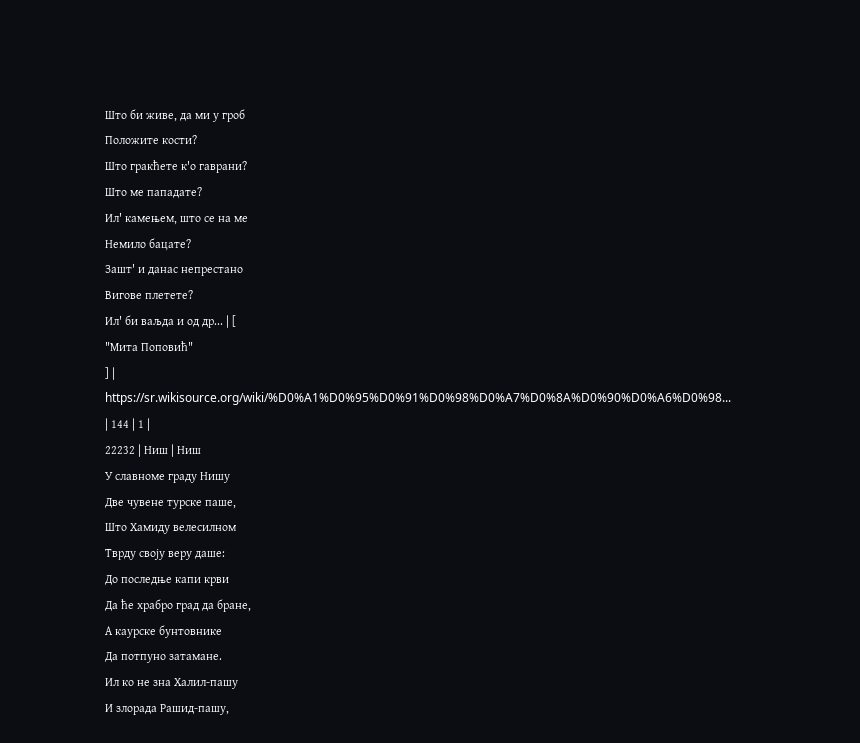Што би живе, да ми у гроб
Положите кости?
Што гракћете к'о гаврани?
Што ме пападате?
Ил' камењем, што се на ме
Немило бацате?
Зашт' и данас непрестано
Вигове плетете?
Ил' би ваљда и од др... | [
"Мита Поповић"
] | https://sr.wikisource.org/wiki/%D0%A1%D0%95%D0%91%D0%98%D0%A7%D0%8A%D0%90%D0%A6%D0%98... | 144 | 1 |
22232 | Ниш | Ниш
У славноме граду Нишу
Две чувене турске паше,
Што Хамиду велесилном
Тврду своју веру даше:
До последње капи крви
Да ће храбро град да бране,
А каурске бунтовнике
Да потпуно затамане.
Ил ко не зна Халил-пашу
И злорада Рашид-пашу,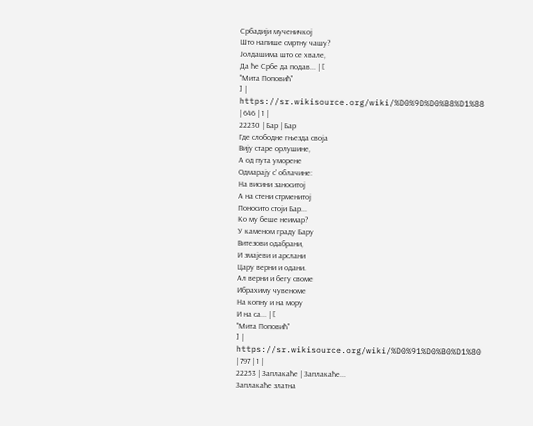Србадији мученичкој
Што напише смртну чашу?
Јолдашима што се хвале,
Да ће Србе да подав... | [
"Мита Поповић"
] | https://sr.wikisource.org/wiki/%D0%9D%D0%B8%D1%88 | 646 | 1 |
22230 | Бар | Бар
Где слободне гњезда своја
Вију старе орлушине,
А од пута уморене
Одмарају с' облачине:
На висини заноситој
А на стени стрменитој
Поносито стоји Бар...
Ко му беше неимар?
У каменом граду Бару
Витезови одабрани,
И змајеви и арслани
Цару верни и одани.
Ал верни и бегу своме
Ибрахиму чувеноме
На копну и на мору
И на са... | [
"Мита Поповић"
] | https://sr.wikisource.org/wiki/%D0%91%D0%B0%D1%80 | 797 | 1 |
22253 | Заплакаће | Заплакаће...
Заплакаће златна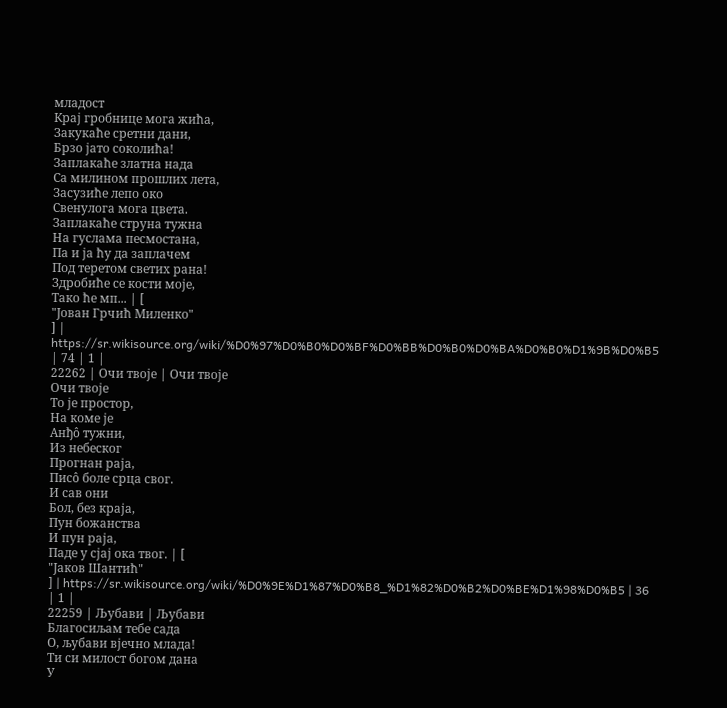младост
Крај гробнице мога жића,
Закукаће сретни дани,
Брзо јато соколића!
Заплакаће златна нада
Са милином прошлих лета,
Засузиће лепо око
Свенулога мога цвета.
Заплакаће струна тужна
На гуслама песмостана,
Па и ја ћу да заплачем
Под теретом светих рана!
Здробиће се кости моје,
Тако ће мп... | [
"Јован Грчић Миленко"
] | https://sr.wikisource.org/wiki/%D0%97%D0%B0%D0%BF%D0%BB%D0%B0%D0%BA%D0%B0%D1%9B%D0%B5 | 74 | 1 |
22262 | Очи твоје | Очи твоје
Очи твоје
То је простор,
На коме је
Анђô тужни,
Из небеског
Прогнан раја,
Писô боле срца свог.
И сав они
Бол, без краја,
Пун божанства
И пун раја,
Паде у сјај ока твог. | [
"Јаков Шантић"
] | https://sr.wikisource.org/wiki/%D0%9E%D1%87%D0%B8_%D1%82%D0%B2%D0%BE%D1%98%D0%B5 | 36 | 1 |
22259 | Љубави | Љубави
Благосиљам тебе сада
О, љубави вјечно млада!
Ти си милост богом дана
У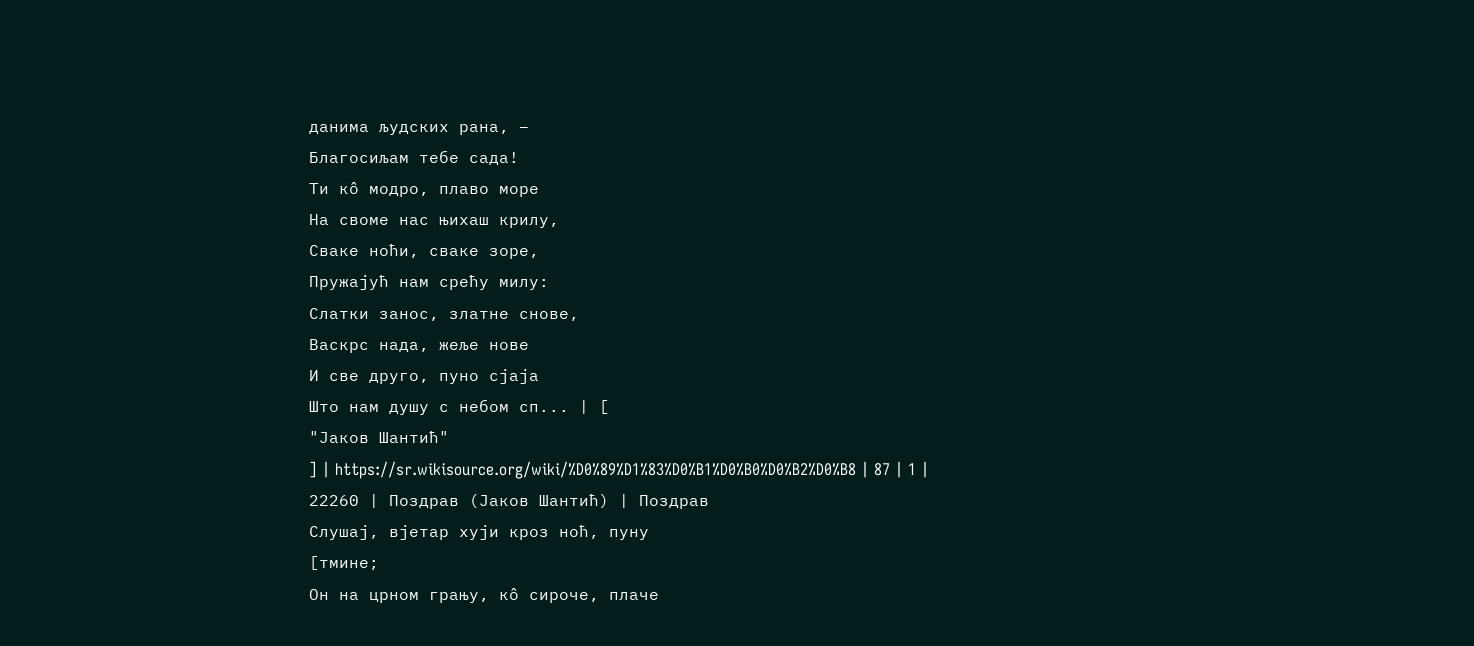данима људских рана, –
Благосиљам тебе сада!
Ти кô модро, плаво море
На своме нас њихаш крилу,
Сваке ноћи, сваке зоре,
Пружајућ нам срећу милу:
Слатки занос, златне снове,
Васкрс нада, жеље нове
И све друго, пуно сјаја
Што нам душу с небом сп... | [
"Јаков Шантић"
] | https://sr.wikisource.org/wiki/%D0%89%D1%83%D0%B1%D0%B0%D0%B2%D0%B8 | 87 | 1 |
22260 | Поздрав (Јаков Шантић) | Поздрав
Слушај, вјетар хуји кроз ноћ, пуну
[тмине;
Он на црном грању, кô сироче, плаче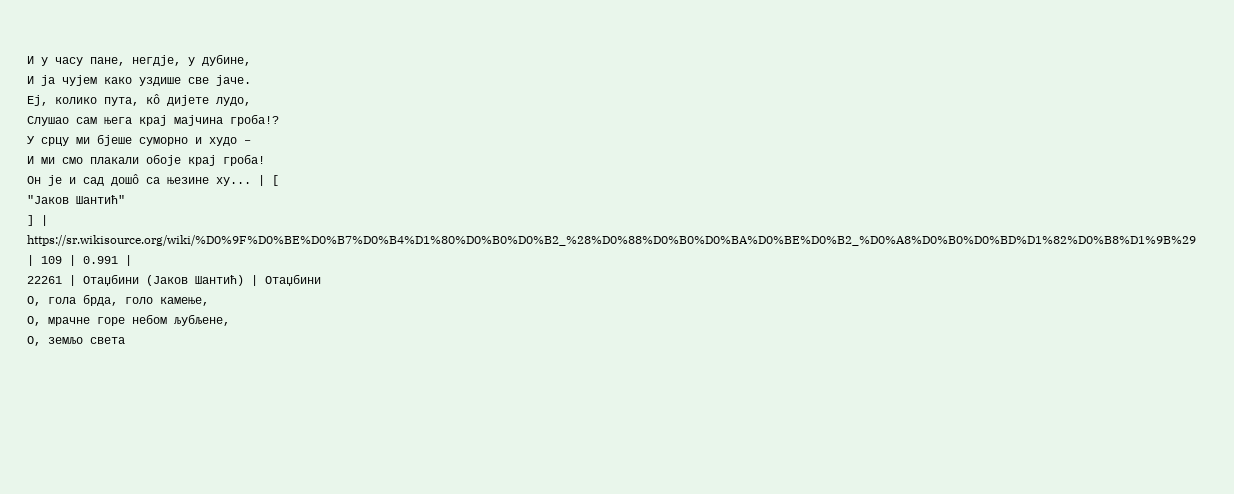И у часу пане, негдје, у дубине,
И ја чујем како уздише све јаче.
Еј, колико пута, кô дијете лудо,
Слушао сам њега крај мајчина гроба!?
У срцу ми бјеше суморно и худо –
И ми смо плакали обоје крај гроба!
Он је и сад дошô са њезине ху... | [
"Јаков Шантић"
] | https://sr.wikisource.org/wiki/%D0%9F%D0%BE%D0%B7%D0%B4%D1%80%D0%B0%D0%B2_%28%D0%88%D0%B0%D0%BA%D0%BE%D0%B2_%D0%A8%D0%B0%D0%BD%D1%82%D0%B8%D1%9B%29 | 109 | 0.991 |
22261 | Отаџбини (Јаков Шантић) | Отаџбини
О, гола брда, голо камење,
О, мрачне горе небом љубљене,
О, земљо света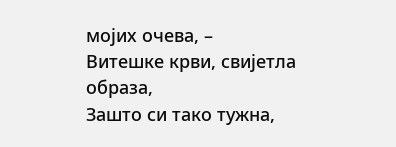мојих очева, –
Витешке крви, свијетла образа,
Зашто си тако тужна,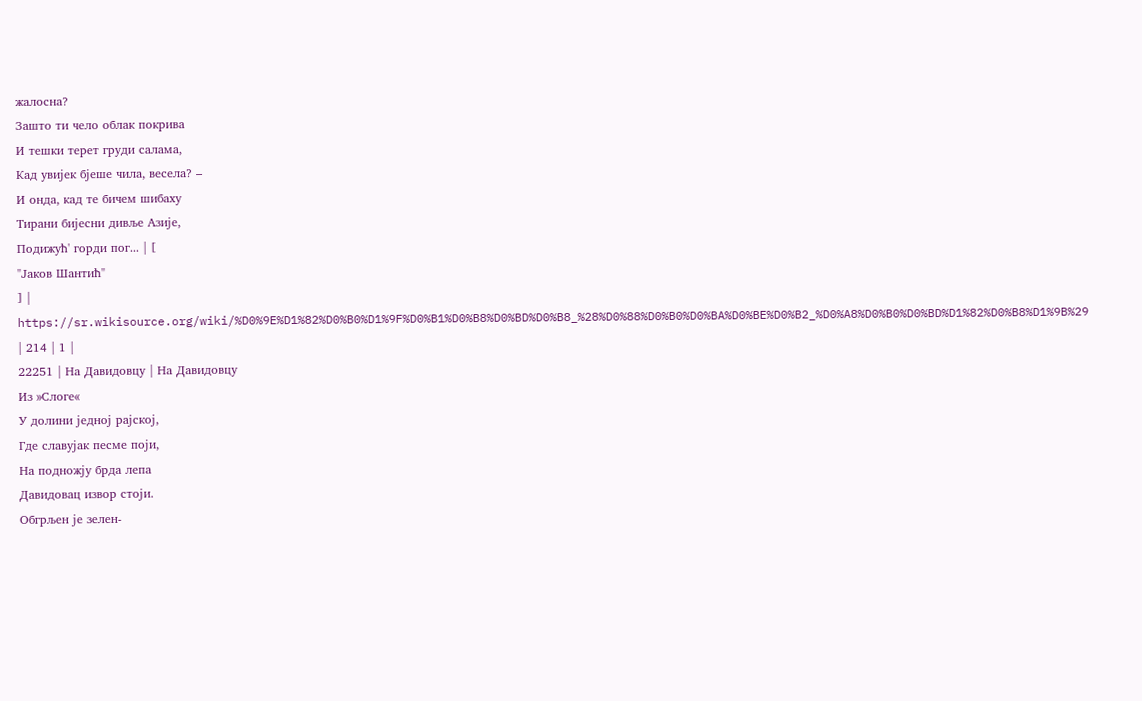жалосна?
Зашто ти чело облак покрива
И тешки терет груди салама,
Кад увијек бјеше чила, весела? –
И онда, кад те бичем шибаху
Тирани бијесни дивље Азије,
Подижућ' горди пог... | [
"Јаков Шантић"
] | https://sr.wikisource.org/wiki/%D0%9E%D1%82%D0%B0%D1%9F%D0%B1%D0%B8%D0%BD%D0%B8_%28%D0%88%D0%B0%D0%BA%D0%BE%D0%B2_%D0%A8%D0%B0%D0%BD%D1%82%D0%B8%D1%9B%29 | 214 | 1 |
22251 | На Давидовцу | На Давидовцу
Из »Слоге«
У долини једној рајској,
Где славујак песме поји,
На подножју брда лепа
Давидовац извор стоји.
Обгрљен је зелен-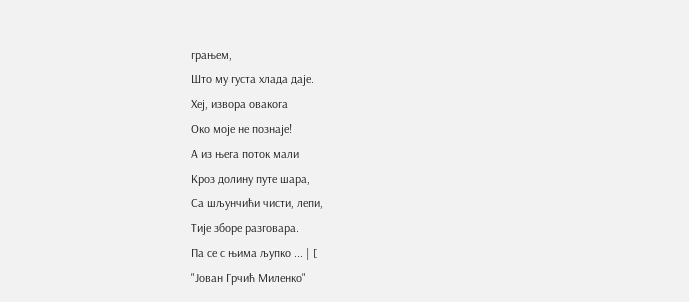грањем,
Што му густа хлада даје.
Хеј, извора овакога
Око моје не познаје!
А из њега поток мали
Кроз долину путе шара,
Са шљунчићи чисти, лепи,
Тије зборе разговара.
Па се с њима љупко ... | [
"Јован Грчић Миленко"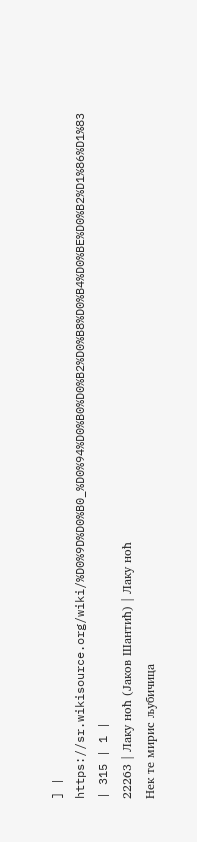] | https://sr.wikisource.org/wiki/%D0%9D%D0%B0_%D0%94%D0%B0%D0%B2%D0%B8%D0%B4%D0%BE%D0%B2%D1%86%D1%83 | 315 | 1 |
22263 | Лаку ноћ (Јаков Шантић) | Лаку ноћ
Нек те мирис љубичица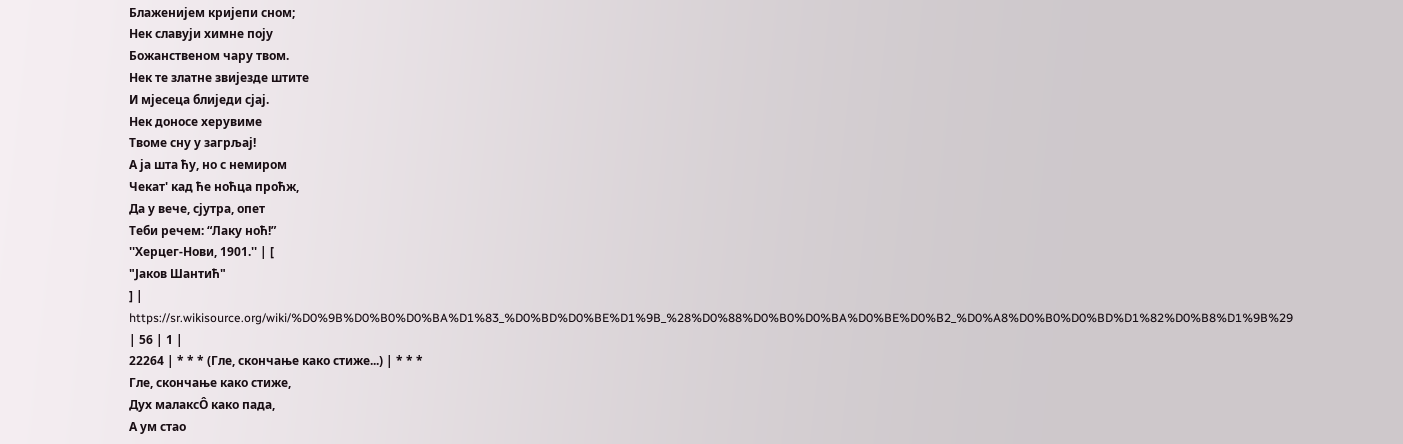Блаженијем кријепи сном;
Нек славуји химне поју
Божанственом чару твом.
Нек те златне звијезде штите
И мјесеца блиједи сјај.
Нек доносе херувиме
Твоме сну у загрљај!
А ја шта ћу, но с немиром
Чекат' кад ће ноћца проћж,
Да у вече, сјутра, опет
Теби речем: “Лаку ноћ!”
''Херцег-Нови, 1901.'' | [
"Јаков Шантић"
] | https://sr.wikisource.org/wiki/%D0%9B%D0%B0%D0%BA%D1%83_%D0%BD%D0%BE%D1%9B_%28%D0%88%D0%B0%D0%BA%D0%BE%D0%B2_%D0%A8%D0%B0%D0%BD%D1%82%D0%B8%D1%9B%29 | 56 | 1 |
22264 | * * * (Гле, скончање како стиже...) | * * *
Гле, скончање како стиже,
Дух малаксÔ како пада,
А ум стао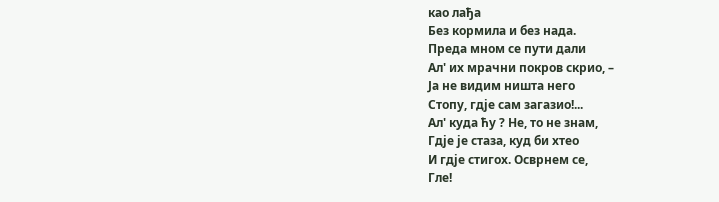као лађа
Без кормила и без нада.
Преда мном се пути дали
Ал' их мрачни покров скрио, –
Ја не видим ништа него
Стопу, гдје сам загазио!...
Ал' куда ћу ? Не, то не знам,
Гдје је стаза, куд би хтео
И гдје стигох. Осврнем се,
Гле!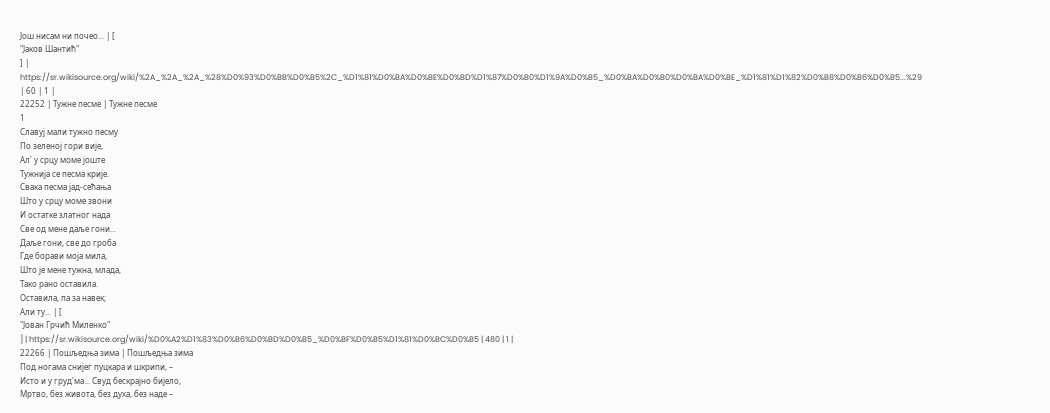Још нисам ни почео... | [
"Јаков Шантић"
] | https://sr.wikisource.org/wiki/%2A_%2A_%2A_%28%D0%93%D0%BB%D0%B5%2C_%D1%81%D0%BA%D0%BE%D0%BD%D1%87%D0%B0%D1%9A%D0%B5_%D0%BA%D0%B0%D0%BA%D0%BE_%D1%81%D1%82%D0%B8%D0%B6%D0%B5...%29 | 60 | 1 |
22252 | Тужне песме | Тужне песме
1
Славуј мали тужно песму
По зеленој гори вије,
Ал' у срцу моме јоште
Тужнија се песма крије.
Свака песма јад-сећања
Што у срцу моме звони
И остатке златног нада
Све од мене даље гони...
Даље гони, све до гроба
Где борави моја мила,
Што је мене тужна, млада,
Тако рано оставила.
Оставила, па за навек;
Али ту... | [
"Јован Грчић Миленко"
] | https://sr.wikisource.org/wiki/%D0%A2%D1%83%D0%B6%D0%BD%D0%B5_%D0%BF%D0%B5%D1%81%D0%BC%D0%B5 | 480 | 1 |
22266 | Пошљедња зима | Пошљедња зима
Под ногама снијег пуцкара и шкрипи, –
Исто и у груд'ма... Свуд бескрајно бијело,
Мртво, без живота, без духа, без наде –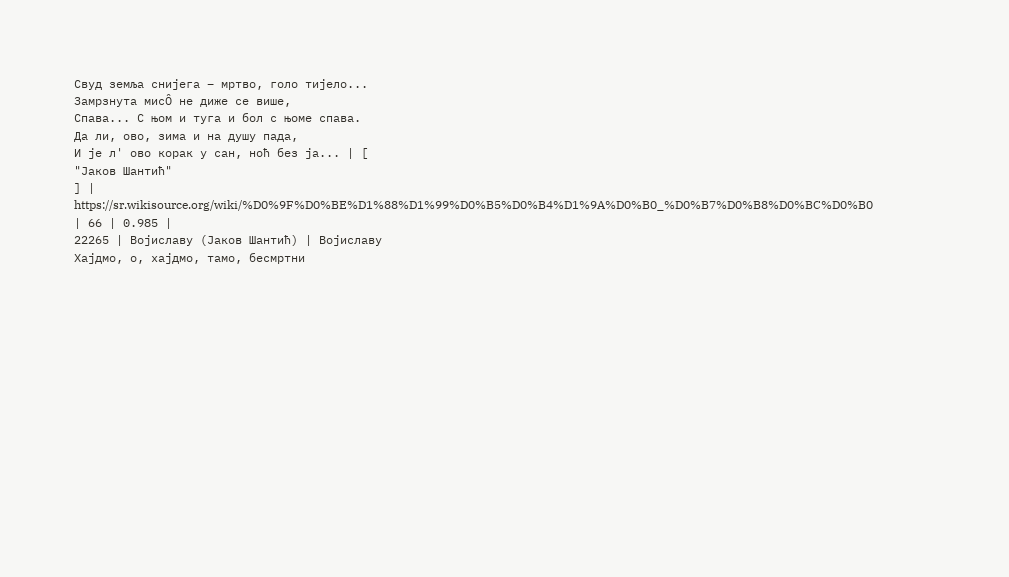Свуд земља снијега – мртво, голо тијело...
Замрзнута мисÔ не диже се више,
Спава... С њом и туга и бол с њоме спава.
Да ли, ово, зима и на душу пада,
И је л' ово корак у сан, ноћ без ја... | [
"Јаков Шантић"
] | https://sr.wikisource.org/wiki/%D0%9F%D0%BE%D1%88%D1%99%D0%B5%D0%B4%D1%9A%D0%B0_%D0%B7%D0%B8%D0%BC%D0%B0 | 66 | 0.985 |
22265 | Војиславу (Јаков Шантић) | Војиславу
Хајдмо, о, хајдмо, тамо, бесмртни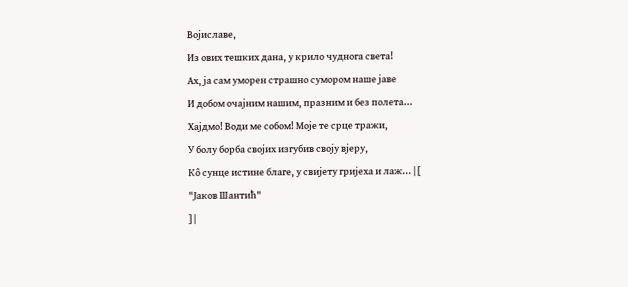Војиславе,
Из ових тешких дана, у крило чуднога света!
Ах, ја сам уморен страшно сумором наше јаве
И добом очајним нашим, празним и без полета...
Хајдмо! Води ме собом! Моје те срце тражи,
У болу борба својих изгубив своју вјеру,
Кô сунце истине благе, у свијету гријеха и лаж... | [
"Јаков Шантић"
] |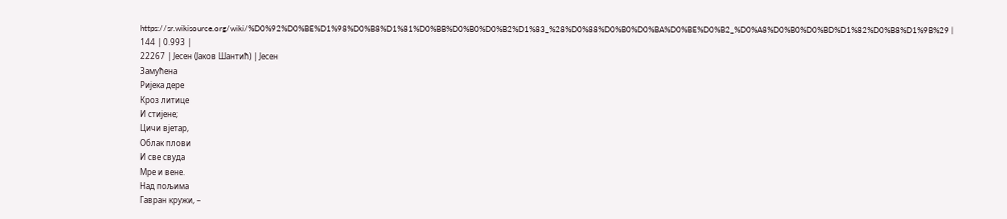https://sr.wikisource.org/wiki/%D0%92%D0%BE%D1%98%D0%B8%D1%81%D0%BB%D0%B0%D0%B2%D1%83_%28%D0%88%D0%B0%D0%BA%D0%BE%D0%B2_%D0%A8%D0%B0%D0%BD%D1%82%D0%B8%D1%9B%29 | 144 | 0.993 |
22267 | Јесен (Јаков Шантић) | Јесен
Замућена
Ријека дере
Кроз литице
И стијене;
Цичи вјетар,
Облак плови
И све свуда
Мре и вене.
Над пољима
Гавран кружи, –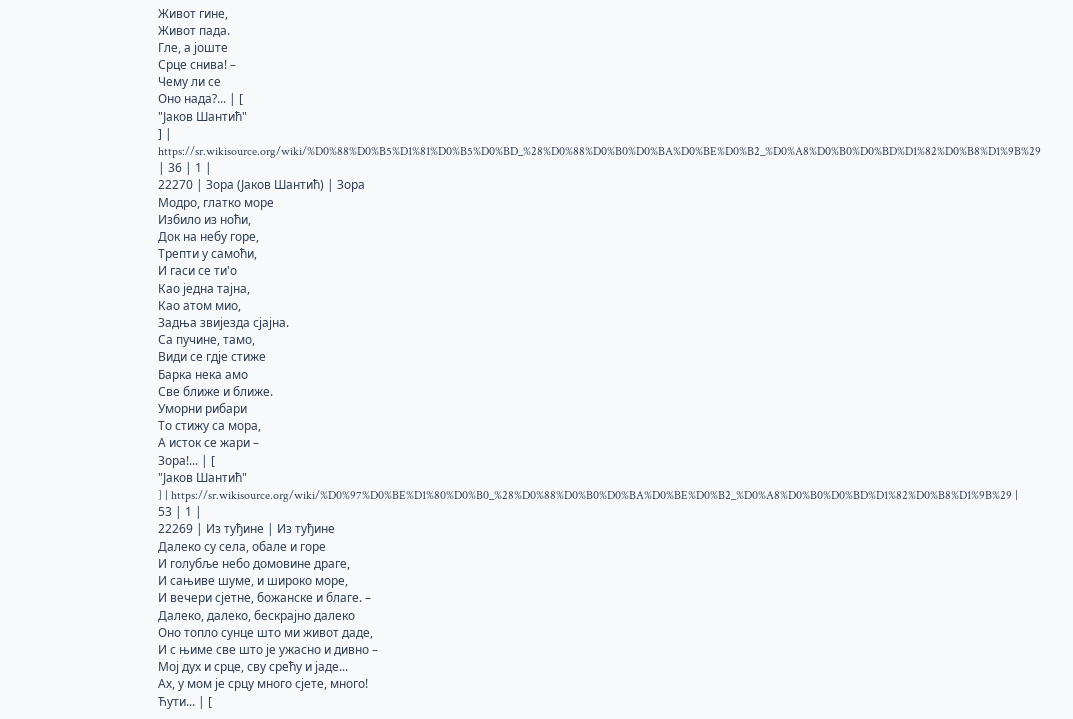Живот гине,
Живот пада.
Гле, а јоште
Срце снива! –
Чему ли се
Оно нада?... | [
"Јаков Шантић"
] | https://sr.wikisource.org/wiki/%D0%88%D0%B5%D1%81%D0%B5%D0%BD_%28%D0%88%D0%B0%D0%BA%D0%BE%D0%B2_%D0%A8%D0%B0%D0%BD%D1%82%D0%B8%D1%9B%29 | 36 | 1 |
22270 | Зора (Јаков Шантић) | Зора
Модро, глатко море
Избило из ноћи,
Док на небу горе,
Трепти у самоћи,
И гаси се ти'о
Као једна тајна,
Као атом мио,
Задња звијезда сјајна.
Са пучине, тамо,
Види се гдје стиже
Барка нека амо
Све ближе и ближе.
Уморни рибари
То стижу са мора,
А исток се жари –
Зора!... | [
"Јаков Шантић"
] | https://sr.wikisource.org/wiki/%D0%97%D0%BE%D1%80%D0%B0_%28%D0%88%D0%B0%D0%BA%D0%BE%D0%B2_%D0%A8%D0%B0%D0%BD%D1%82%D0%B8%D1%9B%29 | 53 | 1 |
22269 | Из туђине | Из туђине
Далеко су села, обале и горе
И голубље небо домовине драге,
И сањиве шуме, и широко море,
И вечери сјетне, божанске и благе. –
Далеко, далеко, бескрајно далеко
Оно топло сунце што ми живот даде,
И с њиме све што је ужасно и дивно –
Мој дух и срце, сву срећу и јаде...
Ах, у мом је срцу много сјете, много!
Ћути... | [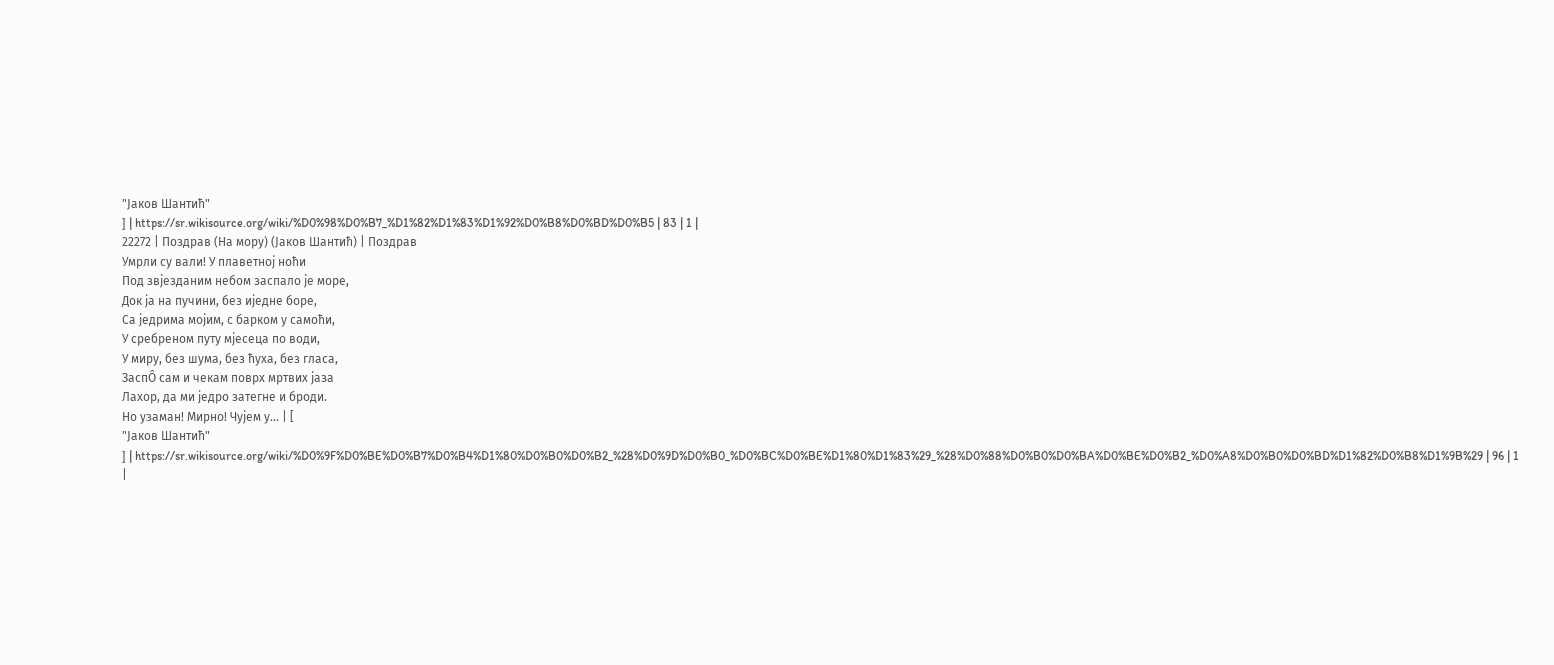"Јаков Шантић"
] | https://sr.wikisource.org/wiki/%D0%98%D0%B7_%D1%82%D1%83%D1%92%D0%B8%D0%BD%D0%B5 | 83 | 1 |
22272 | Поздрав (На мору) (Јаков Шантић) | Поздрав
Умрли су вали! У плаветној ноћи
Под звјезданим небом заспало је море,
Док ја на пучини, без иједне боре,
Са једрима мојим, с барком у самоћи,
У сребреном путу мјесеца по води,
У миру, без шума, без ћуха, без гласа,
ЗаспÔ сам и чекам поврх мртвих јаза
Лахор, да ми једро затегне и броди.
Но узаман! Мирно! Чујем у... | [
"Јаков Шантић"
] | https://sr.wikisource.org/wiki/%D0%9F%D0%BE%D0%B7%D0%B4%D1%80%D0%B0%D0%B2_%28%D0%9D%D0%B0_%D0%BC%D0%BE%D1%80%D1%83%29_%28%D0%88%D0%B0%D0%BA%D0%BE%D0%B2_%D0%A8%D0%B0%D0%BD%D1%82%D0%B8%D1%9B%29 | 96 | 1 |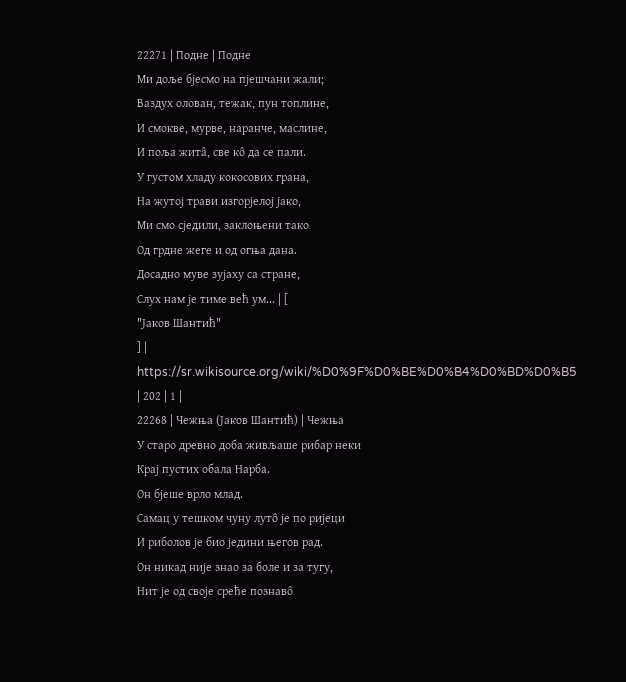22271 | Подне | Подне
Ми доље бјесмо на пјешчани жали;
Ваздух олован, тежак, пун топлине,
И смокве, мурве, наранче, маслине,
И поља житâ, све кô да се пали.
У густом хладу кокосових грана,
На жутој трави изгорјелој јако,
Ми смо сједили, заклоњени тако
Од грдне жеге и од огња дана.
Досадно муве зујаху са стране,
Слух нам је тиме већ ум... | [
"Јаков Шантић"
] | https://sr.wikisource.org/wiki/%D0%9F%D0%BE%D0%B4%D0%BD%D0%B5 | 202 | 1 |
22268 | Чежња (Јаков Шантић) | Чежња
У старо древно доба живљаше рибар неки
Крај пустих обала Нарба.
Он бјеше врло млад.
Самац у тешком чуну лутô је по ријеци
И риболов је био једини његов рад.
Он никад није знао за боле и за тугу,
Нит је од своје среће познавô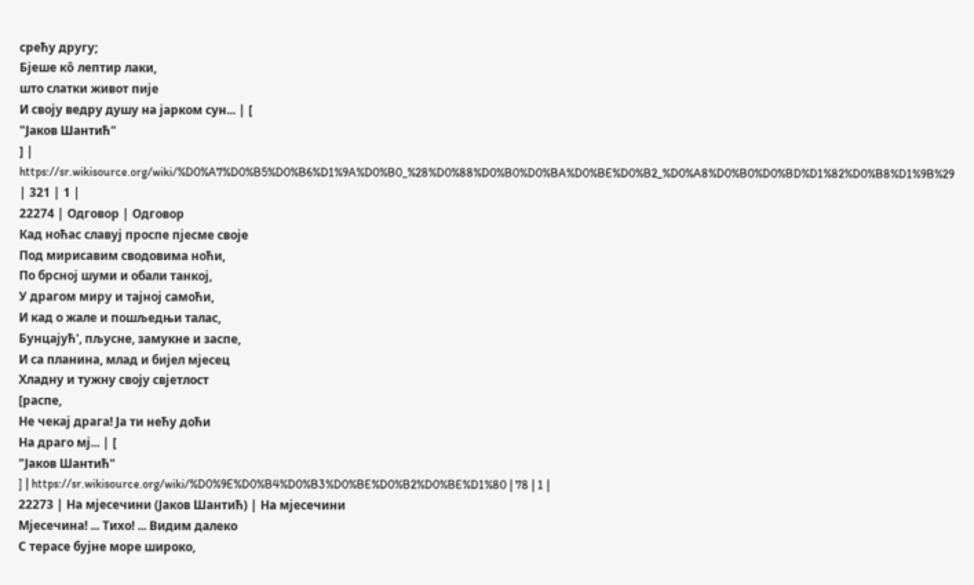срећу другу;
Бјеше кô лептир лаки,
што слатки живот пије
И своју ведру душу на јарком сун... | [
"Јаков Шантић"
] | https://sr.wikisource.org/wiki/%D0%A7%D0%B5%D0%B6%D1%9A%D0%B0_%28%D0%88%D0%B0%D0%BA%D0%BE%D0%B2_%D0%A8%D0%B0%D0%BD%D1%82%D0%B8%D1%9B%29 | 321 | 1 |
22274 | Одговор | Одговор
Кад ноћас славуј проспе пјесме своје
Под мирисавим сводовима ноћи,
По брсној шуми и обали танкој,
У драгом миру и тајној самоћи,
И кад о жале и пошљедњи талас,
Бунцајућ', пљусне, замукне и заспе,
И са планина, млад и бијел мјесец
Хладну и тужну своју свјетлост
[распе,
Не чекај драга! Ја ти нећу доћи
На драго мј... | [
"Јаков Шантић"
] | https://sr.wikisource.org/wiki/%D0%9E%D0%B4%D0%B3%D0%BE%D0%B2%D0%BE%D1%80 | 78 | 1 |
22273 | На мјесечини (Јаков Шантић) | На мјесечини
Мјесечина! ... Тихо! ... Видим далеко
С терасе бујне море широко,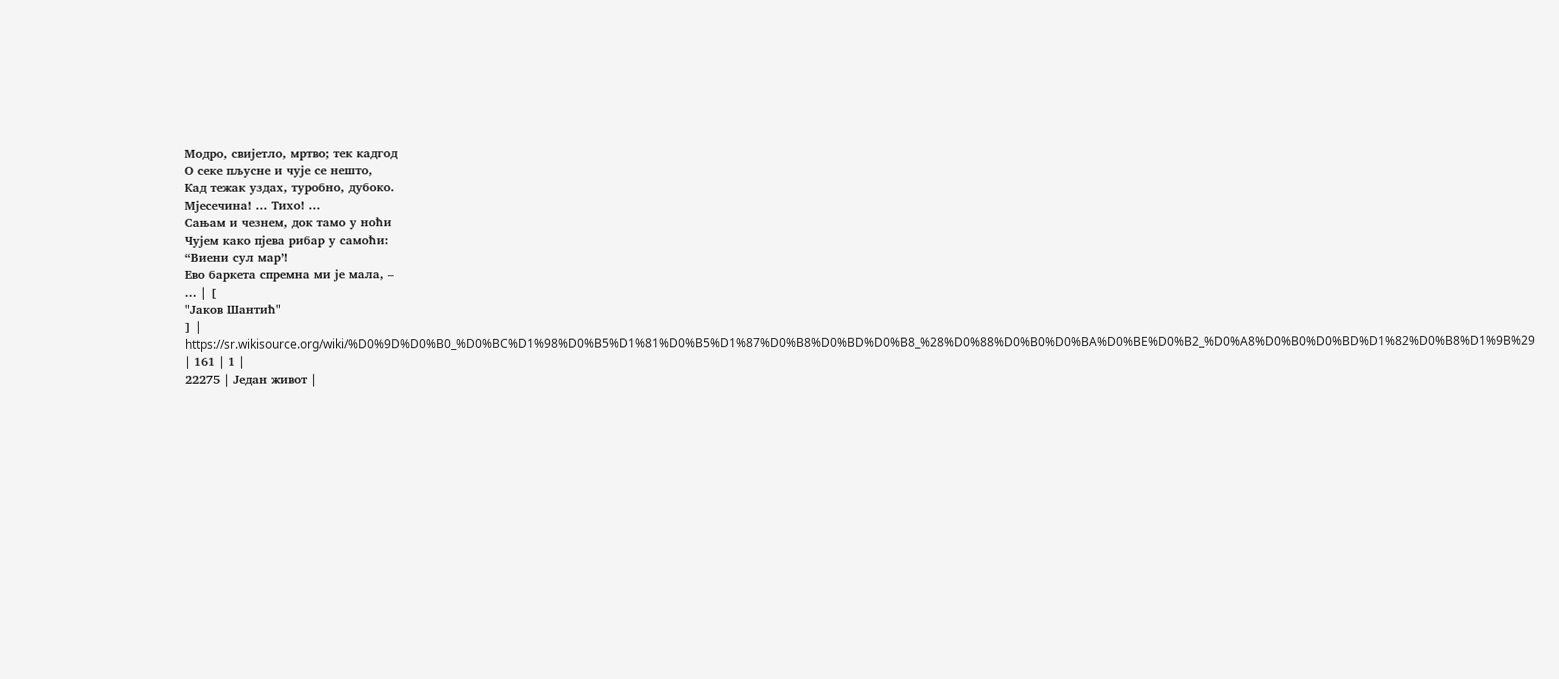Модро, свијетло, мртво; тек кадгод
О секе пљусне и чује се нешто,
Кад тежак уздах, туробно, дубоко.
Мјесечина! ... Тихо! ...
Сањам и чезнем, док тамо у ноћи
Чујем како пјева рибар у самоћи:
“Виени сул мар’!
Ево баркета спремна ми је мала, –
... | [
"Јаков Шантић"
] | https://sr.wikisource.org/wiki/%D0%9D%D0%B0_%D0%BC%D1%98%D0%B5%D1%81%D0%B5%D1%87%D0%B8%D0%BD%D0%B8_%28%D0%88%D0%B0%D0%BA%D0%BE%D0%B2_%D0%A8%D0%B0%D0%BD%D1%82%D0%B8%D1%9B%29 | 161 | 1 |
22275 | Један живот |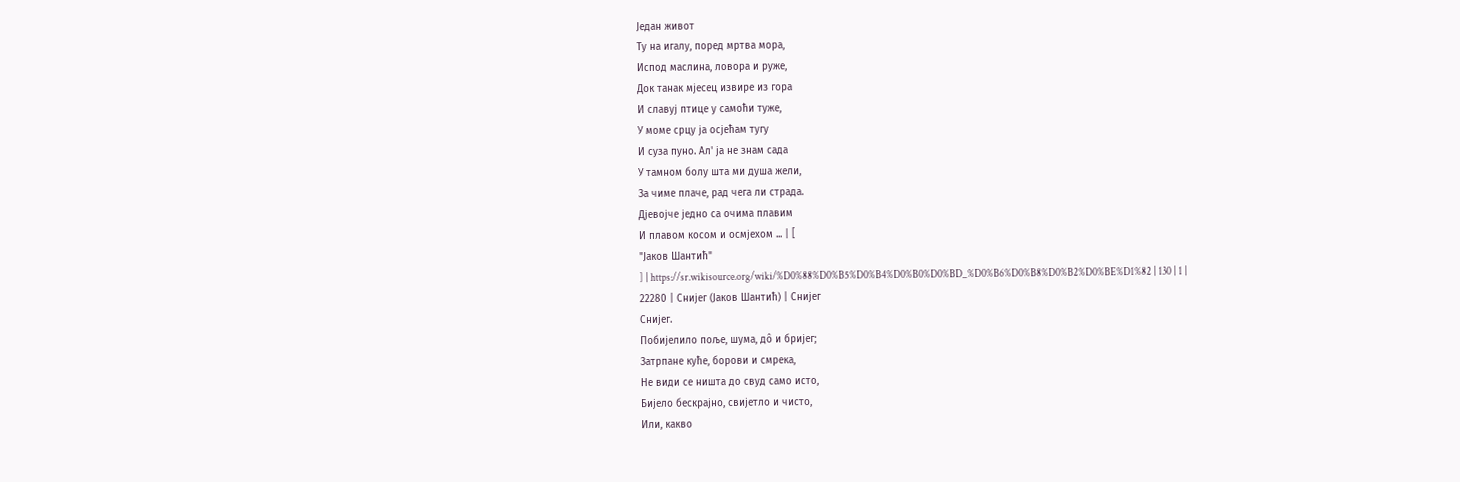Један живот
Ту на игалу, поред мртва мора,
Испод маслина, ловора и руже,
Док танак мјесец извире из гора
И славуј птице у самоћи туже,
У моме срцу ја осјећам тугу
И суза пуно. Ал' ја не знам сада
У тамном болу шта ми душа жели,
За чиме плаче, рад чега ли страда.
Дјевојче једно са очима плавим
И плавом косом и осмјехом ... | [
"Јаков Шантић"
] | https://sr.wikisource.org/wiki/%D0%88%D0%B5%D0%B4%D0%B0%D0%BD_%D0%B6%D0%B8%D0%B2%D0%BE%D1%82 | 130 | 1 |
22280 | Снијег (Јаков Шантић) | Снијег
Снијег.
Побијелило поље, шума, дô и бријег;
Затрпане куће, борови и смрека,
Не види се ништа до свуд само исто,
Бијело бескрајно, свијетло и чисто,
Или, какво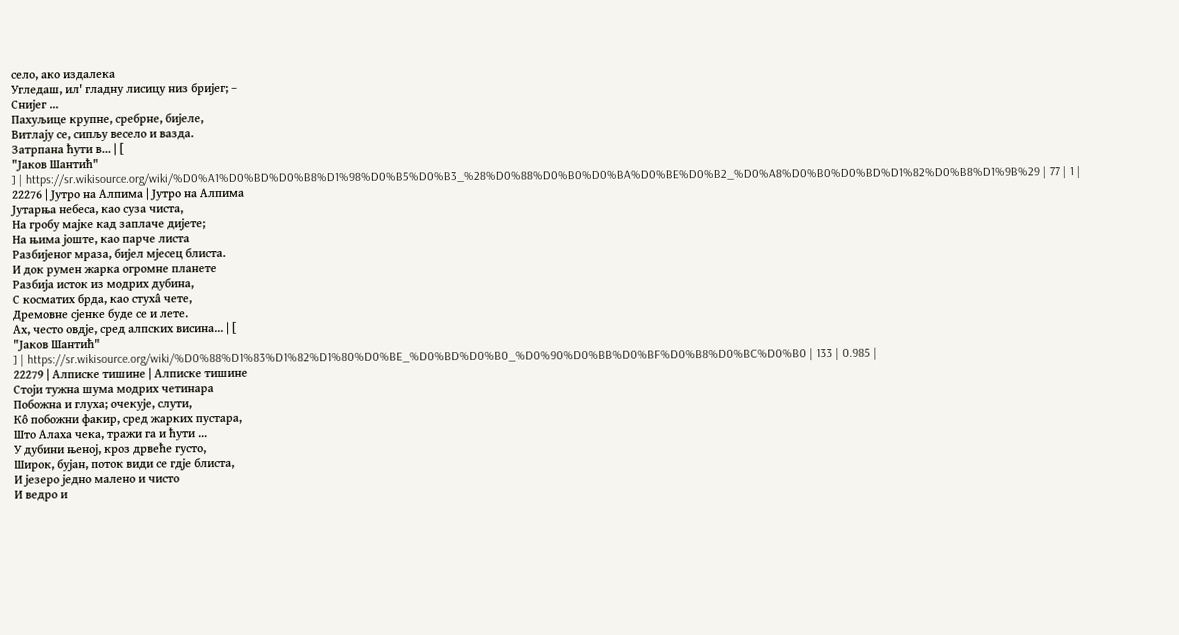село, ако издалека
Угледаш, ил' гладну лисицу низ бријег; –
Снијег ...
Пахуљице крупне, сребрне, бијеле,
Витлају се, сипљу весело и вазда.
Затрпана ћути в... | [
"Јаков Шантић"
] | https://sr.wikisource.org/wiki/%D0%A1%D0%BD%D0%B8%D1%98%D0%B5%D0%B3_%28%D0%88%D0%B0%D0%BA%D0%BE%D0%B2_%D0%A8%D0%B0%D0%BD%D1%82%D0%B8%D1%9B%29 | 77 | 1 |
22276 | Јутро на Алпима | Јутро на Алпима
Јутарња небеса, као суза чиста,
На гробу мајке кад заплаче дијете;
На њима јоште, као парче листа
Разбијеног мраза, бијел мјесец блиста.
И док румен жарка огромне планете
Разбија исток из модрих дубина,
С косматих брда, као стухâ чете,
Дремовне сјенке буде се и лете.
Ах, често овдје, сред алпских висина... | [
"Јаков Шантић"
] | https://sr.wikisource.org/wiki/%D0%88%D1%83%D1%82%D1%80%D0%BE_%D0%BD%D0%B0_%D0%90%D0%BB%D0%BF%D0%B8%D0%BC%D0%B0 | 133 | 0.985 |
22279 | Алписке тишине | Алписке тишине
Стоји тужна шума модрих четинара
Побожна и глуха; очекује, слути,
Кô побожни факир, сред жарких пустара,
Што Алаха чека, тражи га и ћути ...
У дубини њеној, кроз дрвеће густо,
Широк, бујан, поток види се гдје блиста,
И језеро једно малено и чисто
И ведро и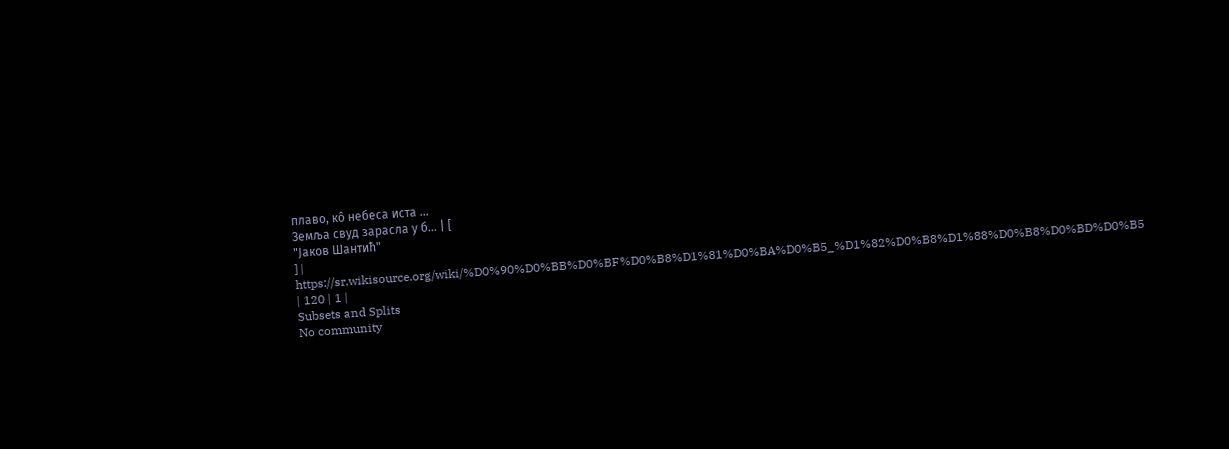плаво, кô небеса иста ...
Земља свуд зарасла у б... | [
"Јаков Шантић"
] | https://sr.wikisource.org/wiki/%D0%90%D0%BB%D0%BF%D0%B8%D1%81%D0%BA%D0%B5_%D1%82%D0%B8%D1%88%D0%B8%D0%BD%D0%B5 | 120 | 1 |
Subsets and Splits
No community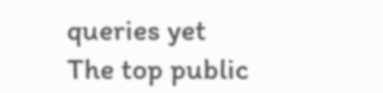queries yet
The top public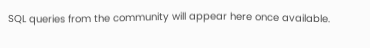SQL queries from the community will appear here once available.